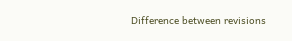Difference between revisions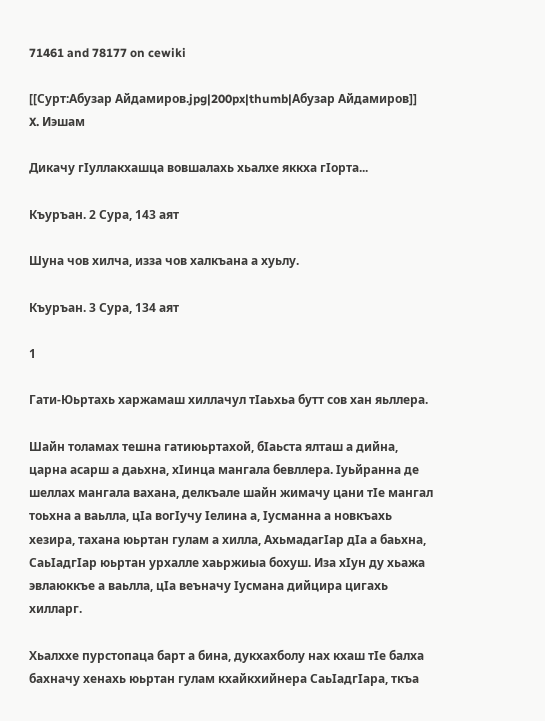71461 and 78177 on cewiki

[[Сурт:Абузар Айдамиров.jpg|200px|thumb|Абузар Айдамиров]]
X. Иэшам

Дикачу гIуллакхашца вовшалахь хьалхе яккха гIорта...

Къуръан. 2 Сура, 143 аят

Шуна чов хилча, изза чов халкъана а хуьлу.

Къуръан. 3 Сура, 134 аят

1

Гати-Юьртахь харжамаш хиллачул тIаьхьа бутт сов хан яьллера.

Шайн толамах тешна гатиюьртахой, бIаьста ялташ а дийна, царна асарш а даьхна, хIинца мангала бевллера. Iуьйранна де шеллах мангала вахана, делкъале шайн жимачу цани тIе мангал тоьхна а ваьлла, цIа вогIучу Iелина а, Iусманна а новкъахь хезира, тахана юьртан гулам а хилла, АхьмадагIар дIа а баьхна, СаьIадгIар юьртан урхалле хаьржиыа бохуш. Иза хIун ду хьажа эвлаюккъе а ваьлла, цIа веъначу Iусмана дийцира цигахь хилларг.

Хьалххе пурстопаца барт а бина, дукхахболу нах кхаш тIе балха бахначу хенахь юьртан гулам кхайкхийнера СаьIадгIара, ткъа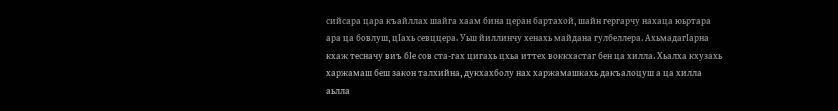сийсара цара къайллах шайга хаам бина церан бартахой, шайн гергарчу нахаца юьртара ара ца бовлуш, цIахь севццера. Уьш йиллинчу хенахь майдана гулбеллера. АхьмадагIарна кхаж тесначу виъ бIе сов ста-гах цигахь цхьа иттех воккхастаг бен ца хилла. Хьалха кхузахь харжамаш беш закон талхийна, дукхахболу нах харжамашкахь дакъалоцуш а ца хилла аьлла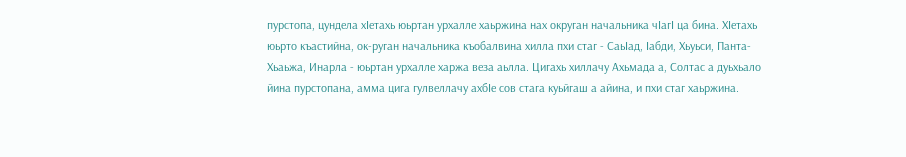пурстопа, цундела хIетахь юьртан урхалле хаьржина нах округан начальника чIагI ца бина. ХIетахь юьрто къастийна, ок-руган начальника къобалвина хилла пхи стаг - СаьIад, Iабди, Хьуьси, Панта-Хьаьжа, Инарла - юьртан урхалле харжа веза аьлла. Цигахь хиллачу Ахьмада а, Солтас а дуьхьало йина пурстопана, амма цига гулвеллачу ахбIе сов стага куьйгаш а айина, и пхи стаг хаьржина.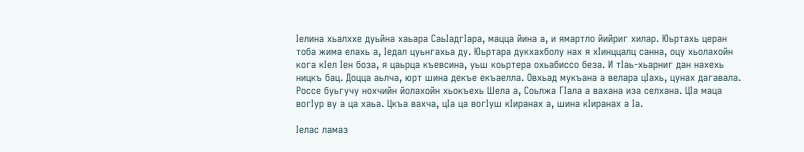Iелина хьалххе дуьйна хаьара СаьIадгIара, мацца йина а, и ямартло йийриг хилар. Юьртахь церан тоба жима елахь а, Iедал цуьнгахьа ду. Юьртара дукхахболу нах я хIинццалц санна, оцу хьолахойн кога кIел Iен боза, я цаьрца къевсина, уьш коьртера охьабиссо беза. И тIаь-хьарниг дан нахехь ницкъ бац. Доцца аьлча, юрт шина декъе екъаелла. Овхьад мукъана а велара цIахь, цунах дагавала. Россе буьгучу нохчийн йолахойн хьокъехь Шела а, Соьлжа ГIала а вахана иза селхана. ЦIа маца вогIур ву а ца хаьа. Цкъа вахча, цIа ца вогIуш кIиранах а, шина кIиранах а Iа.

Iелас ламаз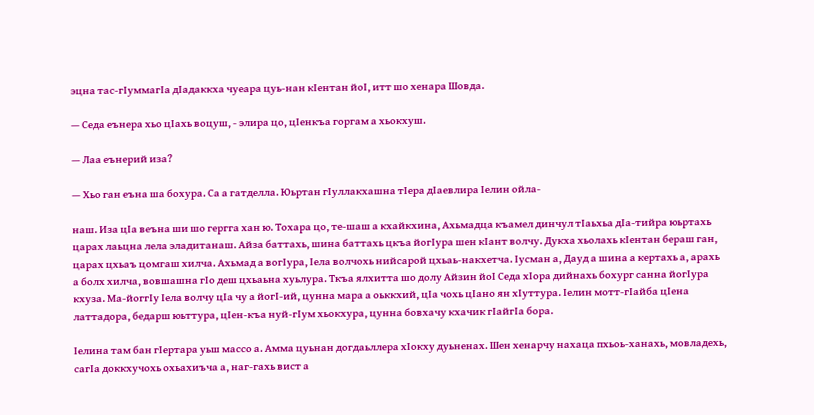эцна тас-гIуммагIа дIадаккха чуеара цуь-нан кIентан йоI, итт шо хенара Шовда.

— Седа еънера хьо цIахь воцуш, - элира цо, цIенкъа горгам а хьокхуш.

— Лаа еънерий иза?

— Хьо ган еъна ша бохура. Са а гатделла. Юьртан гIуллакхашна тIера дIаевлира Iелин ойла-

наш. Иза цIа веъна ши шо гергга хан ю. Тохара цо, те-шаш а кхайкхина, Ахьмадца къамел динчул тIаьхьа дIа-тийра юьртахь царах лаьцна лела эладитанаш. Айза баттахь, шина баттахь цкъа йогIура шен кIант волчу. Дукха хьолахь кIентан бераш ган, царах цхьаъ цомгаш хилча. Ахьмад а вогIура, Iела волчохь нийсарой цхьаь-накхетча. Iусман а, Дауд а шина а кертахь а, арахь а болх хилча, вовшашна гIо деш цхьаьна хуьлура. Ткъа ялхитта шо долу Айзин йоI Седа хIора дийнахь бохург санна йогIура кхуза. Ма-йоггIу Iела волчу цIа чу а йогI-ий, цунна мара а оьккхий, цIа чохь цIано ян хIуттура. Iелин мотт-гIайба цIена латтадора, бедарш юьттура, цIен-къа нуй-гIум хьокхура, цунна бовхачу кхачик гIайгIа бора.

Iелина там бан гIертара уьш массо а. Амма цуьнан догдаьллера хIокху дуьненах. Шен хенарчу нахаца пхьоь-ханахь, мовладехь, сагIа доккхучохь охьахиъча а, наг-гахь вист а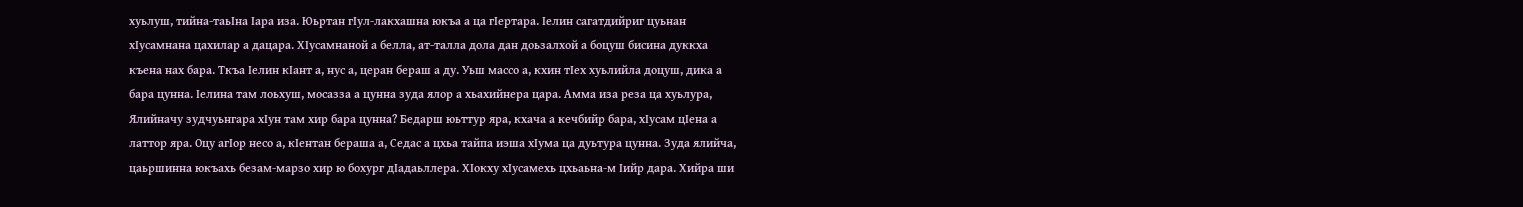хуьлуш, тийна-таьIна Iара иза. Юьртан гIул-лакхашна юкъа а ца гIертара. Iелин сагатдийриг цуьнан хIусамнана цахилар а дацара. ХIусамнаной а белла, ат-талла дола дан доьзалхой а боцуш бисина дуккха къена нах бара. Ткъа Iелин кIант а, нус а, церан бераш а ду. Уьш массо а, кхин тIех хуьлийла доцуш, дика а бара цунна. Iелина там лоьхуш, мосазза а цунна зуда ялор а хьахийнера цара. Амма иза реза ца хуьлура, Ялийначу зудчуьнгара хIун там хир бара цунна? Бедарш юьттур яра, кхача а кечбийр бара, хIусам цIена а латтор яра. Оцу агIор несо а, кIентан бераша а, Седас а цхьа тайпа иэша хIума ца дуьтура цунна. Зуда ялийча, цаьршинна юкъахь безам-марзо хир ю бохург дIадаьллера. ХIокху хIусамехь цхьаьна-м Iийр дара. Хийра ши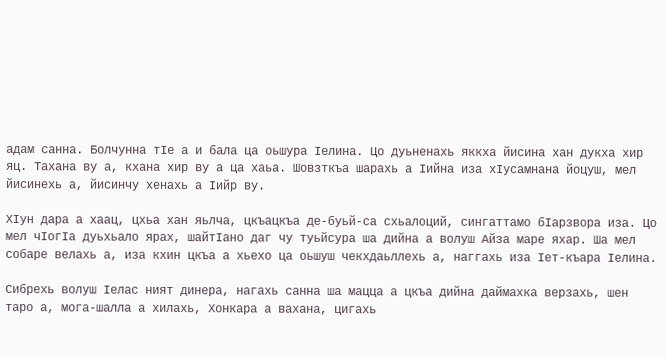адам санна. Болчунна тIе а и бала ца оьшура Iелина. Цо дуьненахь яккха йисина хан дукха хир яц. Тахана ву а, кхана хир ву а ца хаьа. Шовзткъа шарахь а Iийна иза хIусамнана йоцуш, мел йисинехь а, йисинчу хенахь а Iийр ву.

ХIун дара а хаац, цхьа хан яьлча, цкъацкъа де-буьй-са схьалоций, сингаттамо бIарзвора иза. Цо мел чIогIа дуьхьало ярах, шайтIано даг чу туьйсура ша дийна а волуш Айза маре яхар. Ша мел собаре велахь а, иза кхин цкъа а хьехо ца оьшуш чекхдаьллехь а, наггахь иза Iет-къара Iелина.

Сибрехь волуш Iелас ният динера, нагахь санна ша мацца а цкъа дийна даймахка верзахь, шен таро а, мога-шалла а хилахь, Хонкара а вахана, цигахь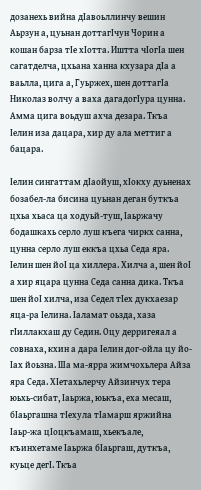дозанехь вийна дIавоьллинчу вешин Аьрзун а, цуьнан доттагIчун Чорин а кошан барза тIе хIотта. Иштта чIогIа шен сагатделча, цхьана ханна кхузара дIа а ваьлла, цига а, Гуьржех, шен доттагIа Николаз волчу а ваха дагадогIура цунна. Амма цига воьдуш ахча дезара. Ткъа Iелин иза дацара, хир ду ала меттиг а бацара.

Iелин сингаттам дIаойуш, хIокху дуьненах бозабел-ла бисина цуьнан деган буткъа цхьа хьаса ца ходуьй-туш, Iаьржачу бодашкахь серло луш къега чиркх санна, цунна серло луш еккъа цхьа Седа яра. Iелин шен йоI ца хиллера. Хилча а, шен йоI а хир яцара цунна Седа санна дика. Ткъа шен йоI хилча, иза Седел тIех дукхаезар яца-ра Iелина. Iаламат оьзда, хаза гIиллакхаш ду Седин. Оцу дерригеяал а совнаха, кхин а дара Iелин дог-ойла цу йо-Iах йоьзна. Ша ма-ярра жимчохьлера Айза яра Седа. ХIетахьлерчу Айзинчух тера юьхь-сибат, Iаьржа, юькъа, еха месаш, бIаьргашна тIехула тIамарш яржийна Iаьр-жа цIоцкъамаш, хьекъале, къинхетаме Iаьржа бIаьргаш, дуткъа, куьце дегI. Ткъа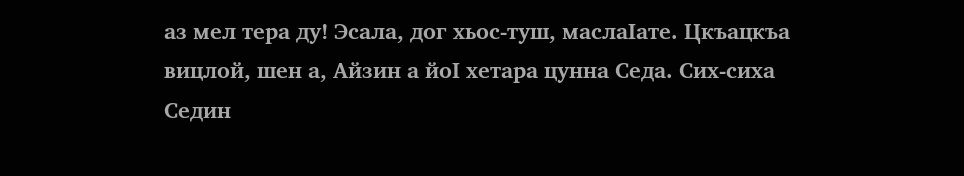аз мел тера ду! Эсала, дог хьос-туш, маслаIате. Цкъацкъа вицлой, шен а, Айзин а йоI хетара цунна Седа. Сих-сиха Седин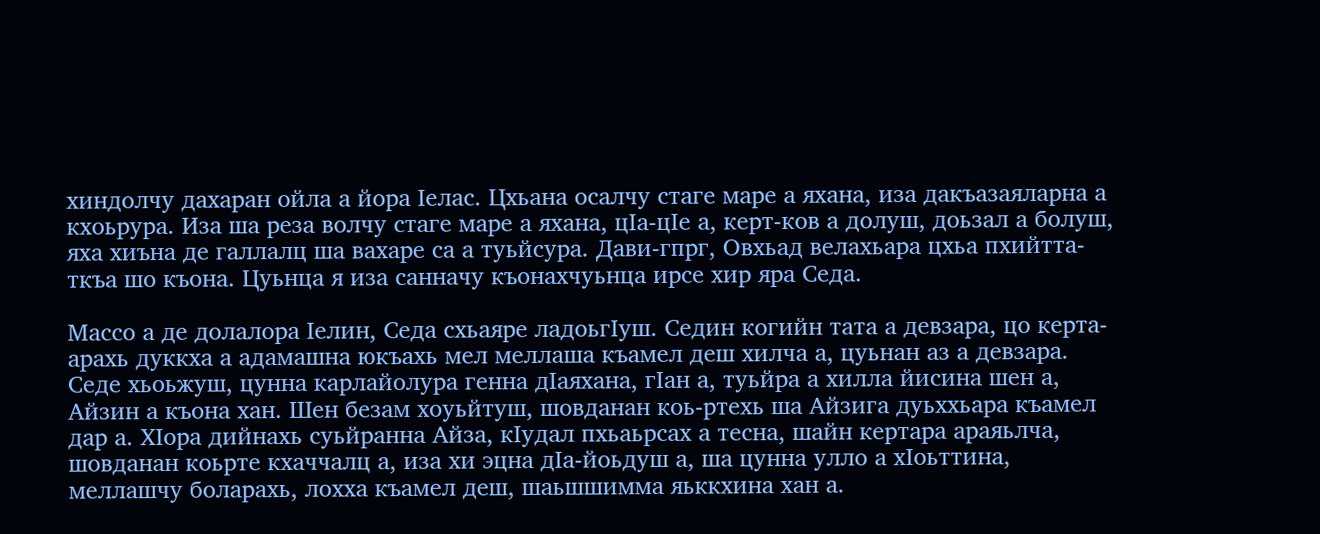хиндолчу дахаран ойла а йора Iелас. Цхьана осалчу стаге маре а яхана, иза дакъазаяларна а кхоьрура. Иза ша реза волчу стаге маре а яхана, цIа-цIе а, керт-ков а долуш, доьзал а болуш, яха хиъна де галлалц ша вахаре са а туьйсура. Дави-гпрг, Овхьад велахьара цхьа пхийтта-ткъа шо къона. Цуьнца я иза санначу къонахчуьнца ирсе хир яра Седа.

Массо а де долалора Iелин, Седа схьаяре ладоьгIуш. Седин когийн тата а девзара, цо керта-арахь дуккха а адамашна юкъахь мел меллаша къамел деш хилча а, цуьнан аз а девзара. Седе хьоьжуш, цунна карлайолура генна дIаяхана, гIан а, туьйра а хилла йисина шен а, Айзин а къона хан. Шен безам хоуьйтуш, шовданан коь-ртехь ша Айзига дуьххьара къамел дар а. ХIора дийнахь суьйранна Айза, кIудал пхьаьрсах а тесна, шайн кертара араяьлча, шовданан коьрте кхаччалц а, иза хи эцна дIа-йоьдуш а, ша цунна улло а хIоьттина, меллашчу боларахь, лохха къамел деш, шаьшшимма яьккхина хан а.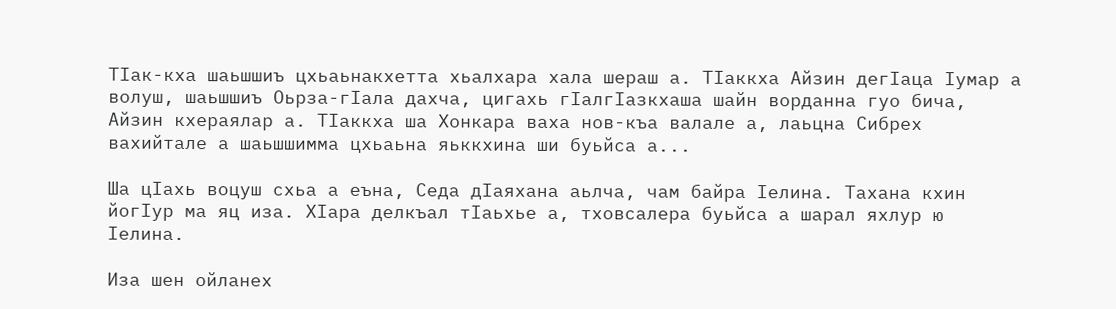ТIак-кха шаьшшиъ цхьаьнакхетта хьалхара хала шераш а. ТIаккха Айзин дегIаца Iумар а волуш, шаьшшиъ Оьрза-гIала дахча, цигахь гIалгIазкхаша шайн ворданна гуо бича, Айзин кхераялар а. ТIаккха ша Хонкара ваха нов-къа валале а, лаьцна Сибрех вахийтале а шаьшшимма цхьаьна яьккхина ши буьйса а...

Ша цIахь воцуш схьа а еъна, Седа дIаяхана аьлча, чам байра Iелина. Тахана кхин йогIур ма яц иза. ХIара делкъал тIаьхье а, тховсалера буьйса а шарал яхлур ю Iелина.

Иза шен ойланех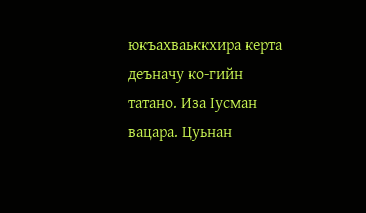юкъахваьккхира керта деъначу ко-гийн татано. Иза Iусман вацара. Цуьнан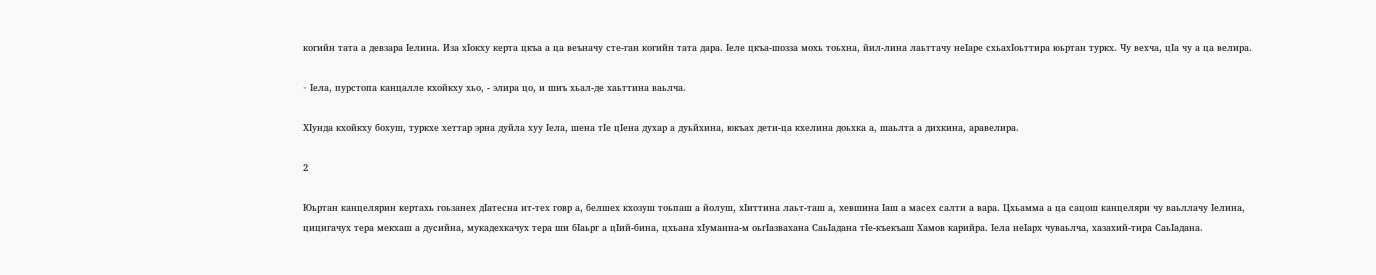когийн тата а девзара Iелина. Иза хIокху керта цкъа а ца веъначу сте-ган когийн тата дара. Iеле цкъа-шозза мохь тоьхна, йил-лина лаьттачу неIаре схьахIоьттира юьртан туркх. Чу вехча, цIа чу а ца велира.

- Iела, пурстопа канцалле кхойкху хьо, - элира цо, и шиъ хьал-де хаьттина ваьлча.

ХIунда кхойкху бохуш, туркхе хеттар эрна дуйла хуу Iела, шена тIе цIена духар а дуьйхина, юкъах дети-ца кхелина доьхка а, шаьлта а дихкина, аравелира.

2

Юьртан канцелярин кертахь гоьзанех дIатесна ит-тех говр а, белшех кхозуш тоьпаш а йолуш, хIиттина лаьт-таш а, хевшина Iаш а масех салти а вара. Цхьамма а ца сацош канцеляри чу ваьллачу Iелина, цицигачух тера мекхаш а дусийна, мукадехкачух тера ши бIаьрг а цIий-бина, цхьана хIуманна-м оьгIазвахана СаьIадана тIе-къекъаш Хамов карийра. Iела неIарх чуваьлча, хазахий-тира СаьIадана.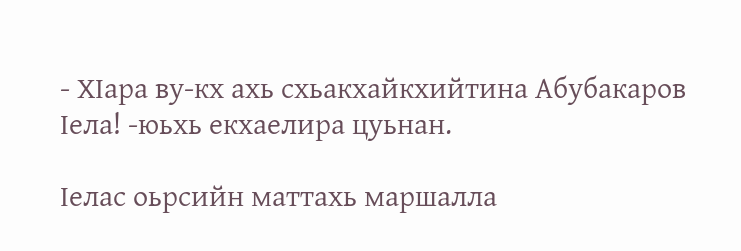- ХIара ву-кх ахь схьакхайкхийтина Абубакаров Iела! -юьхь екхаелира цуьнан.

Iелас оьрсийн маттахь маршалла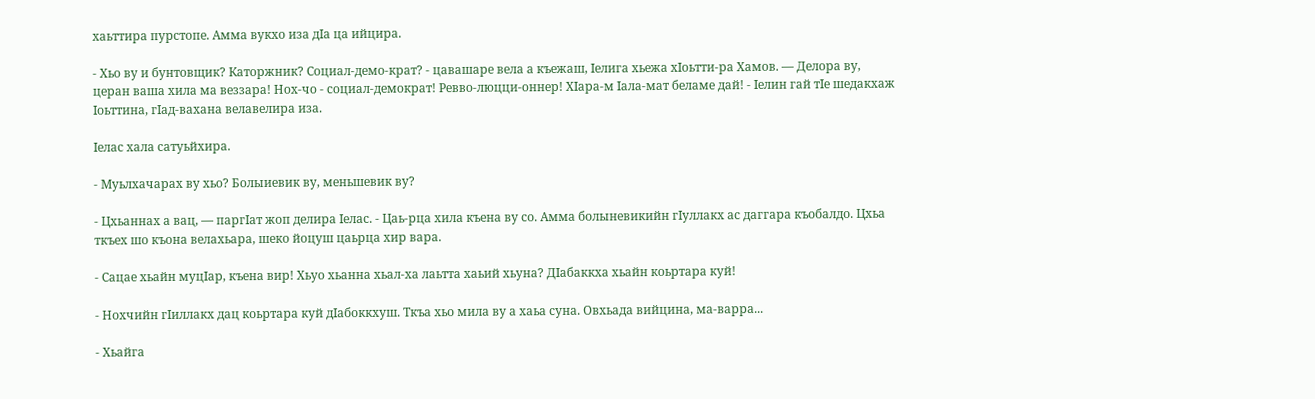хаьттира пурстопе. Амма вукхо иза дIа ца ийцира.

- Хьо ву и бунтовщик? Каторжник? Социал-демо-крат? - цавашаре вела а къежаш, Iелига хьежа хIоьтти-ра Хамов. — Делора ву, церан ваша хила ма веззара! Нох-чо - социал-демократ! Ревво-люцци-оннер! ХIара-м Iала-мат беламе дай! - Iелин гай тIе шедакхаж Iоьттина, гIад-вахана велавелира иза.

Iелас хала сатуьйхира.

- Муьлхачарах ву хьо? Болыиевик ву, меньшевик ву?

- Цхьаннах а вац, — паргIат жоп делира Iелас. - Цаь-рца хила къена ву со. Амма болыневикийн гIуллакх ас даггара къобалдо. Цхьа ткъех шо къона велахьара, шеко йоцуш цаьрца хир вара.

- Сацае хьайн муцIар, къена вир! Хьуо хьанна хьал-ха лаьтта хаьий хьуна? ДIабаккха хьайн коьртара куй!

- Нохчийн гIиллакх дац коьртара куй дIабоккхуш. Ткъа хьо мила ву а хаьа суна. Овхьада вийцина, ма-варра...

- Хьайга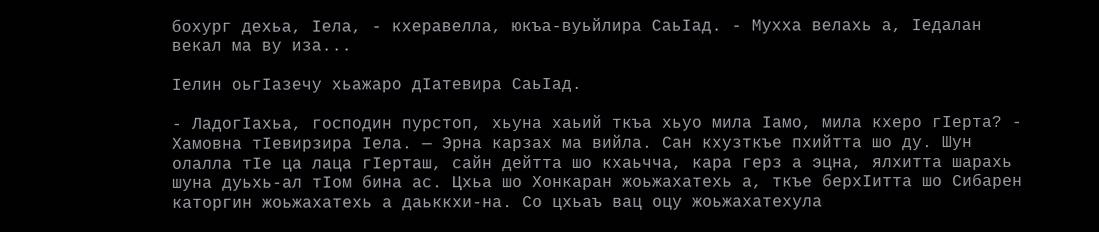бохург дехьа, Iела, - кхеравелла, юкъа-вуьйлира СаьIад. - Мухха велахь а, Iедалан векал ма ву иза...

Iелин оьгIазечу хьажаро дIатевира СаьIад.

- ЛадогIахьа, господин пурстоп, хьуна хаьий ткъа хьуо мила Iамо, мила кхеро гIерта? - Хамовна тIевирзира Iела. — Эрна карзах ма вийла. Сан кхузткъе пхийтта шо ду. Шун олалла тIе ца лаца гIерташ, сайн дейтта шо кхаьчча, кара герз а эцна, ялхитта шарахь шуна дуьхь-ал тIом бина ас. Цхьа шо Хонкаран жоьжахатехь а, ткъе берхIитта шо Сибарен каторгин жоьжахатехь а даьккхи-на. Со цхьаъ вац оцу жоьжахатехула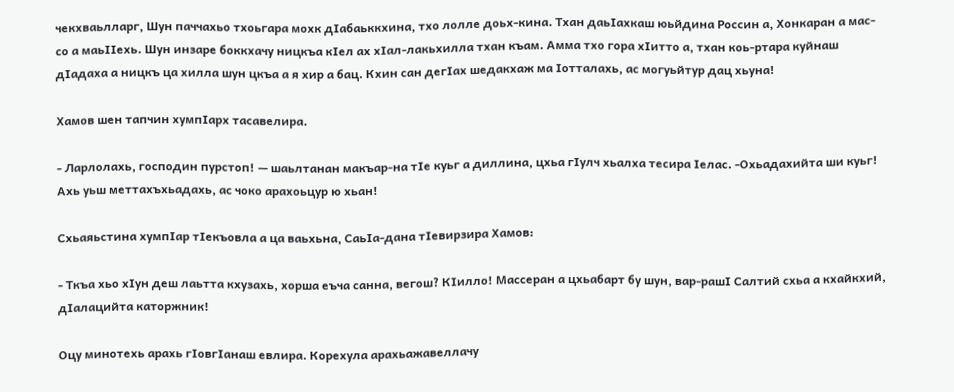чекхваьлларг, Шун паччахьо тхоьгара мохк дIабаьккхина, тхо лолле доьх-кина. Тхан даьIахкаш юьйдина Россин а, Хонкаран а мас-со а маьIIехь. Шун инзаре боккхачу ницкъа кIел ах хIал-лакьхилла тхан къам. Амма тхо гора хIитто а, тхан коь-ртара куйнаш дIадаха а ницкъ ца хилла шун цкъа а я хир а бац. Кхин сан дегIах шедакхаж ма Iотталахь, ас могуьйтур дац хьуна!

Хамов шен тапчин хумпIарх тасавелира.

- Ларлолахь, господин пурстоп! — шаьлтанан макъар-на тIе куьг а диллина, цхьа гIулч хьалха тесира Iелас. -Охьадахийта ши куьг! Ахь уьш меттахъхьадахь, ас чоко арахоьцур ю хьан!

Схьаяьстина хумпIар тIекъовла а ца ваьхьна, СаьIа-дана тIевирзира Хамов:

- Ткъа хьо хIун деш лаьтта кхузахь, хорша еъча санна, вегош? КIилло! Массеран а цхьабарт бу шун, вар-рашI Салтий схьа а кхайкхий, дIалацийта каторжник!

Оцу минотехь арахь гIовгIанаш евлира. Корехула арахьажавеллачу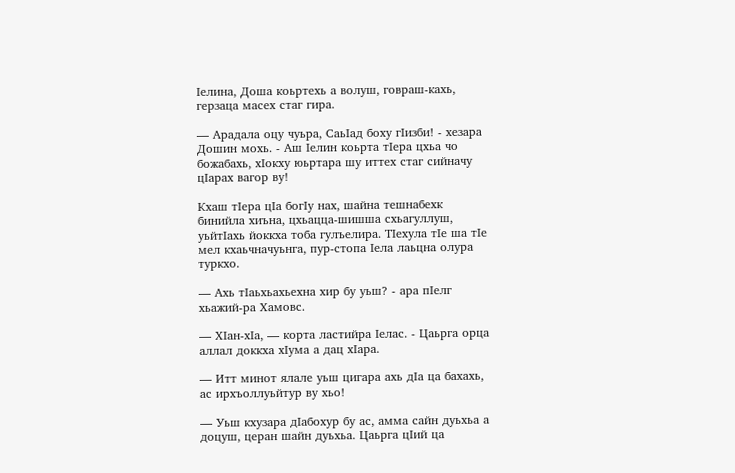Iелина, Доша коьртехь а волуш, говраш-кахь, герзаца масех стаг гира.

— Арадала оцу чуьра, СаьIад боху гIизби! - хезара Дошин мохь. - Аш Iелин коьрта тIера цхьа чо божабахь, хIокху юьртара шу иттех стаг сийначу цIарах вагор ву!

Кхаш тIера цIа богIу нах, шайна тешнабехк бинийла хиъна, цхьацца-шишша схьагуллуш, уьйтIахь йоккха тоба гулъелира. ТIехула тIе ша тIе мел кхаьчначуьнга, пур-стопа Iела лаьцна олура туркхо.

— Ахь тIаьхьахьехна хир бу уьш? - ара пIелг хьажий-ра Хамовс.

— ХIан-хIа, — корта ластийра Iелас. - Цаьрга орца аллал доккха хIума а дац хIара.

— Итт минот ялале уьш цигара ахь дIа ца бахахь, ас ирхъоллуьйтур ву хьо!

— Уьш кхузара дIабохур бу ас, амма сайн дуьхьа а доцуш, церан шайн дуьхьа. Цаьрга цIий ца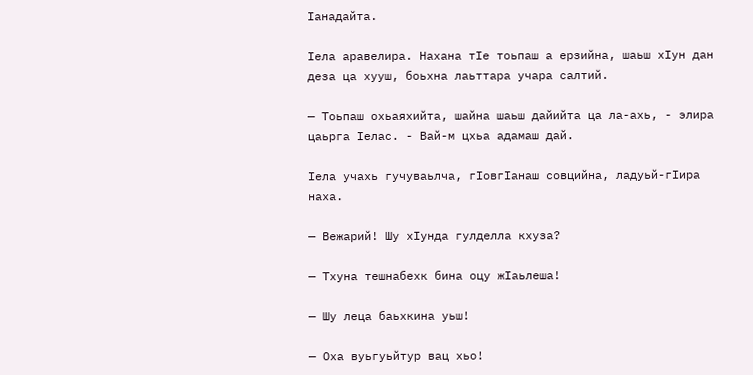Iанадайта.

Iела аравелира. Нахана тIе тоьпаш а ерзийна, шаьш хIун дан деза ца хууш, боьхна лаьттара учара салтий.

— Тоьпаш охьаяхийта, шайна шаьш дайийта ца ла-ахь, - элира цаьрга Iелас. - Вай-м цхьа адамаш дай.

Iела учахь гучуваьлча, гIовгIанаш совцийна, ладуьй-гIира наха.

— Вежарий! Шу хIунда гулделла кхуза?

— Тхуна тешнабехк бина оцу жIаьлеша!

— Шу леца баьхкина уьш!

— Оха вуьгуьйтур вац хьо!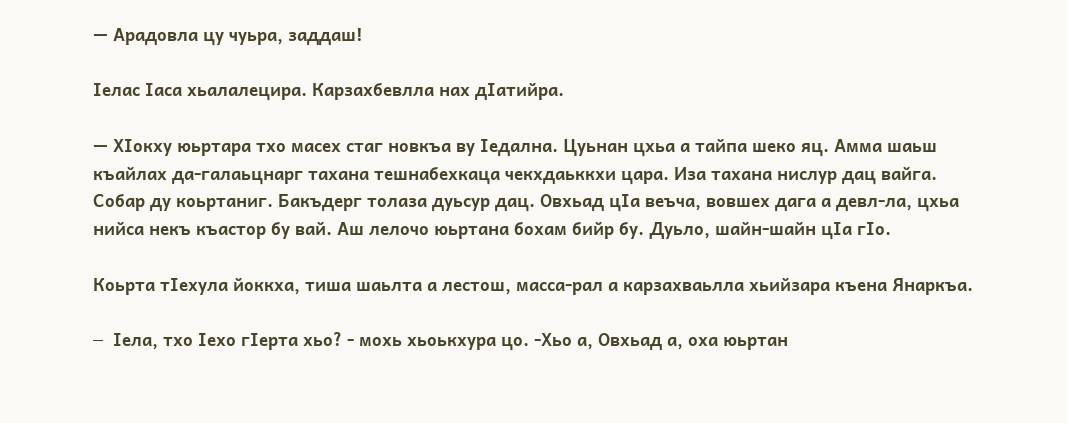— Арадовла цу чуьра, заддаш!

Iелас Iаса хьалалецира. Карзахбевлла нах дIатийра.

— ХIокху юьртара тхо масех стаг новкъа ву Iедална. Цуьнан цхьа а тайпа шеко яц. Амма шаьш къайлах да-галаьцнарг тахана тешнабехкаца чекхдаьккхи цара. Иза тахана нислур дац вайга. Собар ду коьртаниг. Бакъдерг толаза дуьсур дац. Овхьад цIа веъча, вовшех дага а девл-ла, цхьа нийса некъ къастор бу вай. Аш лелочо юьртана бохам бийр бу. Дуьло, шайн-шайн цIа гIо.

Коьрта тIехула йоккха, тиша шаьлта а лестош, масса-рал а карзахваьлла хьийзара къена Янаркъа.

— Iела, тхо Iехо гIерта хьо? - мохь хьоькхура цо. -Хьо а, Овхьад а, оха юьртан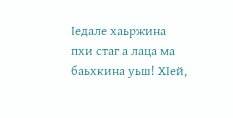Iедале хаьржина пхи стаг а лаца ма баьхкина уьш! ХIей,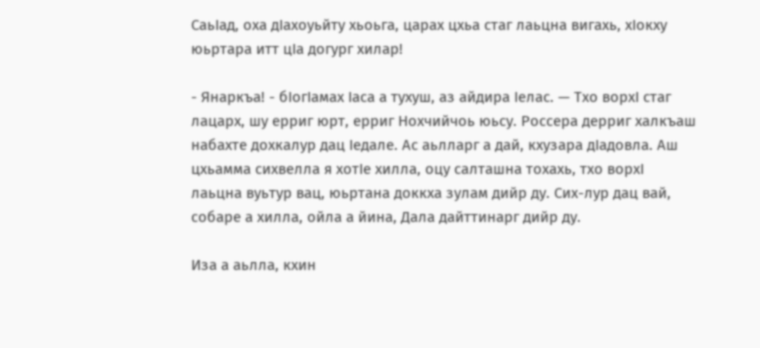СаьIад, оха дIахоуьйту хьоьга, царах цхьа стаг лаьцна вигахь, хIокху юьртара итт цIа догург хилар!

- Янаркъа! - бIогIамах Iаса а тухуш, аз айдира Iелас. — Тхо ворхI стаг лацарх, шу ерриг юрт, ерриг Нохчийчоь юьсу. Россера дерриг халкъаш набахте дохкалур дац Iедале. Ас аьлларг а дай, кхузара дIадовла. Аш цхьамма сихвелла я хотIе хилла, оцу салташна тохахь, тхо ворхI лаьцна вуьтур вац, юьртана доккха зулам дийр ду. Сих-лур дац вай, собаре а хилла, ойла а йина, Дала дайттинарг дийр ду.

Иза а аьлла, кхин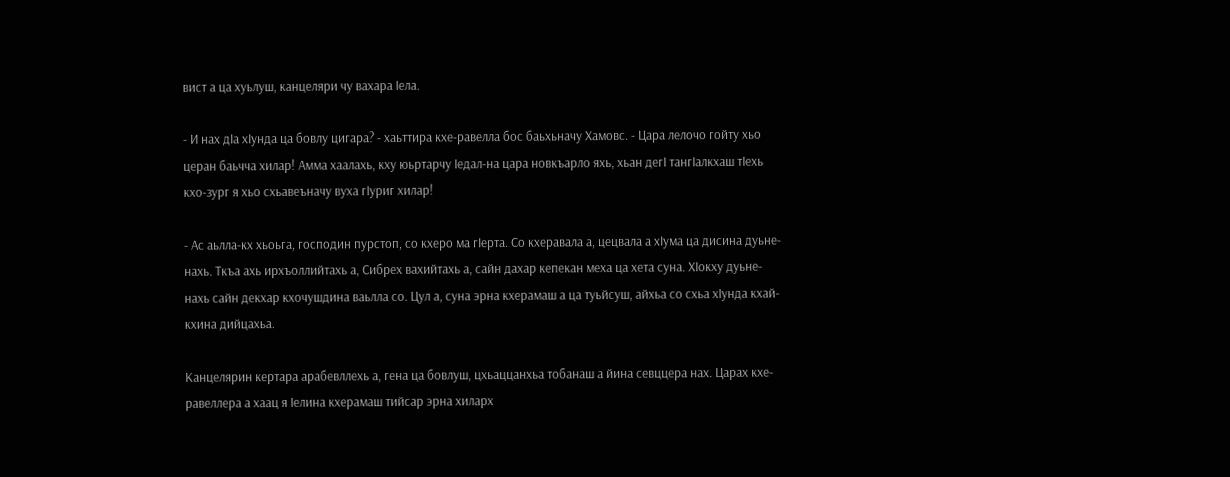вист а ца хуьлуш, канцеляри чу вахара Iела.

- И нах дIа хIунда ца бовлу цигара? - хаьттира кхе-равелла бос баьхьначу Хамовс. - Цара лелочо гойту хьо церан баьчча хилар! Амма хаалахь, кху юьртарчу Iедал-на цара новкъарло яхь, хьан дегI тангIалкхаш тIехь кхо-зург я хьо схьавеъначу вуха гIуриг хилар!

- Ас аьлла-кх хьоьга, господин пурстоп, со кхеро ма гIерта. Со кхеравала а, цецвала а хIума ца дисина дуьне-нахь. Ткъа ахь ирхъоллийтахь а, Сибрех вахийтахь а, сайн дахар кепекан меха ца хета суна. ХIокху дуьне-нахь сайн декхар кхочушдина ваьлла со. Цул а, суна эрна кхерамаш а ца туьйсуш, айхьа со схьа хIунда кхай-кхина дийцахьа.

Канцелярин кертара арабевллехь а, гена ца бовлуш, цхьаццанхьа тобанаш а йина севццера нах. Царах кхе-равеллера а хаац я Iелина кхерамаш тийсар эрна хиларх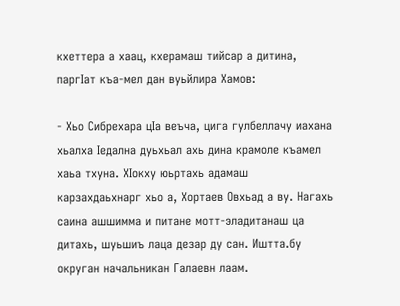кхеттера а хаац, кхерамаш тийсар а дитина, паргIат къа-мел дан вуьйлира Хамов:

- Хьо Сибрехара цIа веъча, цига гулбеллачу иахана хьалха Iедална дуьхьал ахь дина крамоле къамел хаьа тхуна. ХIокху юьртахь адамаш карзахдаьхнарг хьо а, Хортаев Овхьад а ву. Нагахь саина ашшимма и питане мотт-эладитанаш ца дитахь, шуьшиъ лаца дезар ду сан. Иштта.бу округан начальникан Галаевн лаам.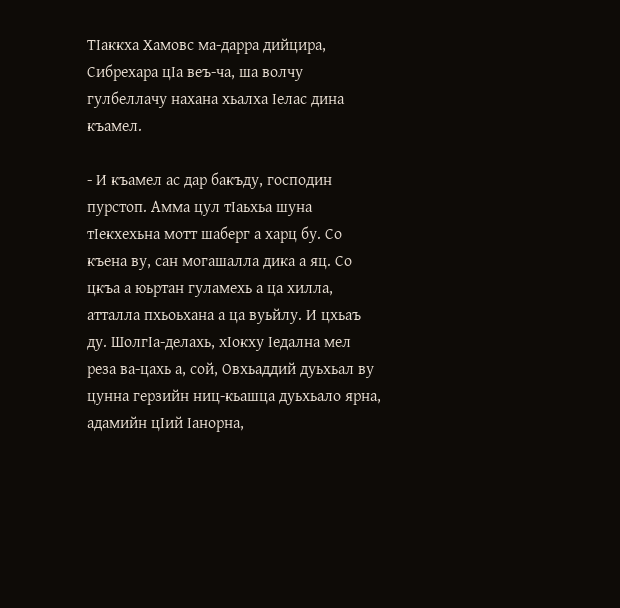ТIаккха Хамовс ма-дарра дийцира, Сибрехара цIа веъ-ча, ша волчу гулбеллачу нахана хьалха Iелас дина къамел.

- И къамел ас дар бакъду, господин пурстоп. Амма цул тIаьхьа шуна тIекхехьна мотт шаберг а харц бу. Со къена ву, сан могашалла дика а яц. Со цкъа а юьртан гуламехь а ца хилла, атталла пхьоьхана а ца вуьйлу. И цхьаъ ду. ШолгIа-делахь, хIокху Iедална мел реза ва-цахь а, сой, Овхьаддий дуьхьал ву цунна герзийн ниц-кьашца дуьхьало ярна, адамийн цIий Iанорна,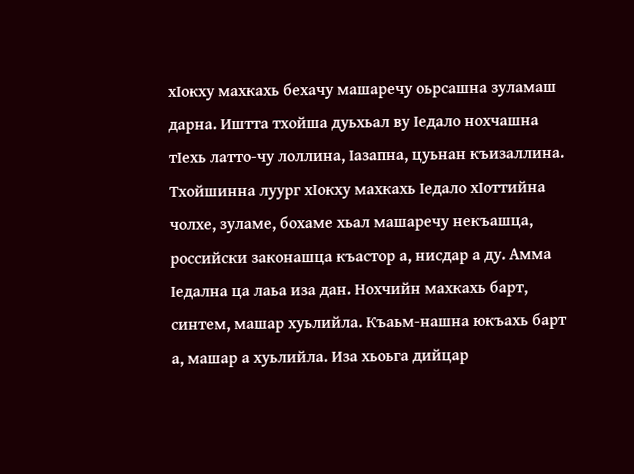хIокху махкахь бехачу машаречу оьрсашна зуламаш дарна. Иштта тхойша дуьхьал ву Iедало нохчашна тIехь латто-чу лоллина, Iазапна, цуьнан къизаллина. Тхойшинна луург хIокху махкахь Iедало хIоттийна чолхе, зуламе, бохаме хьал машаречу некъашца, российски законашца къастор а, нисдар а ду. Амма Iедална ца лаьа иза дан. Нохчийн махкахь барт, синтем, машар хуьлийла. Къаьм-нашна юкъахь барт а, машар а хуьлийла. Иза хьоьга дийцар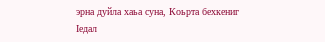эрна дуйла хаьа суна, Коьрта бехкениг Iедал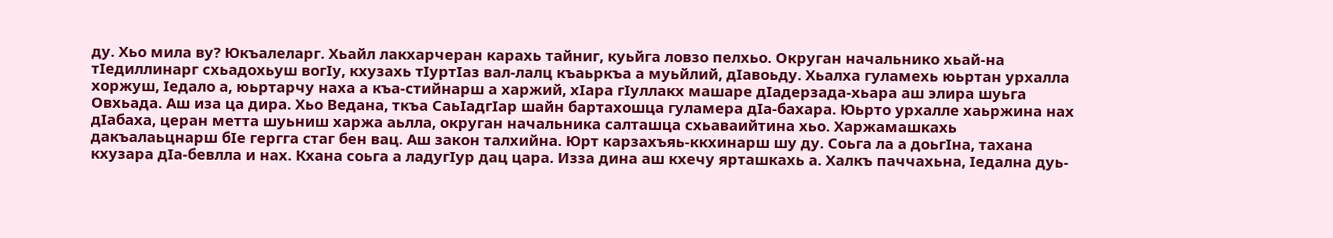ду. Хьо мила ву? Юкъалеларг. Хьайл лакхарчеран карахь тайниг, куьйга ловзо пелхьо. Округан начальнико хьай-на тIедиллинарг схьадохьуш вогIу, кхузахь тIуртIаз вал-лалц къаьркъа а муьйлий, дIавоьду. Хьалха гуламехь юьртан урхалла хоржуш, Iедало а, юьртарчу наха а къа-стийнарш а харжий, хIара гIуллакх машаре дIадерзада-хьара аш элира шуьга Овхьада. Аш иза ца дира. Хьо Ведана, ткъа СаьIадгIар шайн бартахошца гуламера дIа-бахара. Юьрто урхалле хаьржина нах дIабаха, церан метта шуьниш харжа аьлла, округан начальника салташца схьаваийтина хьо. Харжамашкахь дакъалаьцнарш бIе гергга стаг бен вац. Аш закон талхийна. Юрт карзахъяь-ккхинарш шу ду. Соьга ла а доьгIна, тахана кхузара дIа-бевлла и нах. Кхана соьга а ладугIур дац цара. Изза дина аш кхечу ярташкахь а. Халкъ паччахьна, Iедална дуь-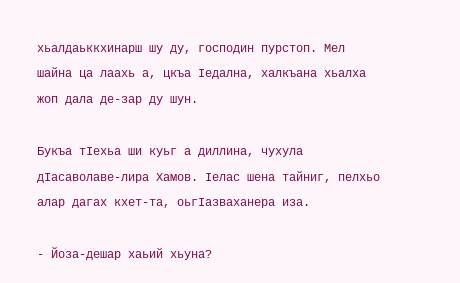хьалдаьккхинарш шу ду, господин пурстоп. Мел шайна ца лаахь а, цкъа Iедална, халкъана хьалха жоп дала де-зар ду шун.

Букъа тIехьа ши куьг а диллина, чухула дIасаволаве-лира Хамов. Iелас шена тайниг, пелхьо алар дагах кхет-та, оьгIазваханера иза.

- Йоза-дешар хаьий хьуна?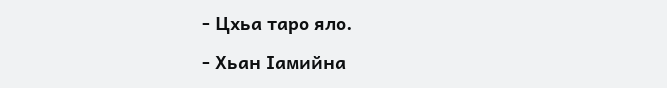- Цхьа таро яло.

- Хьан Iамийна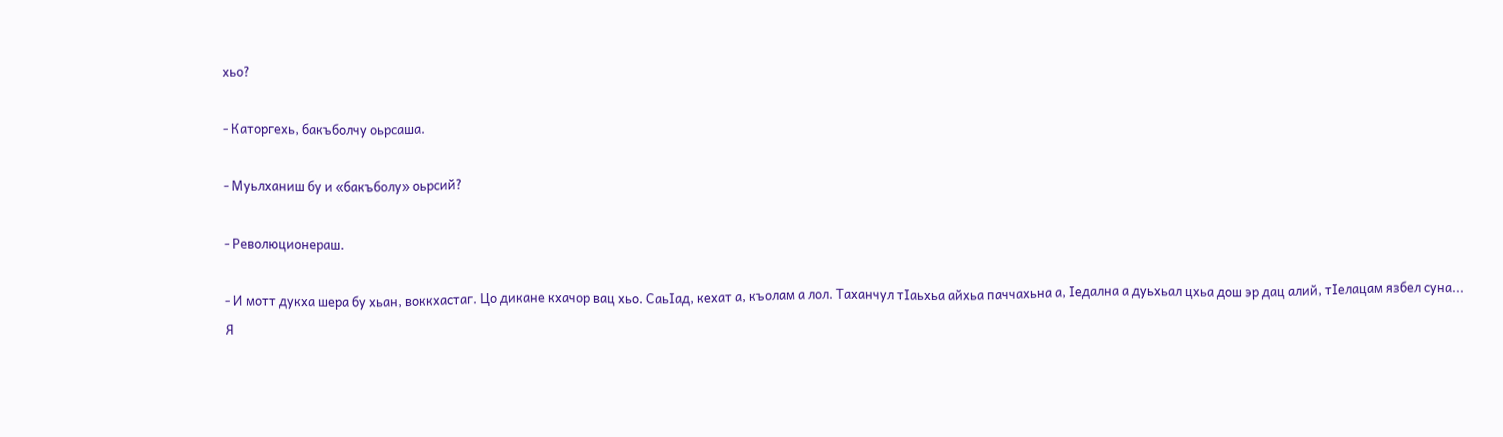хьо?

- Каторгехь, бакъболчу оьрсаша.

- Муьлханиш бу и «бакъболу» оьрсий?

- Революционераш.

- И мотт дукха шера бу хьан, воккхастаг. Цо дикане кхачор вац хьо. СаьIад, кехат а, къолам а лол. Таханчул тIаьхьа айхьа паччахьна а, Iедална а дуьхьал цхьа дош эр дац алий, тIелацам язбел суна... Я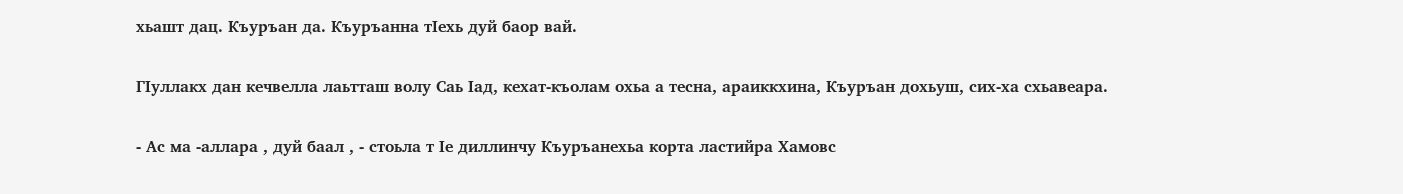хьашт дац. Къуръан да. Къуръанна тIехь дуй баор вай.

ГIуллакх дан кечвелла лаьтташ волу Саь Iад, кехат-къолам охьа а тесна, араиккхина, Къуръан дохьуш, сих-ха схьавеара.

- Ас ма -аллара , дуй баал , - стоьла т Iе диллинчу Къуръанехьа корта ластийра Хамовс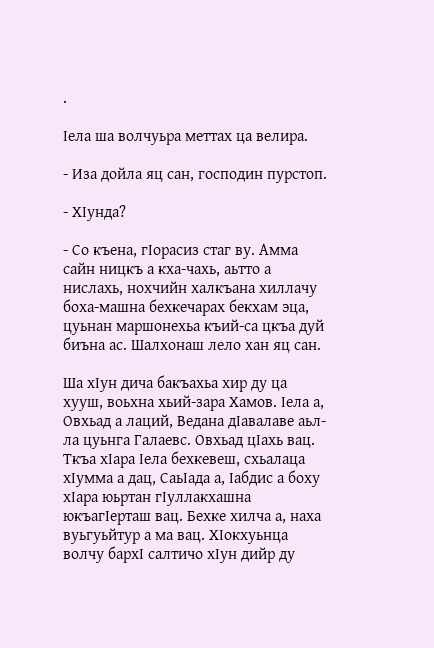.

Iела ша волчуьра меттах ца велира.

- Иза дойла яц сан, господин пурстоп.

- ХIунда?

- Со къена, гIорасиз стаг ву. Амма сайн ницкъ а кха-чахь, аьтто а нислахь, нохчийн халкъана хиллачу боха-машна бехкечарах бекхам эца, цуьнан маршонехьа къий-са цкъа дуй биъна ас. Шалхонаш лело хан яц сан.

Ша хIун дича бакъахьа хир ду ца хууш, воьхна хьий-зара Хамов. Iела а, Овхьад а лаций, Ведана дIавалаве аьл-ла цуьнга Галаевс. Овхьад цIахь вац. Ткъа хIара Iела бехкевеш, схьалаца хIумма а дац, СаьIада а, Iабдис а боху хIара юьртан гIуллакхашна юкъагIерташ вац. Бехке хилча а, наха вуьгуьйтур а ма вац. ХIокхуьнца волчу бархI салтичо хIун дийр ду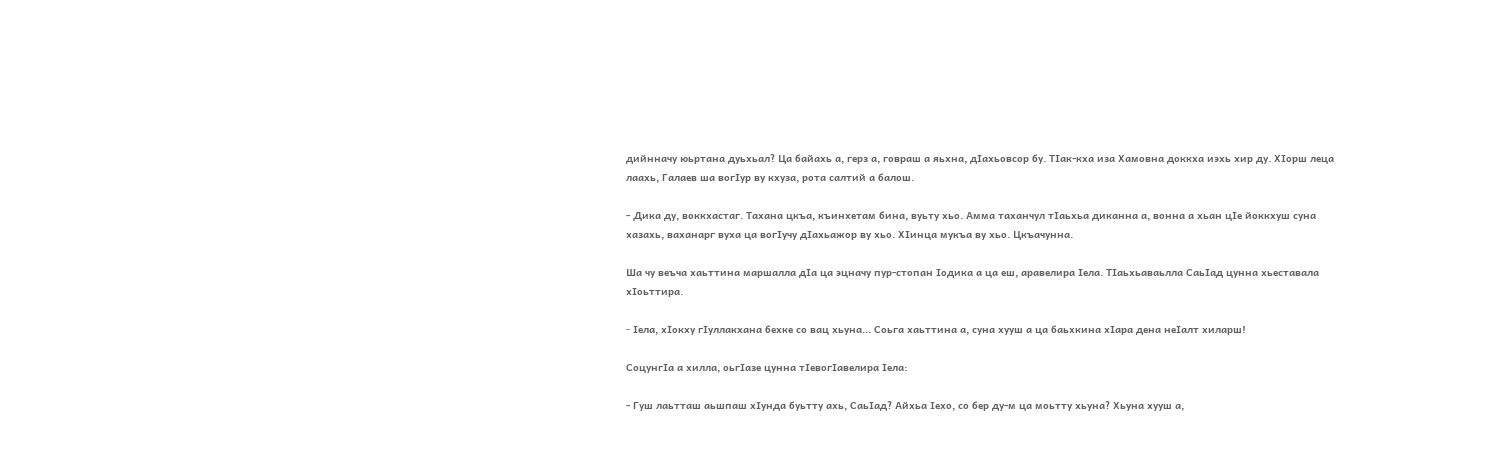дийнначу юьртана дуьхьал? Ца байахь а, герз а, говраш а яьхна, дIахьовсор бу. ТIак-кха иза Хамовна доккха иэхь хир ду. ХIорш леца лаахь, Галаев ша вогIур ву кхуза, рота салтий а балош.

- Дика ду, воккхастаг. Тахана цкъа, къинхетам бина, вуьту хьо. Амма таханчул тIаьхьа диканна а, вонна а хьан цIе йоккхуш суна хазахь, ваханарг вуха ца вогIучу дIахьажор ву хьо. ХIинца мукъа ву хьо. Цкъачунна.

Ша чу веъча хаьттина маршалла дIа ца эцначу пур-стопан Iодика а ца еш, аравелира Iела. ТIаьхьаваьлла СаьIад цунна хьеставала хIоьттира.

- Iела, хIокху гIуллакхана бехке со вац хьуна... Соьга хаьттина а, суна хууш а ца баьхкина хIара дена неIалт хиларш!

СоцунгIа а хилла, оьгIазе цунна тIевогIавелира Iела:

- Гуш лаьтташ аьшпаш хIунда буьтту ахь, СаьIад? Айхьа Iехо, со бер ду-м ца моьтту хьуна? Хьуна хууш а,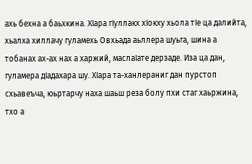ахь бехна а баьхкина. ХIара гIуллакх хIокху хьола тIе ца далийта, хьалха хиллачу гуламехь Овхьада аьллера шуьга, шина а тобанах ах-ах нах а харжий, маслаIате дерзаде. Иза ца дан, гуламера дIадахара шу. ХIара та-ханлераниг дан пурстоп схьавеъча, юьртарчу наха шаьш реза болу пхи стаг хаьржина, тхо а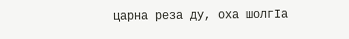царна реза ду, оха шолгIа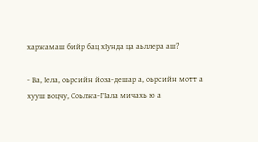харжамаш бийр бац хIунда ца аьллера аш?

- Ва, Iела, оьрсийн йоза-дешар а, оьрсийн мотт а хууш воцчу, Соьлжа-ГIала мичахь ю а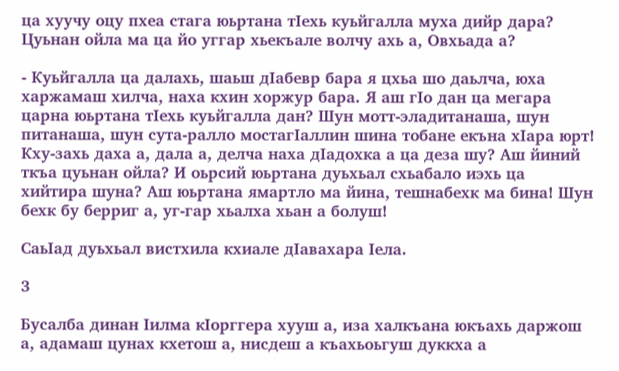ца хуучу оцу пхеа стага юьртана тIехь куьйгалла муха дийр дара? Цуьнан ойла ма ца йо уггар хьекъале волчу ахь а, Овхьада а?

- Куьйгалла ца далахь, шаьш дIабевр бара я цхьа шо даьлча, юха харжамаш хилча, наха кхин хоржур бара. Я аш гIо дан ца мегара царна юьртана тIехь куьйгалла дан? Шун мотт-эладитанаша, шун питанаша, шун сута-ралло мостагIаллин шина тобане екъна хIара юрт! Кху-захь даха а, дала а, делча наха дIадохка а ца деза шу? Аш йиний ткъа цуьнан ойла? И оьрсий юьртана дуьхьал схьабало иэхь ца хийтира шуна? Аш юьртана ямартло ма йина, тешнабехк ма бина! Шун бехк бу берриг а, уг-гар хьалха хьан а болуш!

СаьIад дуьхьал вистхила кхиале дIавахара Iела.

3

Бусалба динан Iилма кIорггера хууш а, иза халкъана юкъахь даржош а, адамаш цунах кхетош а, нисдеш а къахьоьгуш дуккха а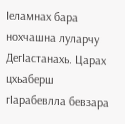Iеламнах бара нохчашна луларчу ДегIастанахь. Царах цхьаберш гIарабевлла бевзара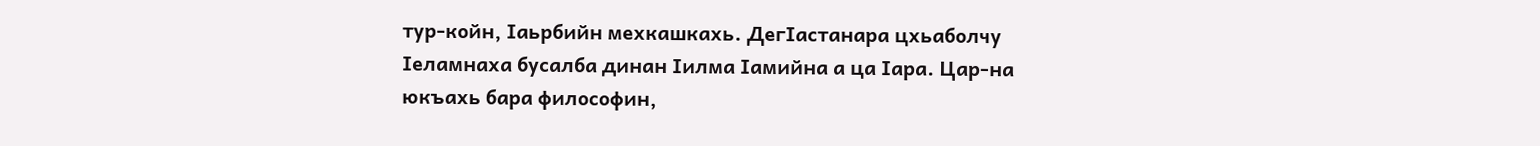тур-койн, Iаьрбийн мехкашкахь. ДегIастанара цхьаболчу Iеламнаха бусалба динан Iилма Iамийна а ца Iара. Цар-на юкъахь бара философин,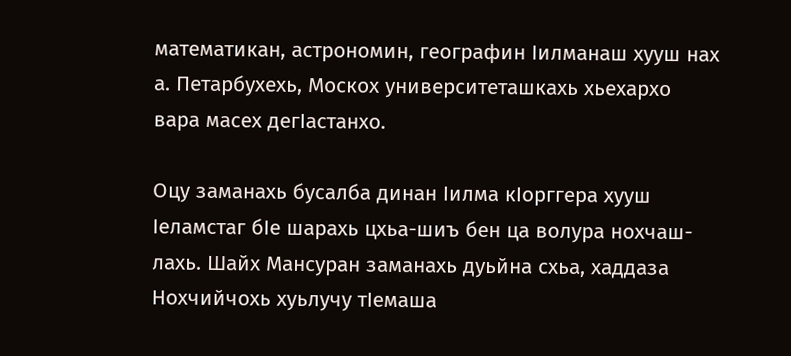математикан, астрономин, географин Iилманаш хууш нах а. Петарбухехь, Москох университеташкахь хьехархо вара масех дегIастанхо.

Оцу заманахь бусалба динан Iилма кIорггера хууш Iеламстаг бIе шарахь цхьа-шиъ бен ца волура нохчаш-лахь. Шайх Мансуран заманахь дуьйна схьа, хаддаза Нохчийчохь хуьлучу тIемаша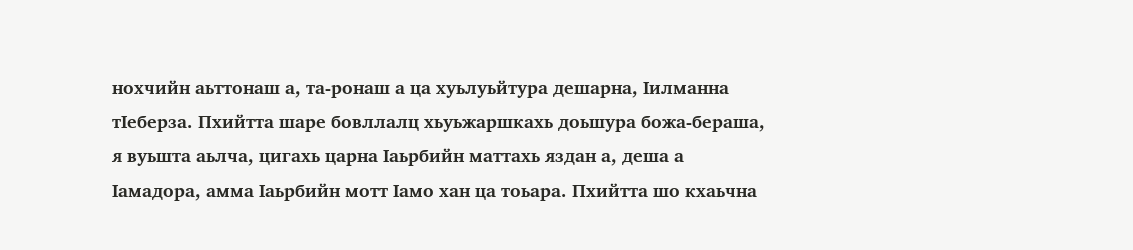нохчийн аьттонаш а, та-ронаш а ца хуьлуьйтура дешарна, Iилманна тIеберза. Пхийтта шаре бовллалц хьуьжаршкахь доьшура божа-бераша, я вуьшта аьлча, цигахь царна Iаьрбийн маттахь яздан а, деша а Iамадора, амма Iаьрбийн мотт Iамо хан ца тоьара. Пхийтта шо кхаьчна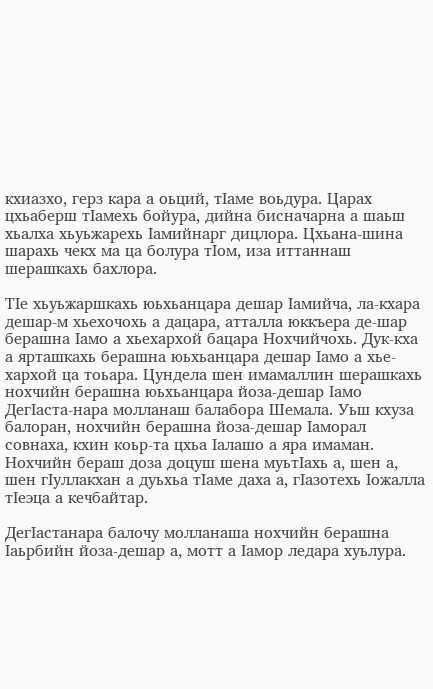кхиазхо, герз кара а оьций, тIаме воьдура. Царах цхьаберш тIамехь бойура, дийна бисначарна а шаьш хьалха хьуьжарехь Iамийнарг дицлора. Цхьана-шина шарахь чекх ма ца болура тIом, иза иттаннаш шерашкахь бахлора.

ТIе хьуьжаршкахь юьхьанцара дешар Iамийча, ла-кхара дешар-м хьехочохь а дацара, атталла юккъера де-шар берашна Iамо а хьехархой бацара Нохчийчохь. Дук-кха а ярташкахь берашна юьхьанцара дешар Iамо а хье-хархой ца тоьара. Цундела шен имамаллин шерашкахь нохчийн берашна юьхьанцара йоза-дешар Iамо ДегIаста-нара молланаш балабора Шемала. Уьш кхуза балоран, нохчийн берашна йоза-дешар Iаморал совнаха, кхин коьр-та цхьа Iалашо а яра имаман. Нохчийн бераш доза доцуш шена муьтIахь а, шен а, шен гIуллакхан а дуьхьа тIаме даха а, гIазотехь Iожалла тIеэца а кечбайтар.

ДегIастанара балочу молланаша нохчийн берашна Iаьрбийн йоза-дешар а, мотт а Iамор ледара хуьлура.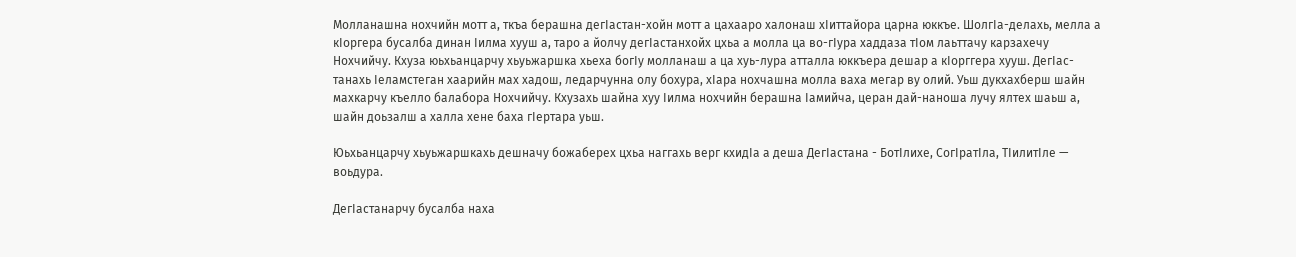Молланашна нохчийн мотт а, ткъа берашна дегIастан-хойн мотт а цахааро халонаш хIиттайора царна юккъе. ШолгIа-делахь, мелла а кIоргера бусалба динан Iилма хууш а, таро а йолчу дегIастанхойх цхьа а молла ца во-гIура хаддаза тIом лаьттачу карзахечу Нохчийчу. Кхуза юьхьанцарчу хьуьжаршка хьеха богIу молланаш а ца хуь-лура атталла юккъера дешар а кIорггера хууш. ДегIас-танахь Iеламстеган хаарийн мах хадош, ледарчунна олу бохура, хIара нохчашна молла ваха мегар ву олий. Уьш дукхахберш шайн махкарчу къелло балабора Нохчийчу. Кхузахь шайна хуу Iилма нохчийн берашна Iамийча, церан дай-наноша лучу ялтех шаьш а, шайн доьзалш а халла хене баха гIертара уьш.

Юьхьанцарчу хьуьжаршкахь дешначу божаберех цхьа наггахь верг кхидIа а деша ДегIастана - БотIлихе, СогIратIла, ТIилитIле — воьдура.

ДегIастанарчу бусалба наха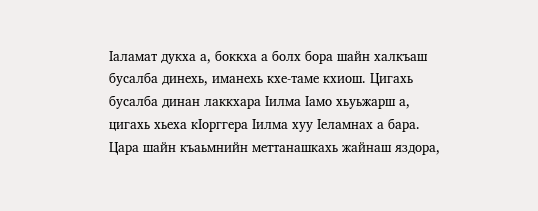Iаламат дукха а, боккха а болх бора шайн халкъаш бусалба динехь, иманехь кхе-таме кхиош. Цигахь бусалба динан лаккхара Iилма Iамо хьуьжарш а, цигахь хьеха кIорггера Iилма хуу Iеламнах а бара. Цара шайн къаьмнийн меттанашкахь жайнаш яздора,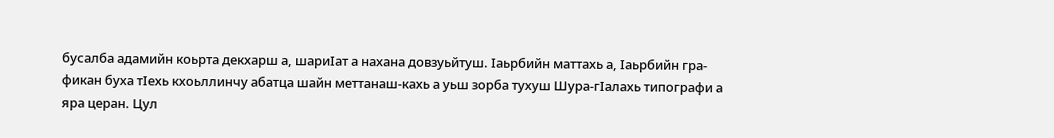бусалба адамийн коьрта декхарш а, шариIат а нахана довзуьйтуш. Iаьрбийн маттахь а, Iаьрбийн гра-фикан буха тIехь кхоьллинчу абатца шайн меттанаш-кахь а уьш зорба тухуш Шура-гIалахь типографи а яра церан. Цул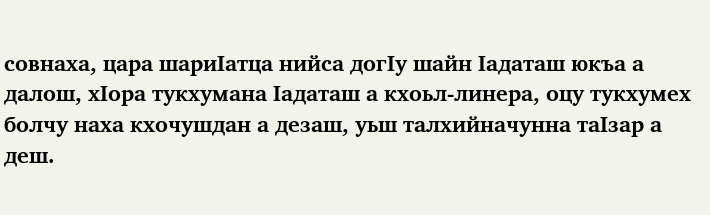совнаха, цара шариIатца нийса догIу шайн Iадаташ юкъа а далош, хIора тукхумана Iадаташ а кхоьл-линера, оцу тукхумех болчу наха кхочушдан а дезаш, уьш талхийначунна таIзар а деш.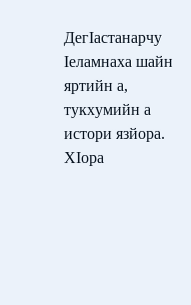ДегIастанарчу Iеламнаха шайн яртийн а, тукхумийн а истори язйора. ХIора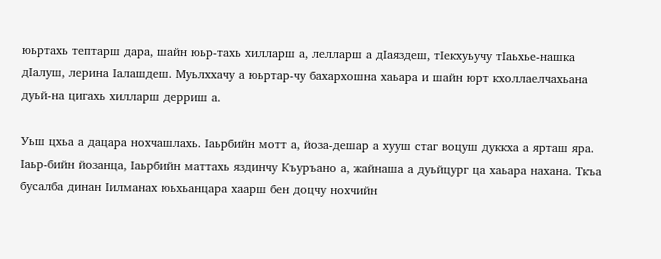юьртахь тептарш дара, шайн юьр-тахь хилларш а, лелларш а дIаяздеш, тIекхуьучу тIаьхье-нашка дIалуш, лерина Iалашдеш. Муьлххачу а юьртар-чу бахархошна хаьара и шайн юрт кхоллаелчахьана дуьй-на цигахь хилларш дерриш а.

Уьш цхьа а дацара нохчашлахь. Iаьрбийн мотт а, йоза-дешар а хууш стаг воцуш дуккха а ярташ яра. Iаьр-бийн йозанца, Iаьрбийн маттахь яздинчу Къуръано а, жайнаша а дуьйцург ца хаьара нахана. Ткъа бусалба динан Iилманах юьхьанцара хаарш бен доцчу нохчийн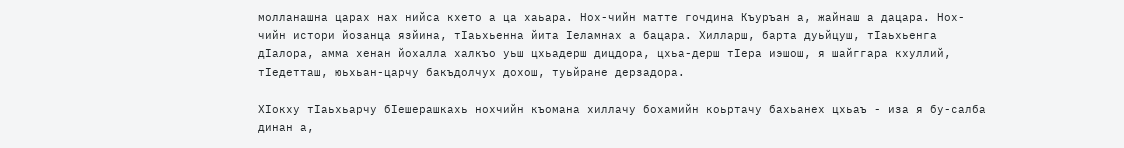молланашна царах нах нийса кхето а ца хаьара. Нох-чийн матте гочдина Къуръан а, жайнаш а дацара. Нох-чийн истори йозанца язйина, тIаьхьенна йита Iеламнах а бацара. Хилларш, барта дуьйцуш, тIаьхьенга дIалора, амма хенан йохалла халкъо уьш цхьадерш дицдора, цхьа-дерш тIера иэшош, я шайггара кхуллий, тIедетташ, юьхьан-царчу бакъдолчух дохош, туьйране дерзадора.

ХIокху тIаьхьарчу бIешерашкахь нохчийн къомана хиллачу бохамийн коьртачу бахьанех цхьаъ - иза я бу-салба динан а,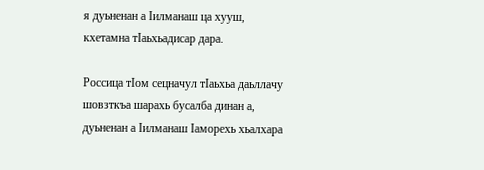я дуьненан а Iилманаш ца хууш, кхетамна тIаьхьадисар дара.

Россица тIом сецначул тIаьхьа даьллачу шовзткъа шарахь бусалба динан а, дуьненан а Iилманаш Iаморехь хьалхара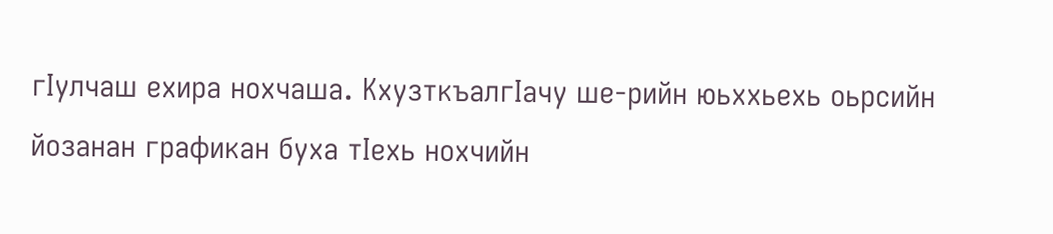гIулчаш ехира нохчаша. КхузткъалгIачу ше-рийн юьххьехь оьрсийн йозанан графикан буха тIехь нохчийн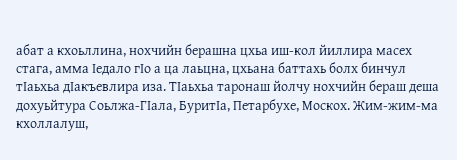абат а кхоьллина, нохчийн берашна цхьа иш-кол йиллира масех стага, амма Iедало гIо а ца лаьцна, цхьана баттахь болх бинчул тIаьхьа дIакъевлира иза. ТIаьхьа таронаш йолчу нохчийн бераш деша дохуьйтура Соьлжа-ГIала, БуритIа, Петарбухе, Москох. Жим-жим-ма кхоллалуш,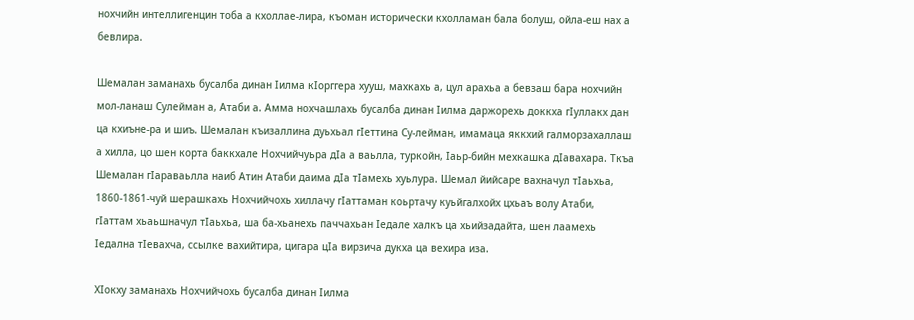нохчийн интеллигенцин тоба а кхоллае-лира, къоман исторически кхолламан бала болуш, ойла-еш нах а бевлира.

Шемалан заманахь бусалба динан Iилма кIорггера хууш, махкахь а, цул арахьа а бевзаш бара нохчийн мол-ланаш Сулейман а, Атаби а. Амма нохчашлахь бусалба динан Iилма даржорехь доккха гIуллакх дан ца кхиъне-ра и шиъ. Шемалан къизаллина дуьхьал гIеттина Су-лейман, имамаца яккхий галморзахаллаш а хилла, цо шен корта баккхале Нохчийчуьра дIа а ваьлла, туркойн, Iаьр-бийн мехкашка дIавахара. Ткъа Шемалан гIараваьлла наиб Атин Атаби даима дIа тIамехь хуьлура. Шемал йийсаре вахначул тIаьхьа, 1860-1861-чуй шерашкахь Нохчийчохь хиллачу гIаттаман коьртачу куьйгалхойх цхьаъ волу Атаби, гIаттам хьаьшначул тIаьхьа, ша ба-хьанехь паччахьан Iедале халкъ ца хьийзадайта, шен лаамехь Iедална тIевахча, ссылке вахийтира, цигара цIа вирзича дукха ца вехира иза.

ХIокху заманахь Нохчийчохь бусалба динан Iилма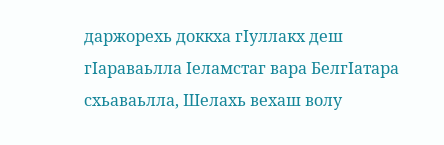даржорехь доккха гIуллакх деш гIараваьлла Iеламстаг вара БелгIатара схьаваьлла, Шелахь вехаш волу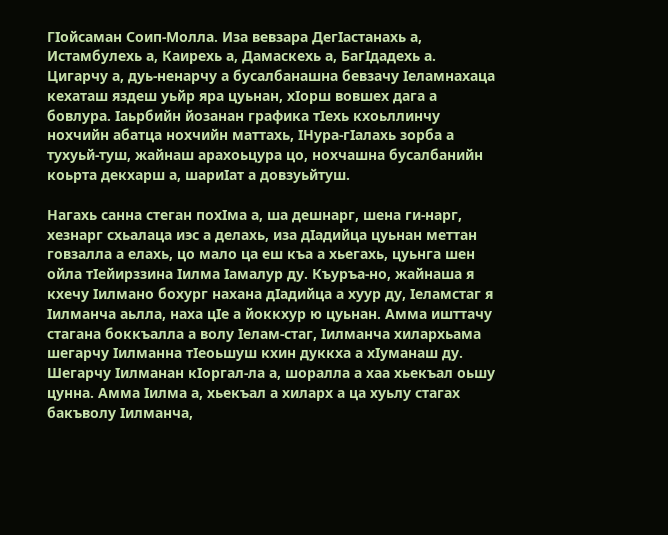ГIойсаман Соип-Молла. Иза вевзара ДегIастанахь а, Истамбулехь а, Каирехь а, Дамаскехь а, БагIдадехь а. Цигарчу а, дуь-ненарчу а бусалбанашна бевзачу Iеламнахаца кехаташ яздеш уьйр яра цуьнан, хIорш вовшех дага а бовлура. Iаьрбийн йозанан графика тIехь кхоьллинчу нохчийн абатца нохчийн маттахь, IНура-гIалахь зорба а тухуьй-туш, жайнаш арахоьцура цо, нохчашна бусалбанийн коьрта декхарш а, шариIат а довзуьйтуш.

Нагахь санна стеган похIма а, ша дешнарг, шена ги-нарг, хезнарг схьалаца иэс а делахь, иза дIадийца цуьнан меттан говзалла а елахь, цо мало ца еш къа а хьегахь, цуьнга шен ойла тIейирззина Iилма Iамалур ду. Къуръа-но, жайнаша я кхечу Iилмано бохург нахана дIадийца а хуур ду, Iеламстаг я Iилманча аьлла, наха цIе а йоккхур ю цуьнан. Амма ишттачу стагана боккъалла а волу Iелам-стаг, Iилманча хилархьама шегарчу Iилманна тIеоьшуш кхин дуккха а хIуманаш ду. Шегарчу Iилманан кIоргал-ла а, шоралла а хаа хьекъал оьшу цунна. Амма Iилма а, хьекъал а хиларх а ца хуьлу стагах бакъволу Iилманча,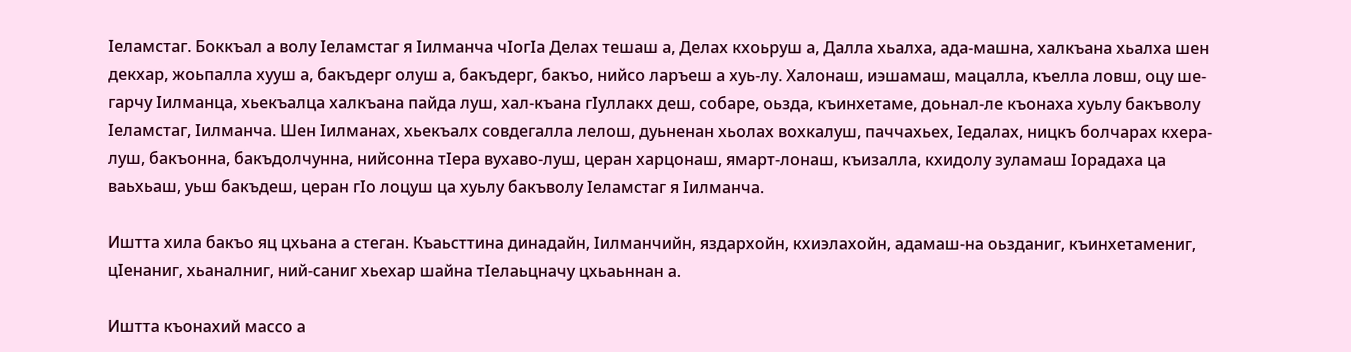Iеламстаг. Боккъал а волу Iеламстаг я Iилманча чIогIа Делах тешаш а, Делах кхоьруш а, Далла хьалха, ада-машна, халкъана хьалха шен декхар, жоьпалла хууш а, бакъдерг олуш а, бакъдерг, бакъо, нийсо ларъеш а хуь-лу. Халонаш, иэшамаш, мацалла, къелла ловш, оцу ше-гарчу Iилманца, хьекъалца халкъана пайда луш, хал-къана гIуллакх деш, собаре, оьзда, къинхетаме, доьнал-ле къонаха хуьлу бакъволу Iеламстаг, Iилманча. Шен Iилманах, хьекъалх совдегалла лелош, дуьненан хьолах вохкалуш, паччахьех, Iедалах, ницкъ болчарах кхера-луш, бакъонна, бакъдолчунна, нийсонна тIера вухаво-луш, церан харцонаш, ямарт-лонаш, къизалла, кхидолу зуламаш Iорадаха ца ваьхьаш, уьш бакъдеш, церан гIо лоцуш ца хуьлу бакъволу Iеламстаг я Iилманча.

Иштта хила бакъо яц цхьана а стеган. Къаьсттина динадайн, Iилманчийн, яздархойн, кхиэлахойн, адамаш-на оьзданиг, къинхетамениг, цIенаниг, хьаналниг, ний-саниг хьехар шайна тIелаьцначу цхьаьннан а.

Иштта къонахий массо а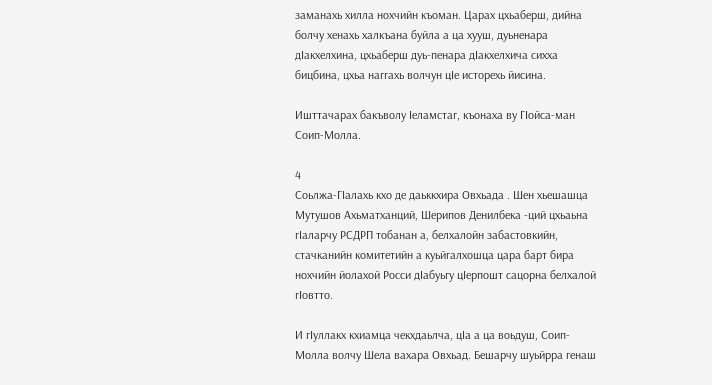заманахь хилла нохчийн къоман. Царах цхьаберш, дийна болчу хенахь халкъана буйла а ца хууш, дуьненара дIакхелхина, цхьаберш дуь-пенара дIакхелхича сихха бицбина, цхьа наггахь волчун цIе исторехь йисина.

Ишттачарах бакъволу Iеламстаг, къонаха ву ГIойса-ман Соип-Молла.

4
Соьлжа-ГIалахь кхо де даьккхира Овхьада . Шен хьешашца Мутушов Ахьматханций, Шерипов Денилбека -ций цхьаьна гIаларчу РСДРП тобанан а, белхалойн забастовкийн, стачканийн комитетийн а куьйгалхошца цара барт бира нохчийн йолахой Росси дIабуьгу цIерпошт сацорна белхалой гIовтто.

И гIуллакх кхиамца чекхдаьлча, цIа а ца воьдуш, Соип-Молла волчу Шела вахара Овхьад. Бешарчу шуьйрра генаш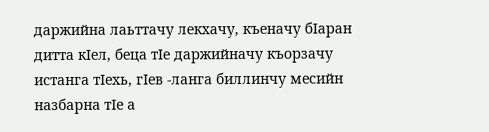даржийна лаьттачу лекхачу, къеначу бIаран дитта кIел, беца тIе даржийначу къорзачу истанга тIехь, гIев -ланга биллинчу месийн назбарна тIе а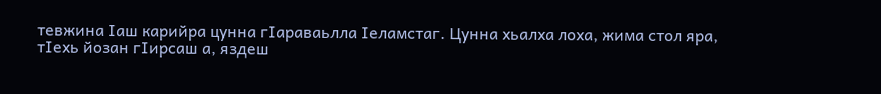тевжина Iаш карийра цунна гIараваьлла Iеламстаг. Цунна хьалха лоха, жима стол яра, тIехь йозан гIирсаш а, яздеш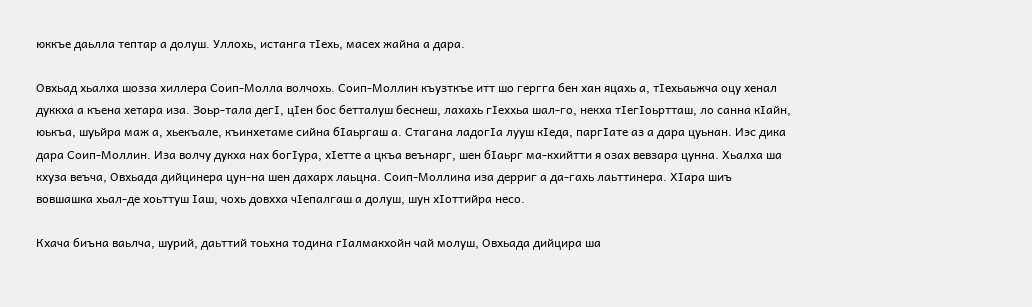юккъе даьлла тептар а долуш. Уллохь, истанга тIехь, масех жайна а дара.

Овхьад хьалха шозза хиллера Соип-Молла волчохь. Соип-Моллин къузткъе итт шо гергга бен хан яцахь а, тIехьаьжча оцу хенал дуккха а къена хетара иза. Зоьр-тала дегI, цIен бос бетталуш беснеш, лахахь гIеххьа шал-го, некха тIегIоьртташ, ло санна кIайн, юькъа, шуьйра маж а, хьекъале, къинхетаме сийна бIаьргаш а. Стагана ладогIа лууш кIеда, паргIате аз а дара цуьнан. Иэс дика дара Соип-Моллин. Иза волчу дукха нах богIура, хIетте а цкъа веънарг, шен бIаьрг ма-кхийтти я озах вевзара цунна. Хьалха ша кхуза веъча, Овхьада дийцинера цун-на шен дахарх лаьцна. Соип-Моллина иза дерриг а да-гахь лаьттинера. ХIара шиъ вовшашка хьал-де хоьттуш Iаш, чохь довхха чIепалгаш а долуш, шун хIоттийра несо.

Кхача биъна ваьлча, шурий, даьттий тоьхна тодина гIалмакхойн чай молуш, Овхьада дийцира ша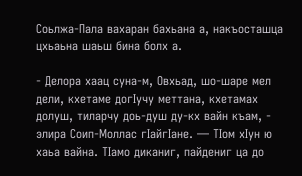Соьлжа-Пала вахаран бахьана а, накъосташца цхьаьна шаьш бина болх а.

- Делора хаац суна-м, Овхьад, шо-шаре мел дели, кхетаме догIучу меттана, кхетамах долуш, тиларчу доь-душ ду-кх вайн къам, - элира Соип-Моллас гIайгIане. — ТIом хIун ю хаьа вайна. ТIамо диканиг, пайдениг ца до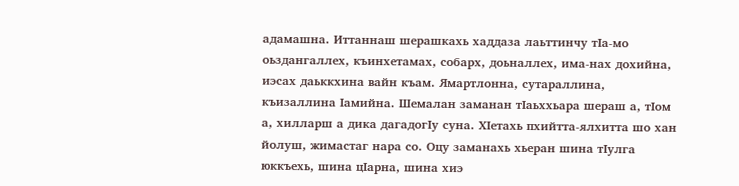адамашна. Иттаннаш шерашкахь хаддаза лаьттинчу тIа-мо оьздангаллех, къинхетамах, собарх, доьналлех, има-нах дохийна, иэсах даьккхина вайн къам. Ямартлонна, сутараллина, къизаллина Iамийна. Шемалан заманан тIаьххьара шераш а, тIом а, хилларш а дика дагадогIу суна. ХIетахь пхийтта-ялхитта шо хан йолуш, жимастаг нара со. Оцу заманахь хьеран шина тIулга юккъехь, шина цIарна, шина хиэ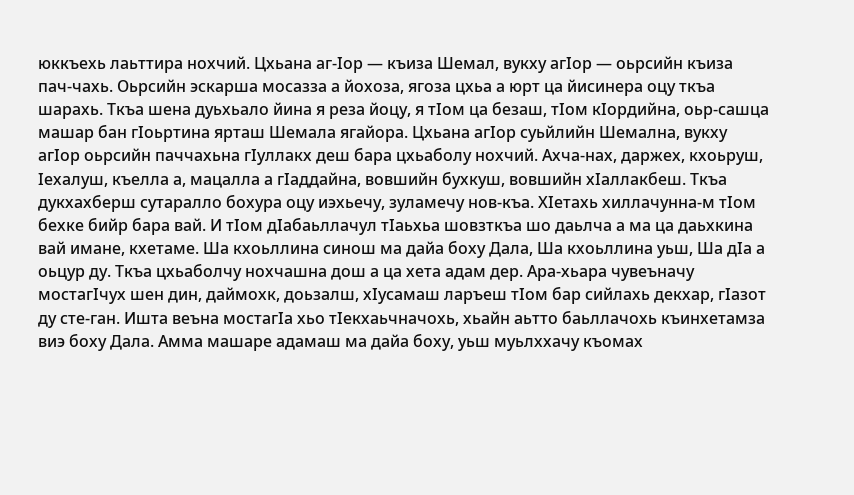юккъехь лаьттира нохчий. Цхьана аг-Iор — къиза Шемал, вукху агIор — оьрсийн къиза пач-чахь. Оьрсийн эскарша мосазза а йохоза, ягоза цхьа а юрт ца йисинера оцу ткъа шарахь. Ткъа шена дуьхьало йина я реза йоцу, я тIом ца безаш, тIом кIордийна, оьр-сашца машар бан гIоьртина ярташ Шемала ягайора. Цхьана агIор суьйлийн Шемална, вукху агIор оьрсийн паччахьна гIуллакх деш бара цхьаболу нохчий. Ахча-нах, даржех, кхоьруш, Iехалуш, къелла а, мацалла а гIаддайна, вовшийн бухкуш, вовшийн хIаллакбеш. Ткъа дукхахберш сутаралло бохура оцу иэхьечу, зуламечу нов-къа. ХIетахь хиллачунна-м тIом бехке бийр бара вай. И тIом дIабаьллачул тIаьхьа шовзткъа шо даьлча а ма ца даьхкина вай имане, кхетаме. Ша кхоьллина синош ма дайа боху Дала, Ша кхоьллина уьш, Ша дIа а оьцур ду. Ткъа цхьаболчу нохчашна дош а ца хета адам дер. Ара-хьара чувеъначу мостагIчух шен дин, даймохк, доьзалш, хIусамаш ларъеш тIом бар сийлахь декхар, гIазот ду сте-ган. Ишта веъна мостагIа хьо тIекхаьчначохь, хьайн аьтто баьллачохь къинхетамза виэ боху Дала. Амма машаре адамаш ма дайа боху, уьш муьлххачу къомах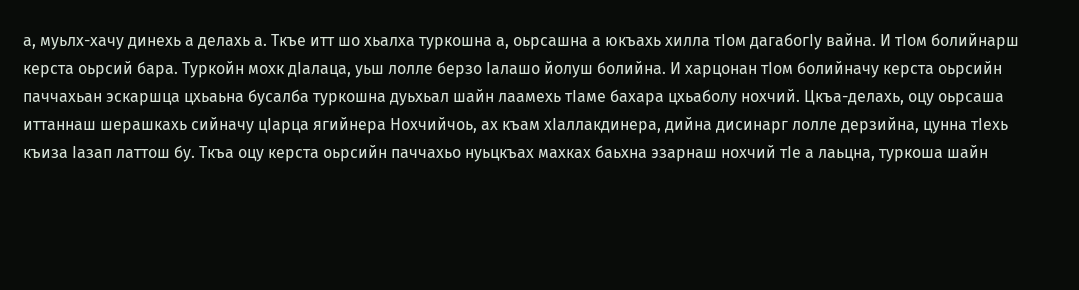а, муьлх-хачу динехь а делахь а. Ткъе итт шо хьалха туркошна а, оьрсашна а юкъахь хилла тIом дагабогIу вайна. И тIом болийнарш керста оьрсий бара. Туркойн мохк дIалаца, уьш лолле берзо Iалашо йолуш болийна. И харцонан тIом болийначу керста оьрсийн паччахьан эскаршца цхьаьна бусалба туркошна дуьхьал шайн лаамехь тIаме бахара цхьаболу нохчий. Цкъа-делахь, оцу оьрсаша иттаннаш шерашкахь сийначу цIарца ягийнера Нохчийчоь, ах къам хIаллакдинера, дийна дисинарг лолле дерзийна, цунна тIехь къиза Iазап латтош бу. Ткъа оцу керста оьрсийн паччахьо нуьцкъах махках баьхна эзарнаш нохчий тIе а лаьцна, туркоша шайн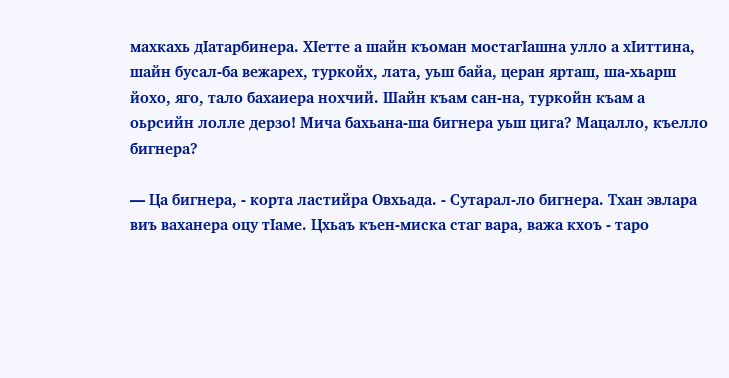махкахь дIатарбинера. ХIетте а шайн къоман мостагIашна улло а хIиттина, шайн бусал-ба вежарех, туркойх, лата, уьш байа, церан ярташ, ша-хьарш йохо, яго, тало бахаиера нохчий. Шайн къам сан-на, туркойн къам а оьрсийн лолле дерзо! Мича бахьана-ша бигнера уьш цига? Мацалло, къелло бигнера?

— Ца бигнера, - корта ластийра Овхьада. - Сутарал-ло бигнера. Тхан эвлара виъ ваханера оцу тIаме. Цхьаъ къен-миска стаг вара, важа кхоъ - таро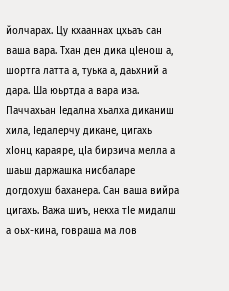йолчарах. Цу кхааннах цхьаъ сан ваша вара. Тхан ден дика цIенош а, шортга латта а, туька а, даьхний а дара. Ша юьртда а вара иза. Паччахьан Iедална хьалха диканиш хила, Iедалерчу дикане, цигахь хIонц караяре, цIа бирзича мелла а шаьш даржашка нисбаларе догдохуш баханера. Сан ваша вийра цигахь. Важа шиъ, некха тIе мидалш а оьх-кина, говраша ма лов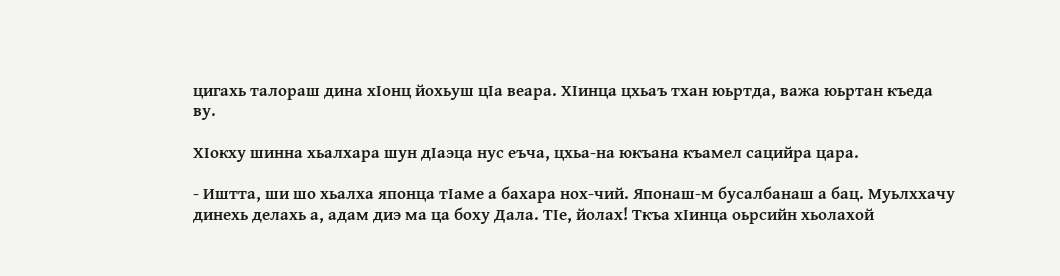цигахь талораш дина хIонц йохьуш цIа веара. ХIинца цхьаъ тхан юьртда, важа юьртан къеда ву.

ХIокху шинна хьалхара шун дIаэца нус еъча, цхьа-на юкъана къамел сацийра цара.

- Иштта, ши шо хьалха японца тIаме а бахара нох-чий. Японаш-м бусалбанаш а бац. Муьлххачу динехь делахь а, адам диэ ма ца боху Дала. ТIе, йолах! Ткъа хIинца оьрсийн хьолахой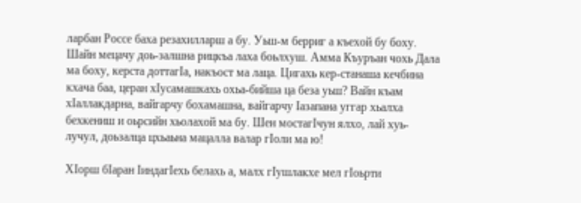ларбан Россе баха резахилларш а бу. Уьш-м берриг а къехой бу боху. Шайн мецачу доь-залшна рицкъа лаха боьлхуш. Амма Къуръан чохь Дала ма боху, керста доттагIа, накъост ма лаца. Цигахь кер-станаша кечбина кхача баа, церан хIусамашкахь охьа-бийша ца беза уьш? Вайн къам хIаллакдарна, вайгарчу бохамашна, вайгарчу Iазапана уггар хьалха бехкениш и оьрсийн хьолахой ма бу. Шен мостагIчун ялхо, лай хуь-лучул, доьзалца цхьаьна мацалла валар гIоли ма ю!

ХIорш бIаран IиндагIехь белахь а, малх гIушлакхе мел гIоьрти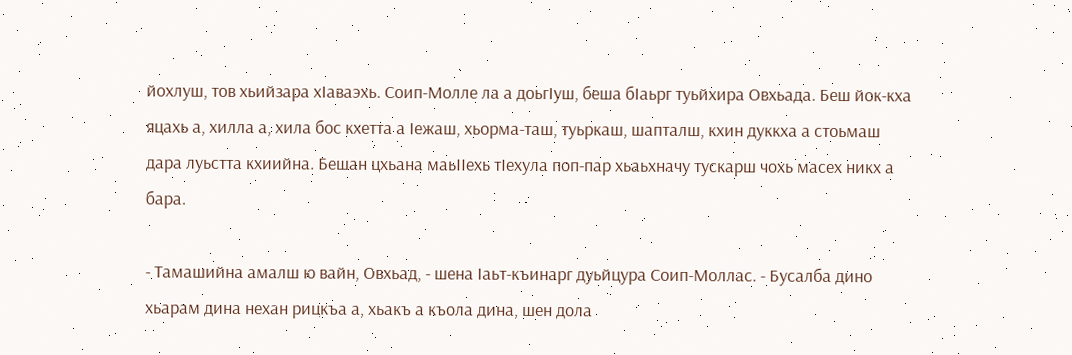йохлуш, тов хьийзара хIаваэхь. Соип-Молле ла а доьгIуш, беша бIаьрг туьйхира Овхьада. Беш йок-кха яцахь а, хилла а, хила бос кхетта а Iежаш, хьорма-таш, туьркаш, шапталш, кхин дуккха а стоьмаш дара луьстта кхиийна. Бешан цхьана маьIIехь тIехула поп-пар хьаьхначу тускарш чохь масех никх а бара.

- Тамашийна амалш ю вайн, Овхьад, - шена Iаьт-къинарг дуьйцура Соип-Моллас. - Бусалба дино хьарам дина нехан рицкъа а, хьакъ а къола дина, шен дола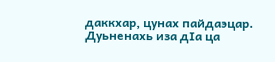даккхар, цунах пайдаэцар. Дуьненахь иза дIа ца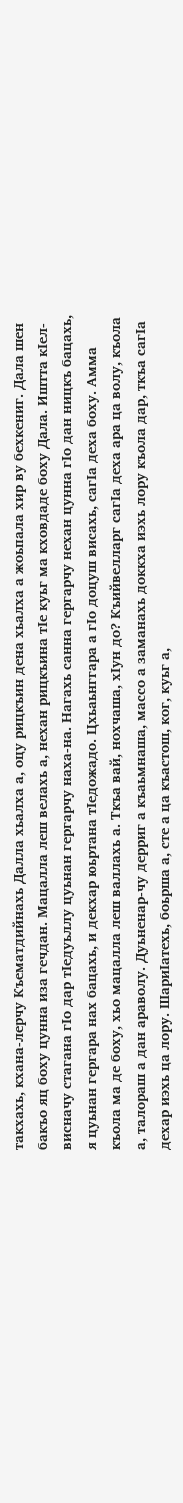такхахь, кхана-лерчу Къематдийнахь Далла хьалха а, оцу рицкъин дена хьалха а жоьпала хир ву бехкениг. Дала шен бакъо яц боху цунна иза гечдан. Мацалла леш велахь а, нехан рицкъина тIе куьг ма кховдаде боху Дала. Иштта кIел-висначу стагана гIо дар тIедуьллу цуьнан гергарчу наха-на. Нагахь санна гергарчу нехан цунна гIо дан ницкъ бацахь, я цуьнан гергара нах бацахь, и декхар юьртана тIедожадо. Цхьаьнггара а гIо доцуш висахь, сагIа деха боху. Амма къола ма де боху, хьо мацалла леш валлахь а. Ткъа вай, нохчаша, хIун до? Къийвелларг сагIа деха ара ца волу, къола а, талораш а дан араволу. Дуьненар-чу дерриг а къаьмнаша, массо а заманахь доккха иэхь лору къола дар, ткъа сагIа дехар иэхь ца лору. ШариIатехь, боьрша а, сте а ца къастош, ког, куьг а,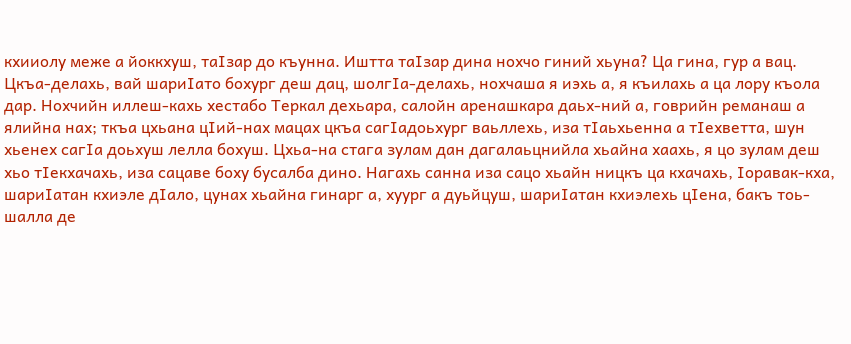кхииолу меже а йоккхуш, таIзар до къунна. Иштта таIзар дина нохчо гиний хьуна? Ца гина, гур а вац. Цкъа-делахь, вай шариIато бохург деш дац, шолгIа-делахь, нохчаша я иэхь а, я къилахь а ца лору къола дар. Нохчийн иллеш-кахь хестабо Теркал дехьара, салойн аренашкара даьх-ний а, говрийн реманаш а ялийна нах; ткъа цхьана цIий-нах мацах цкъа сагIадоьхург ваьллехь, иза тIаьхьенна а тIехветта, шун хьенех сагIа доьхуш лелла бохуш. Цхьа-на стага зулам дан дагалаьцнийла хьайна хаахь, я цо зулам деш хьо тIекхачахь, иза сацаве боху бусалба дино. Нагахь санна иза сацо хьайн ницкъ ца кхачахь, Iоравак-кха, шариIатан кхиэле дIало, цунах хьайна гинарг а, хуург а дуьйцуш, шариIатан кхиэлехь цIена, бакъ тоь-шалла де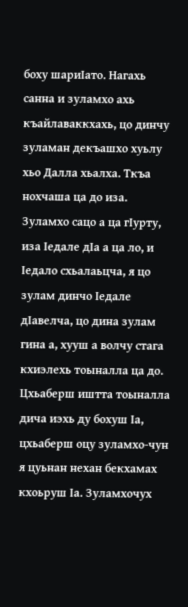боху шариIато. Нагахь санна и зуламхо ахь къайлаваккхахь, цо динчу зуламан декъашхо хуьлу хьо Далла хьалха. Ткъа нохчаша ца до иза. Зуламхо сацо а ца гIурту, иза Iедале дIа а ца ло, и Iедало схьалаьцча, я цо зулам динчо Iедале дIавелча, цо дина зулам гина а, хууш а волчу стага кхиэлехь тоыналла ца до. Цхьаберш иштта тоыналла дича иэхь ду бохуш Iа, цхьаберш оцу зуламхо-чун я цуьнан нехан бекхамах кхоьруш Iа. Зуламхочух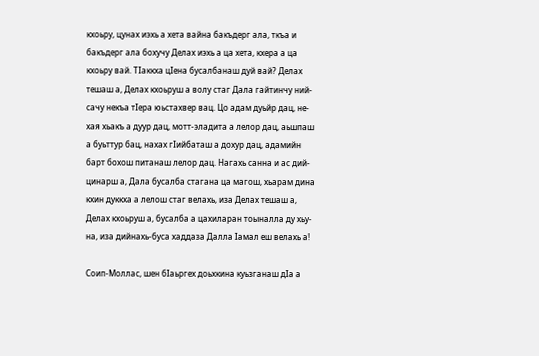кхоьру, цунах иэхь а хета вайна бакъдерг ала, ткъа и бакъдерг ала бохучу Делах иэхь а ца хета, кхера а ца кхоьру вай. ТIаккха цIена бусалбанаш дуй вай? Делах тешаш а, Делах кхоьруш а волу стаг Дала гайтинчу ний-сачу некъа тIера юьстахвер вац. Цо адам дуьйр дац, не-хая хьакъ а дуур дац, мотт-эладита а лелор дац, аьшпаш а буьттур бац, нахах гIийбаташ а дохур дац, адамийн барт бохош питанаш лелор дац. Нагахь санна и ас дий-цинарш а, Дала бусалба стагана ца магош, хьарам дина кхин дуккха а лелош стаг велахь, иза Делах тешаш а, Делах кхоьруш а, бусалба а цахиларан тоыналла ду хьу-на, иза дийнахь-буса хаддаза Далла Iамал еш велахь а!

Соип-Моллас, шен бIаьргех доьхкина куьзганаш дIа а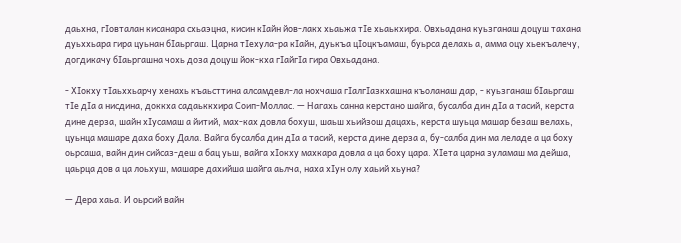даьхна, гIовталан кисанара схьаэцна, кисин кIайн йов-лакх хьаьжа тIе хьаькхира. Овхьадана куьзганаш доцуш тахана дуьххьара гира цуьнан бIаьргаш. Царна тIехула-ра кIайн, дуькъа цIоцкъамаш, буьрса делахь а, амма оцу хьекъалечу, догдикачу бIаьргашна чохь доза доцуш йок-кха гIайгIа гира Овхьадана.

- ХIокху тIаьххьарчу хенахь къаьсттина алсамдевл-ла нохчаша гIалгIазкхашна къоланаш дар, - куьзганаш бIаьргаш тIе дIа а нисдина, доккха садаьккхира Соип-Моллас. — Нагахь санна керстано шайга, бусалба дин дIа а тасий, керста дине дерза, шайн хIусамаш а йитий, мах-ках довла бохуш, шаьш хьийзош дацахь, керста шуьца машар безаш велахь, цуьнца машаре даха боху Дала. Вайга бусалба дин дIа а тасий, керста дине дерза а, бу-салба дин ма леладе а ца боху оьрсаша, вайн дин сийсаз-деш а бац уьш, вайга хIокху махкара довла а ца боху цара. ХIета царна зуламаш ма дейша, цаьрца дов а ца лоьхуш, машаре дахийша шайга аьлча, наха хIун олу хаьий хьуна?

— Дера хаьа. И оьрсий вайн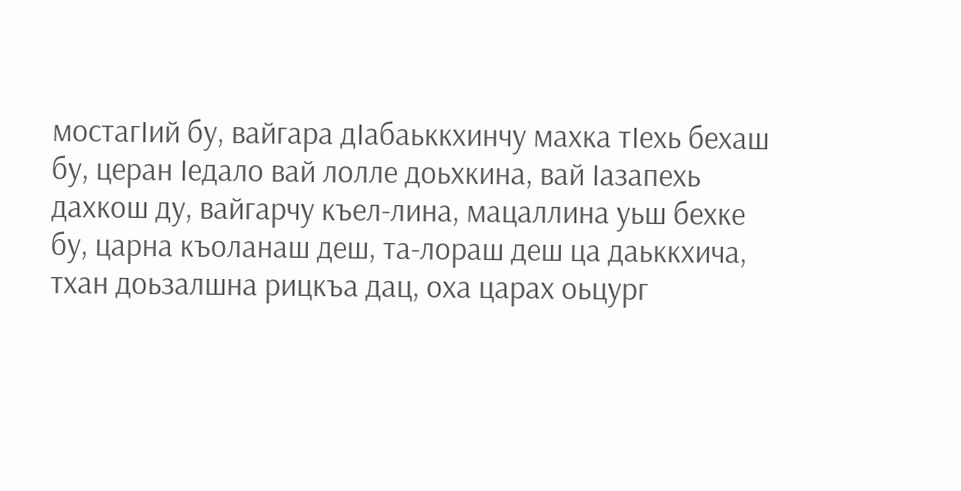мостагIий бу, вайгара дIабаьккхинчу махка тIехь бехаш бу, церан Iедало вай лолле доьхкина, вай Iазапехь дахкош ду, вайгарчу къел-лина, мацаллина уьш бехке бу, царна къоланаш деш, та-лораш деш ца даьккхича, тхан доьзалшна рицкъа дац, оха царах оьцург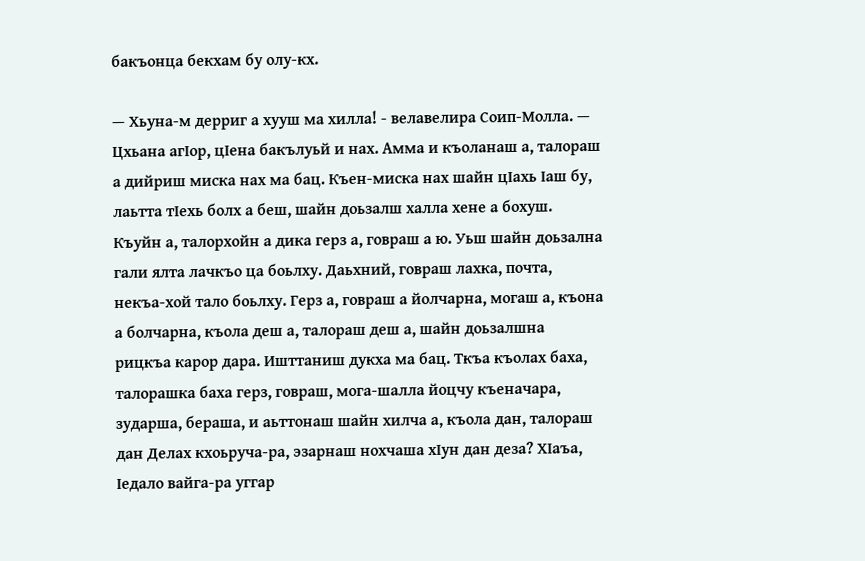бакъонца бекхам бу олу-кх.

— Хьуна-м дерриг а хууш ма хилла! - велавелира Соип-Молла. — Цхьана агIор, цIена бакълуьй и нах. Амма и къоланаш а, талораш а дийриш миска нах ма бац. Къен-миска нах шайн цIахь Iаш бу, лаьтта тIехь болх а беш, шайн доьзалш халла хене а бохуш. Къуйн а, талорхойн а дика герз а, говраш а ю. Уьш шайн доьзална гали ялта лачкъо ца боьлху. Даьхний, говраш лахка, почта, некъа-хой тало боьлху. Герз а, говраш а йолчарна, могаш а, къона а болчарна, къола деш а, талораш деш а, шайн доьзалшна рицкъа карор дара. Ишттаниш дукха ма бац. Ткъа къолах баха, талорашка баха герз, говраш, мога-шалла йоцчу къеначара, зударша, бераша, и аьттонаш шайн хилча а, къола дан, талораш дан Делах кхоьруча-ра, эзарнаш нохчаша хIун дан деза? ХIаъа, Iедало вайга-ра уггар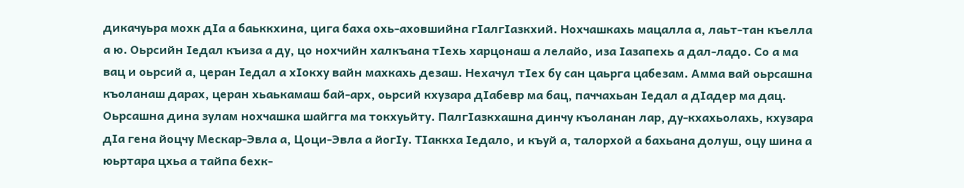дикачуьра мохк дIа а баьккхина, цига баха охь-аховшийна гIалгIазкхий. Нохчашкахь мацалла а, лаьт-тан къелла а ю. Оьрсийн Iедал къиза а ду, цо нохчийн халкъана тIехь харцонаш а лелайо, иза Iазапехь а дал-ладо. Со а ма вац и оьрсий а, церан Iедал а хIокху вайн махкахь дезаш. Нехачул тIех бу сан цаьрга цабезам. Амма вай оьрсашна къоланаш дарах, церан хьаькамаш бай-арх, оьрсий кхузара дIабевр ма бац, паччахьан Iедал а дIадер ма дац. Оьрсашна дина зулам нохчашка шайгга ма токхуьйту. ПалгIазкхашна динчу къоланан лар, ду-кхахьолахь, кхузара дIа гена йоцчу Мескар-Эвла а, Цоци-Эвла а йогIу. ТIаккха Iедало, и къуй а, талорхой а бахьана долуш, оцу шина а юьртара цхьа а тайпа бехк-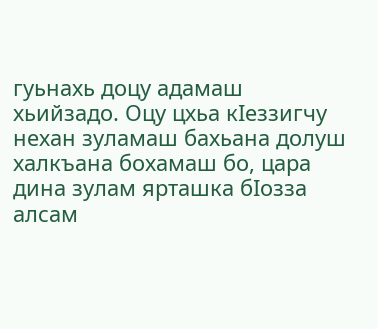гуьнахь доцу адамаш хьийзадо. Оцу цхьа кIеззигчу нехан зуламаш бахьана долуш халкъана бохамаш бо, цара дина зулам ярташка бIозза алсам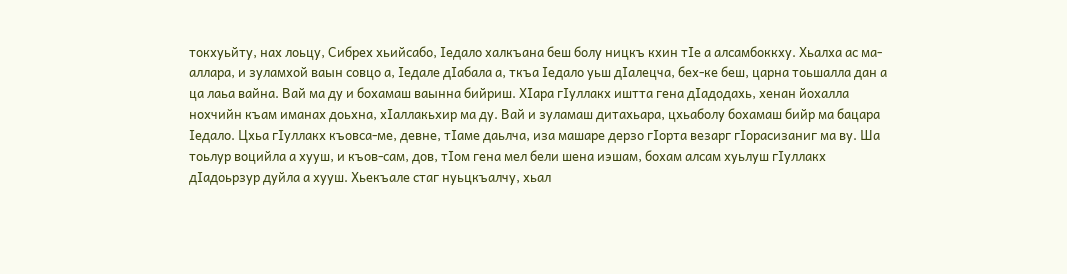токхуьйту, нах лоьцу, Сибрех хьийсабо, Iедало халкъана беш болу ницкъ кхин тIе а алсамбоккху. Хьалха ас ма-аллара, и зуламхой ваын совцо а, Iедале дIабала а, ткъа Iедало уьш дIалецча, бех-ке беш, царна тоьшалла дан а ца лаьа вайна. Вай ма ду и бохамаш ваынна бийриш. ХIара гIуллакх иштта гена дIадодахь, хенан йохалла нохчийн къам иманах доьхна, хIаллакьхир ма ду. Вай и зуламаш дитахьара, цхьаболу бохамаш бийр ма бацара Iедало. Цхьа гIуллакх къовса-ме, девне, тIаме даьлча, иза машаре дерзо гIорта везарг гIорасизаниг ма ву. Ша тоьлур воцийла а хууш, и къов-сам, дов, тIом гена мел бели шена иэшам, бохам алсам хуьлуш гIуллакх дIадоьрзур дуйла а хууш. Хьекъале стаг нуьцкъалчу, хьал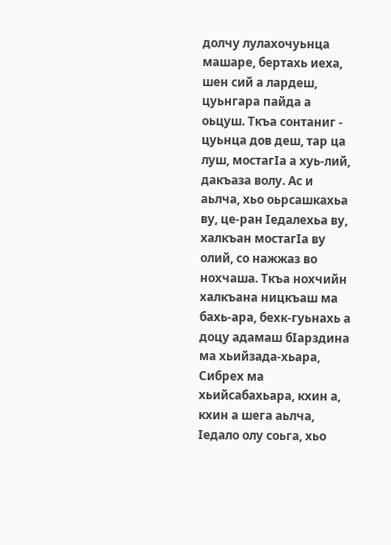долчу лулахочуьнца машаре, бертахь иеха, шен сий а лардеш, цуьнгара пайда а оьцуш. Ткъа сонтаниг - цуьнца дов деш, тар ца луш, мостагIа а хуь-лий, дакъаза волу. Ас и аьлча, хьо оьрсашкахьа ву, це-ран Iедалехьа ву, халкъан мостагIа ву олий, со нажжаз во нохчаша. Ткъа нохчийн халкъана ницкъаш ма бахь-ара, бехк-гуьнахь а доцу адамаш бIарздина ма хьийзада-хьара, Сибрех ма хьийсабахьара, кхин а, кхин а шега аьлча, Iедало олу соьга, хьо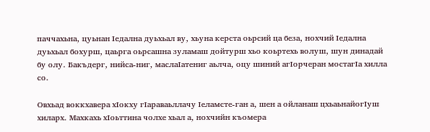паччахьна, цуьнан Iедална дуьхьал ву, хьуна керста оьрсий ца беза, нохчий Iедална дуьхьал бохурш, цаьрга оьрсашна зуламаш дойтурш хьо коьртехь волуш, шун динадай бу олу. Бакъдерг, нийса-ниг, маслаIатениг аьлча, оцу шиний агIорчеран мостагIа хилла со.

Овхьад воккхавера хIокху гIараваьллачу Iеламсте-ган а, шен а ойланаш цхьаьнайогIуш хиларх. Махкахь хIоьттина чолхе хьал а, нохчийн къомера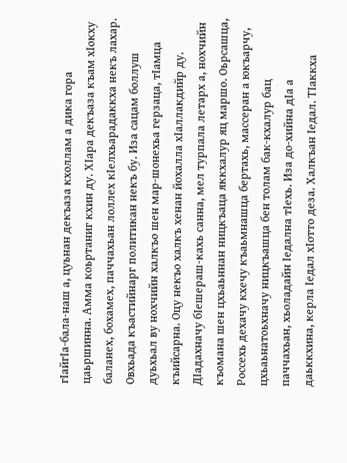гIайгIа-бала-наш а, цуьнан декъаза кхоллам а дика гора цаьршинна. Амма коьртаниг кхин ду. ХIара декъаза къам хIокху баланех, бохамех, паччахьан лоллех кIелхьарадаккха некъ лахар. Овхьада къастийнарг политикан некъ бу. Иза сацам боллуш дуьхьал ву нохчийн халкъо шен мар-шонехьа герзаца, тIамца къийсарна. Оцу некъо халкъ хенан йохалла хIаллакдийр ду. ДIадахначу бIешераш-кахь санна, мел турпала летарх а, нохчийн къомана шен цхьаьннан ницкъаца яккхалур яц маршо. Оьрсашца, Россехь дехачу кхечу къаьмнашца бертахь, массеран а юкъарчу, цхьаьнатоьхначу ницкъашца бен толам бак-кхалур бац паччахьан, хьоладайн Iедална тIехь. Иза до-хийна дIа а даьккхина, керла Iедал хIотто деза. Халкъан Iедал. ТIаккха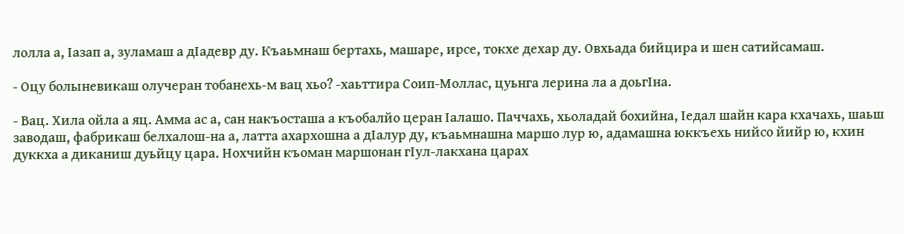лолла а, Iазап а, зуламаш а дIадевр ду. Къаьмнаш бертахь, машаре, ирсе, токхе дехар ду. Овхьада бийцира и шен сатийсамаш.

- Оцу болыневикаш олучеран тобанехь-м вац хьо? -хаьттира Соип-Моллас, цуьнга лерина ла а доьгIна.

- Вац. Хила ойла а яц. Амма ас а, сан накъосташа а къобалйо церан Iалашо. Паччахь, хьоладай бохийна, Iедал шайн кара кхачахь, шаьш заводаш, фабрикаш белхалош-на а, латта ахархошна а дIалур ду, къаьмнашна маршо лур ю, адамашна юккъехь нийсо йийр ю, кхин дуккха а диканиш дуьйцу цара. Нохчийн къоман маршонан гIул-лакхана царах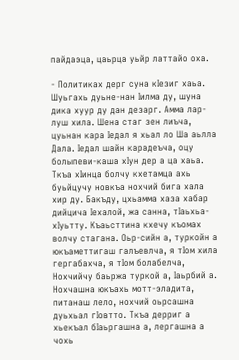пайдаэца, цаьрца уьйр латтайо оха.

- Политиках дерг суна кIезиг хаьа. Шуьгахь дуьне-нан Iилма ду, шуна дика хуур ду дан дезарг. Амма лар-луш хила. Шена стаг зен лиъча, цуьнан кара Iедал я хьал ло Ша аьлла Дала. Iедал шайн карадеъча, оцу болыпеви-каша хIун дер а ца хаьа. Ткъа хIинца болчу кхетамца ахь буьйцучу новкъа нохчий бига хала хир ду. Бакъду, цхьамма хаза хабар дийцича Iехалой, жа санна, тIаьхьа-хIуьтту. Къаьсттина кхечу къомах волчу стагана. Оьр-сийн а, туркойн а юкъаметтигаш галъевлча, я тIом хила гергабахча, я тIом болабелча, Нохчийчу баьржа туркой а, Iаьрбий а. Нохчашна юкъахь мотт-эладита, питанаш лело, нохчий оьрсашна дуьхьал гIовтто. Ткъа дерриг а хьекъал бIаьргашна а, лергашна а чохь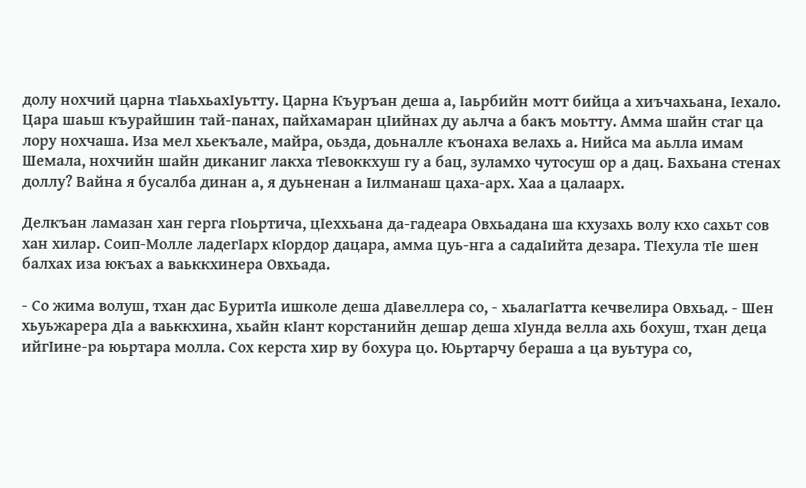долу нохчий царна тIаьхьахIуьтту. Царна Къуръан деша а, Iаьрбийн мотт бийца а хиъчахьана, Iехало. Цара шаьш къурайшин тай-панах, пайхамаран цIийнах ду аьлча а бакъ моьтту. Амма шайн стаг ца лору нохчаша. Иза мел хьекъале, майра, оьзда, доьналле къонаха велахь а. Нийса ма аьлла имам Шемала, нохчийн шайн диканиг лакха тIевоккхуш гу а бац, зуламхо чутосуш ор а дац. Бахьана стенах доллу? Вайна я бусалба динан а, я дуьненан а Iилманаш цаха-арх. Хаа а цалаарх.

Делкъан ламазан хан герга гIоьртича, цIеххьана да-гадеара Овхьадана ша кхузахь волу кхо сахьт сов хан хилар. Соип-Молле ладегIарх кIордор дацара, амма цуь-нга а садаIийта дезара. ТIехула тIе шен балхах иза юкъах а ваьккхинера Овхьада.

- Со жима волуш, тхан дас БуритIа ишколе деша дIавеллера со, - хьалагIатта кечвелира Овхьад. - Шен хьуьжарера дIа а ваьккхина, хьайн кIант корстанийн дешар деша хIунда велла ахь бохуш, тхан деца ийгIине-ра юьртара молла. Сох керста хир ву бохура цо. Юьртарчу бераша а ца вуьтура со,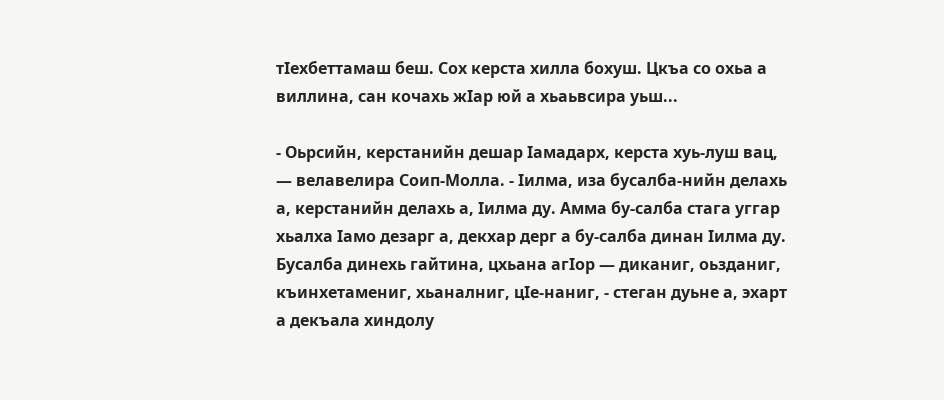тIехбеттамаш беш. Сох керста хилла бохуш. Цкъа со охьа а виллина, сан кочахь жIар юй а хьаьвсира уьш...

- Оьрсийн, керстанийн дешар Iамадарх, керста хуь-луш вац, — велавелира Соип-Молла. - Iилма, иза бусалба-нийн делахь а, керстанийн делахь а, Iилма ду. Амма бу-салба стага уггар хьалха Iамо дезарг а, декхар дерг а бу-салба динан Iилма ду. Бусалба динехь гайтина, цхьана агIор — диканиг, оьзданиг, къинхетамениг, хьаналниг, цIе-наниг, - стеган дуьне а, эхарт а декъала хиндолу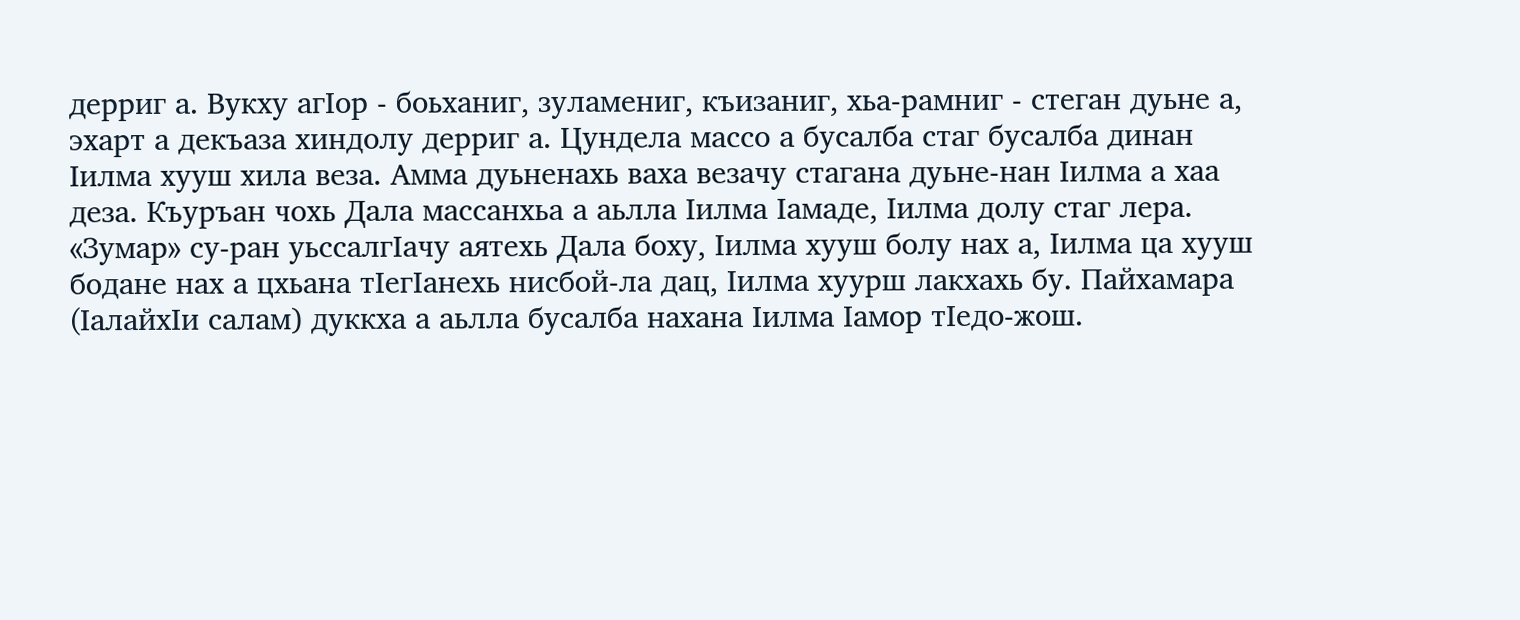дерриг а. Вукху агIор - боьханиг, зуламениг, къизаниг, хьа-рамниг - стеган дуьне а, эхарт а декъаза хиндолу дерриг а. Цундела массо а бусалба стаг бусалба динан Iилма хууш хила веза. Амма дуьненахь ваха везачу стагана дуьне-нан Iилма а хаа деза. Къуръан чохь Дала массанхьа а аьлла Iилма Iамаде, Iилма долу стаг лера. «Зумар» су-ран уьссалгIачу аятехь Дала боху, Iилма хууш болу нах а, Iилма ца хууш бодане нах а цхьана тIегIанехь нисбой-ла дац, Iилма хуурш лакхахь бу. Пайхамара (IалайхIи салам) дуккха а аьлла бусалба нахана Iилма Iамор тIедо-жош.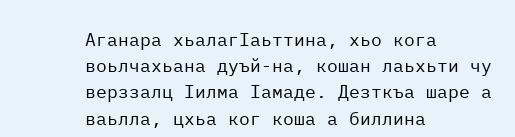Аганара хьалагIаьттина, хьо кога воьлчахьана дуъй-на, кошан лаьхьти чу верззалц Iилма Iамаде. Дезткъа шаре а ваьлла, цхьа ког коша а биллина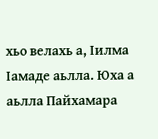хьо велахь а, Iилма Iамаде аьлла. Юха а аьлла Пайхамара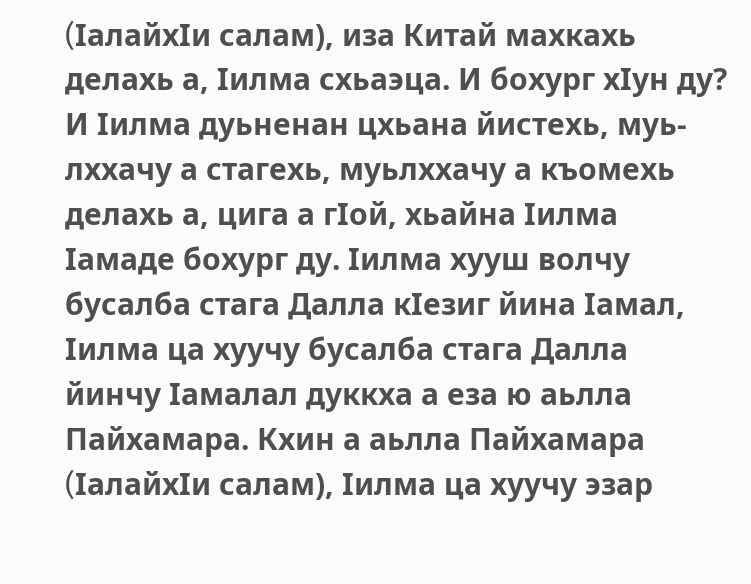(IалайхIи салам), иза Китай махкахь делахь а, Iилма схьаэца. И бохург хIун ду? И Iилма дуьненан цхьана йистехь, муь-лххачу а стагехь, муьлххачу а къомехь делахь а, цига а гIой, хьайна Iилма Iамаде бохург ду. Iилма хууш волчу бусалба стага Далла кIезиг йина Iамал, Iилма ца хуучу бусалба стага Далла йинчу Iамалал дуккха а еза ю аьлла Пайхамара. Кхин а аьлла Пайхамара (IалайхIи салам), Iилма ца хуучу эзар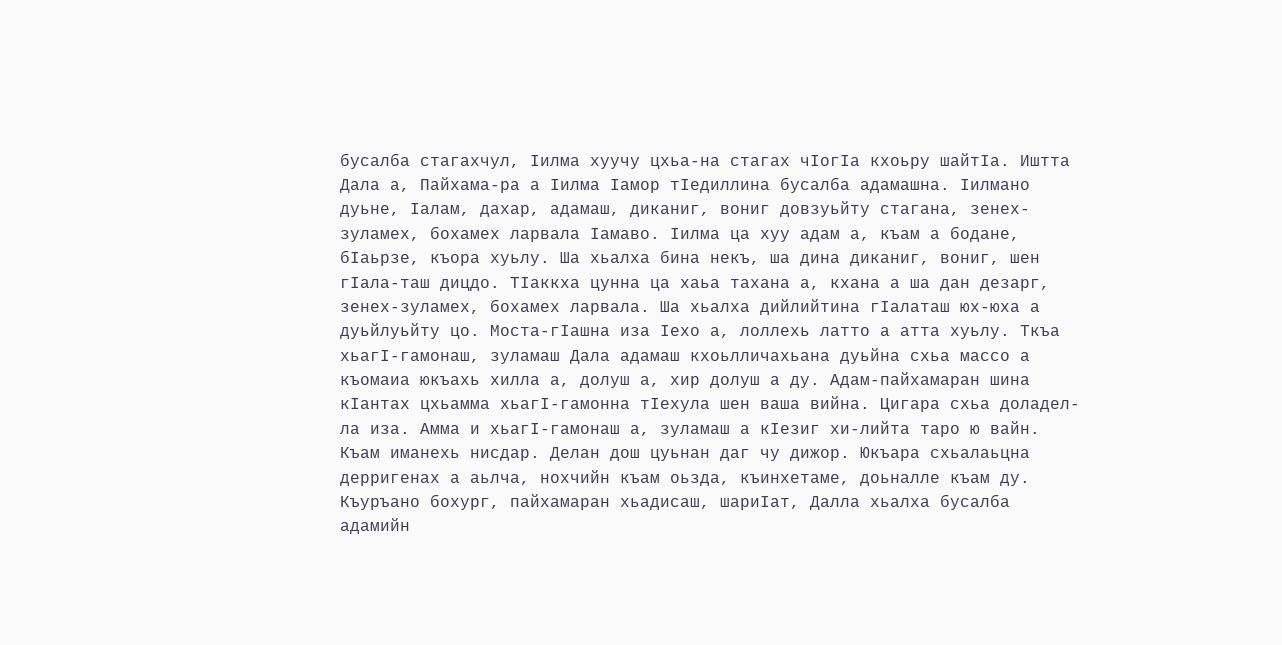бусалба стагахчул, Iилма хуучу цхьа-на стагах чIогIа кхоьру шайтIа. Иштта Дала а, Пайхама-ра а Iилма Iамор тIедиллина бусалба адамашна. Iилмано дуьне, Iалам, дахар, адамаш, диканиг, вониг довзуьйту стагана, зенех-зуламех, бохамех ларвала Iамаво. Iилма ца хуу адам а, къам а бодане, бIаьрзе, къора хуьлу. Ша хьалха бина некъ, ша дина диканиг, вониг, шен гIала-таш дицдо. ТIаккха цунна ца хаьа тахана а, кхана а ша дан дезарг, зенех-зуламех, бохамех ларвала. Ша хьалха дийлийтина гIалаташ юх-юха а дуьйлуьйту цо. Моста-гIашна иза Iехо а, лоллехь латто а атта хуьлу. Ткъа хьагI-гамонаш, зуламаш Дала адамаш кхоьлличахьана дуьйна схьа массо а къомаиа юкъахь хилла а, долуш а, хир долуш а ду. Адам-пайхамаран шина кIантах цхьамма хьагI-гамонна тIехула шен ваша вийна. Цигара схьа доладел-ла иза. Амма и хьагI-гамонаш а, зуламаш а кIезиг хи-лийта таро ю вайн. Къам иманехь нисдар. Делан дош цуьнан даг чу дижор. Юкъара схьалаьцна дерригенах а аьлча, нохчийн къам оьзда, къинхетаме, доьналле къам ду. Къуръано бохург, пайхамаран хьадисаш, шариIат, Далла хьалха бусалба адамийн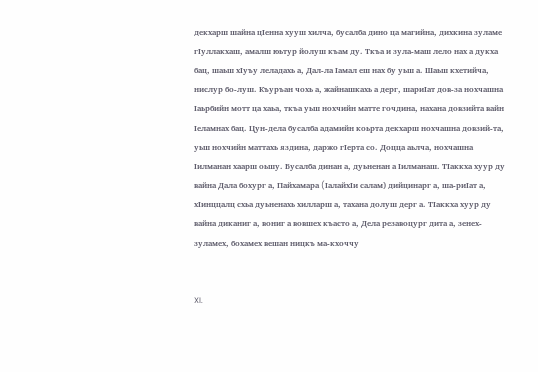декхарш шайна цIенна хууш хилча, бусалба дино ца магийна, дихкина зуламе гIуллакхаш, амалш юьтур йолуш къам ду. Ткъа и зула-маш лело нах а дукха бац, шаьш хIуъу леладахь а, Дал-ла Iамал еш нах бу уьш а. Шаьш кхетийча, нислур бо-луш. Къуръан чохь а, жайнашкахь а дерг, шариIат дов-за нохчашна Iаьрбийн мотт ца хаьа, ткъа уьш нохчийн матте гочдина, нахана довзийта вайн Iеламнах бац. Цун-дела бусалба адамийн коьрта декхарш нохчашна довзий-та, уьш нохчийн маттахь яздина, даржо гIерта со. Доцца аьлча, нохчашна Iилманан хаарш оьшу. Бусалба динан а, дуьненан а Iилманаш. ТIаккха хуур ду вайна Дала бохург а, Пайхамара (IалайхIи салам) дийцинарг а, ша-риIат а, хIинццалц схьа дуьненахь хилларш а, тахана долуш дерг а. ТIаккха хуур ду вайна диканиг а, вониг а вовшех къасто а, Дела резавоцург дита а, зенех-зуламех, бохамех вешан ницкъ ма-кхоччу


XI.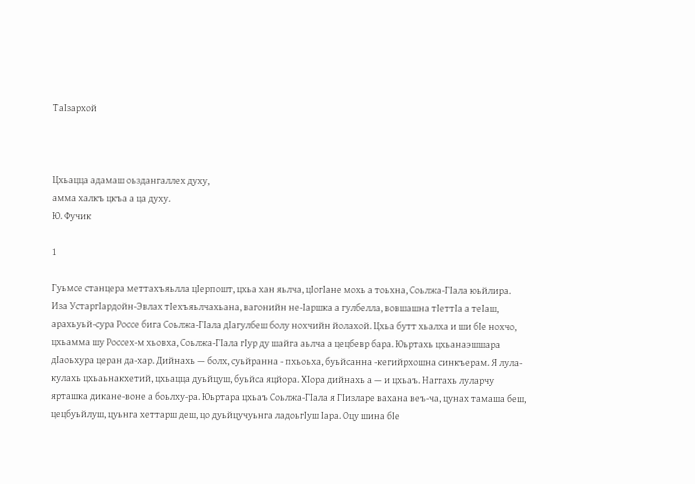ТаIзархой



Цхьацца адамаш оьздангаллех духу,
амма халкъ цкъа а ца духу.
Ю. Фучик

1

Гуьмсе станцера меттахъяьлла цIерпошт, цхьа хан яьлча, цIогIане мохь а тоьхна, Соьлжа-ГIала юьйлира. Иза УстаргIардойн-Эвлах тIехъяьлчахьана, вагонийн не-Iаршка а гулбелла, вовшашна тIеттIа а теIаш, арахьуьй-сура Россе бига Соьлжа-ГIала дIагулбеш болу нохчийн йолахой. Цхьа бутт хьалха и ши бIе нохчо, цхьамма шу Россех-м хьовха, Соьлжа-ГIала гIур ду шайга аьлча а цецбевр бара. Юьртахь цхьанаэшшара дIаоьхура церан да-хар. Дийнахь — болх, суьйранна - пхьоьха, буьйсанна -кегийрхошна синкъерам. Я лула-кулахь цхьаьнакхетий, цхьацца дуьйцуш, буьйса яцйора. ХIора дийнахь а — и цхьаъ. Наггахь луларчу ярташка дикане-воне а боьлху-ра. Юьртара цхьаъ Соьлжа-ГIала я ГIизларе вахана веъ-ча, цунах тамаша беш, цецбуьйлуш, цуьнга хеттарш деш, цо дуьйцучуьнга ладоьгIуш Iара. Оцу шина бIе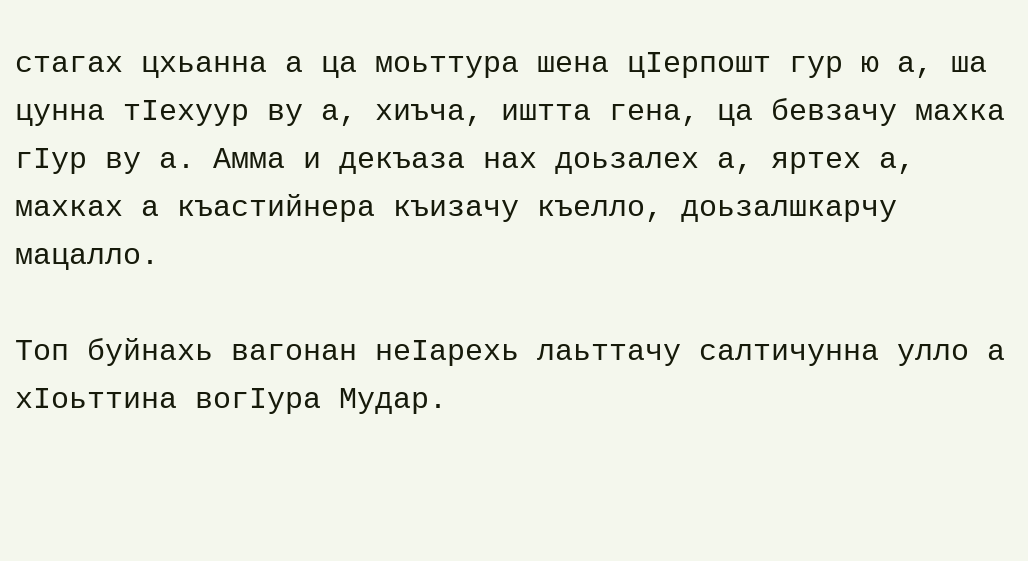стагах цхьанна а ца моьттура шена цIерпошт гур ю а, ша цунна тIехуур ву а, хиъча, иштта гена, ца бевзачу махка гIур ву а. Амма и декъаза нах доьзалех а, яртех а, махках а къастийнера къизачу къелло, доьзалшкарчу мацалло.

Топ буйнахь вагонан неIарехь лаьттачу салтичунна улло а хIоьттина вогIура Мудар.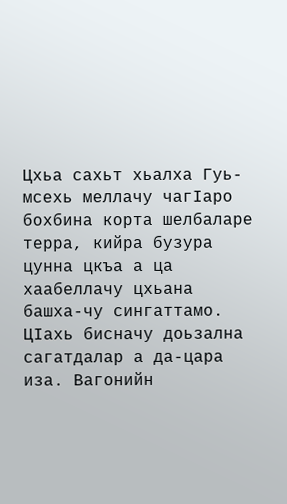Цхьа сахьт хьалха Гуь-мсехь меллачу чагIаро бохбина корта шелбаларе терра, кийра бузура цунна цкъа а ца хаабеллачу цхьана башха-чу сингаттамо. ЦIахь бисначу доьзална сагатдалар а да-цара иза. Вагонийн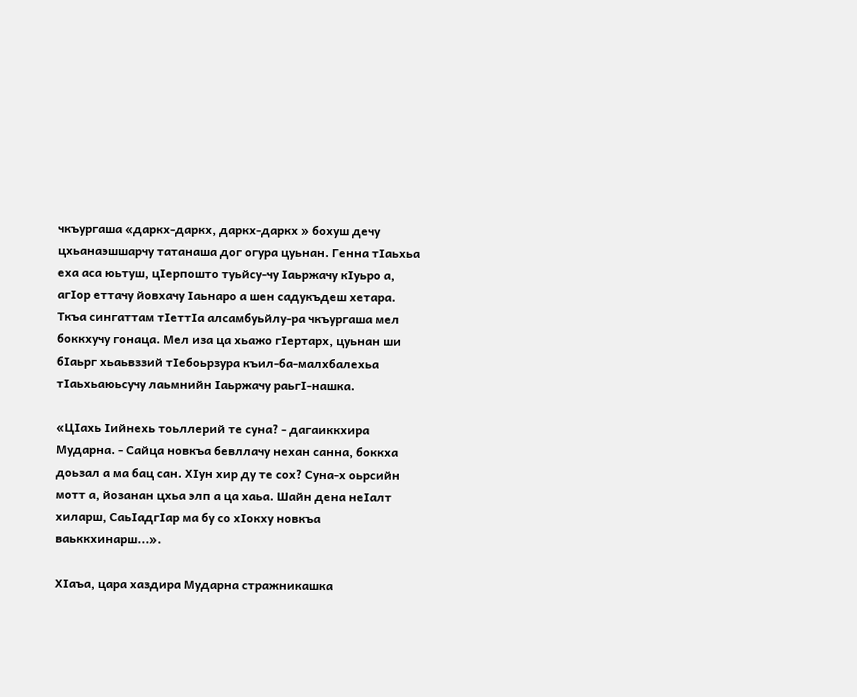чкъургаша «даркх-даркх, даркх-даркх » бохуш дечу цхьанаэшшарчу татанаша дог огура цуьнан. Генна тIаьхьа еха аса юьтуш, цIерпошто туьйсу-чу Iаьржачу кIуьро а, агIор еттачу йовхачу Iаьнаро а шен садукъдеш хетара. Ткъа сингаттам тIеттIа алсамбуьйлу-ра чкъургаша мел боккхучу гонаца. Мел иза ца хьажо гIертарх, цуьнан ши бIаьрг хьаьвззий тIебоьрзура къил-ба-малхбалехьа тIаьхьаюьсучу лаьмнийн Iаьржачу раьгI-нашка.

«ЦIахь Iийнехь тоьллерий те суна? - дагаиккхира Мударна. - Сайца новкъа бевллачу нехан санна, боккха доьзал а ма бац сан. ХIун хир ду те сох? Суна-х оьрсийн мотт а, йозанан цхьа элп а ца хаьа. Шайн дена неIалт хиларш, СаьIадгIар ма бу со хIокху новкъа ваьккхинарш...».

ХIаъа, цара хаздира Мударна стражникашка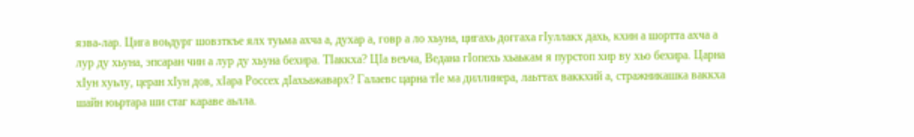язва-лар. Цига воьдург шовзткъе ялх туьма ахча а, духар а, говр а ло хьуна, цигахь доггаха гIуллакх дахь, кхин а шортта ахча а лур ду хьуна, эпсаран чин а лур ду хьуна бехира. ТIаккха? ЦIа веъча, Ведана гIопехь хьаькам я пурстоп хир ву хьо бехира. Царна хIун хуьлу, церан хIун дов, хIара Россех дIахьажаварх? Галаевс царна тIе ма диллинера, лаьттах ваккхий а, стражникашка ваккха шайн юьртара ши стаг караве аьлла.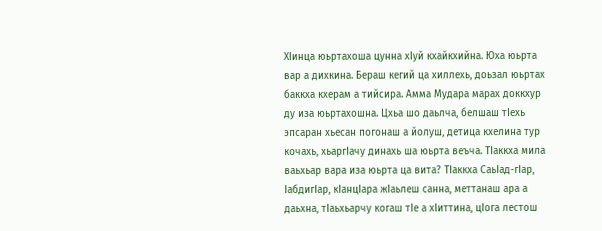ХIинца юьртахоша цунна хIуй кхайкхийна. Юха юьрта вар а дихкина. Бераш кегий ца хиллехь, доьзал юьртах баккха кхерам а тийсира. Амма Мудара марах доккхур ду иза юьртахошна. Цхьа шо даьлча, белшаш тIехь эпсаран хьесан погонаш а йолуш, детица кхелина тур кочахь, хьаргIачу динахь ша юьрта веъча. ТIаккха мила ваьхьар вара иза юьрта ца вита? ТIаккха СаьIад-гIар, IабдигIар, кIанцIара жIаьлеш санна, меттанаш ара а даьхна, тIаьхьарчу когаш тIе а хIиттина, цIога лестош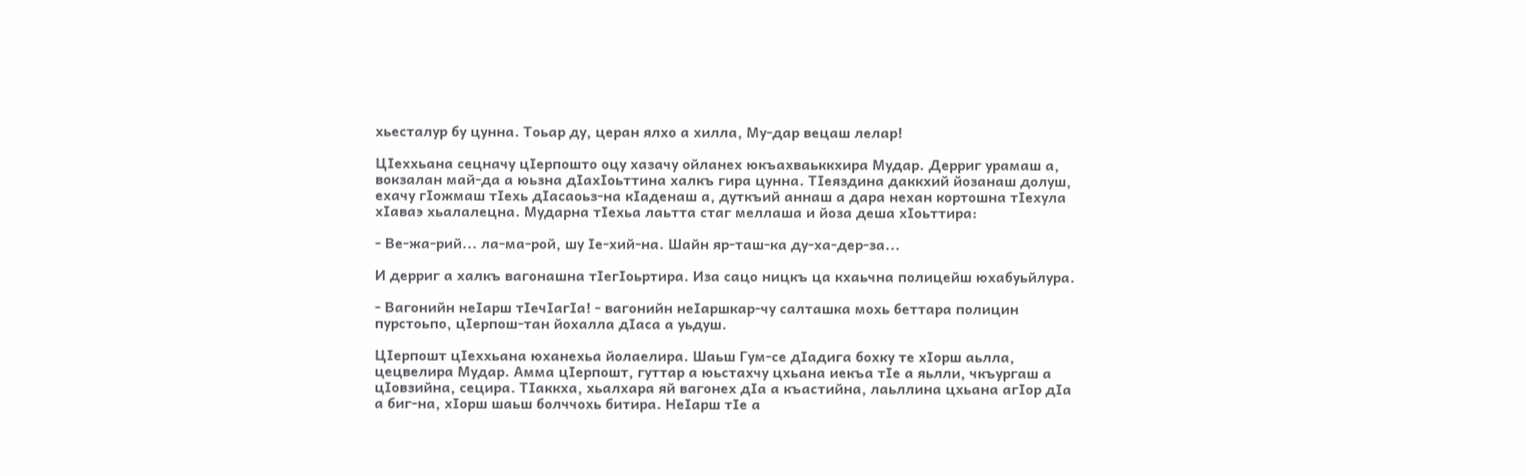хьесталур бу цунна. Тоьар ду, церан ялхо а хилла, Му-дар вецаш лелар!

ЦIеххьана сецначу цIерпошто оцу хазачу ойланех юкъахваьккхира Мудар. Дерриг урамаш а, вокзалан май-да а юьзна дIахIоьттина халкъ гира цунна. ТIеяздина даккхий йозанаш долуш, ехачу гIожмаш тIехь дIасаоьз-на кIаденаш а, дуткъий аннаш а дара нехан кортошна тIехула хIаваэ хьалалецна. Мударна тIехьа лаьтта стаг меллаша и йоза деша хIоьттира:

- Ве-жа-рий... ла-ма-рой, шу Iе-хий-на. Шайн яр-таш-ка ду-ха-дер-за...

И дерриг а халкъ вагонашна тIегIоьртира. Иза сацо ницкъ ца кхаьчна полицейш юхабуьйлура.

- Вагонийн неIарш тIечIагIа! - вагонийн неIаршкар-чу салташка мохь беттара полицин пурстоьпо, цIерпош-тан йохалла дIаса а уьдуш.

ЦIерпошт цIеххьана юханехьа йолаелира. Шаьш Гум-се дIадига бохку те хIорш аьлла, цецвелира Мудар. Амма цIерпошт, гуттар а юьстахчу цхьана иекъа тIе а яьлли, чкъургаш а цIовзийна, сецира. ТIаккха, хьалхара яй вагонех дIа а къастийна, лаьллина цхьана агIор дIа а биг-на, хIорш шаьш болччохь битира. НеIарш тIе а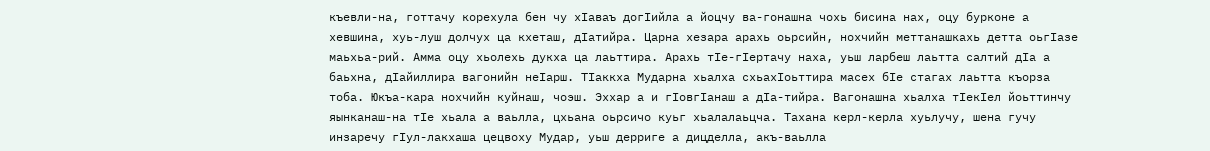къевли-на, готтачу корехула бен чу хIаваъ догIийла а йоцчу ва-гонашна чохь бисина нах, оцу бурконе а хевшина, хуь-луш долчух ца кхеташ, дIатийра. Царна хезара арахь оьрсийн, нохчийн меттанашкахь детта оьгIазе маьхьа-рий. Амма оцу хьолехь дукха ца лаьттира. Арахь тIе-гIертачу наха, уьш ларбеш лаьтта салтий дIа а баьхна, дIайиллира вагонийн неIарш. ТIаккха Мударна хьалха схьахIоьттира масех бIе стагах лаьтта къорза тоба. Юкъа-кара нохчийн куйнаш, чоэш. Эххар а и гIовгIанаш а дIа-тийра. Вагонашна хьалха тIекIел йоьттинчу яынканаш-на тIе хьала а ваьлла, цхьана оьрсичо куьг хьалалаьцча. Тахана керл-керла хуьлучу, шена гучу инзаречу гIул-лакхаша цецвоху Мудар, уьш дерриге а дицделла, акъ-ваьлла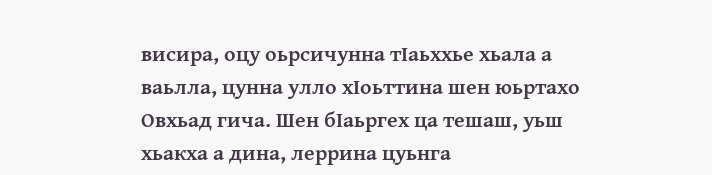висира, оцу оьрсичунна тIаьххье хьала а ваьлла, цунна улло хIоьттина шен юьртахо Овхьад гича. Шен бIаьргех ца тешаш, уьш хьакха а дина, леррина цуьнга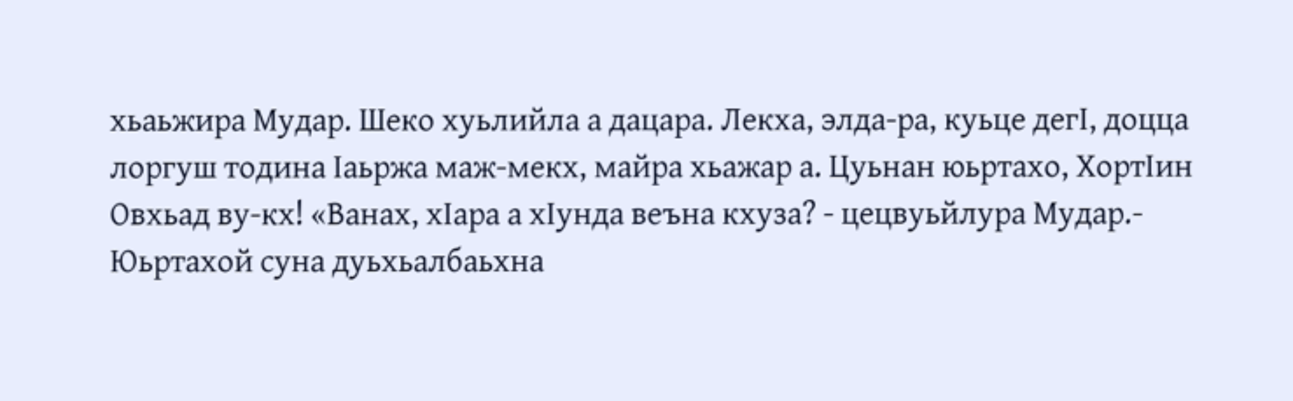хьаьжира Мудар. Шеко хуьлийла а дацара. Лекха, элда-ра, куьце дегI, доцца лоргуш тодина Iаьржа маж-мекх, майра хьажар а. Цуьнан юьртахо, ХортIин Овхьад ву-кх! «Ванах, хIара а хIунда веъна кхуза? - цецвуьйлура Мудар.- Юьртахой суна дуьхьалбаьхна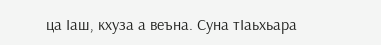ца Iаш, кхуза а веъна. Суна тIаьхьара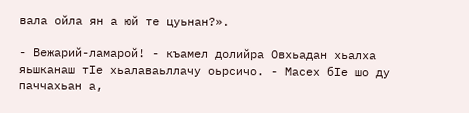вала ойла ян а юй те цуьнан?».

- Вежарий-ламарой! - къамел долийра Овхьадан хьалха яьшканаш тIе хьалаваьллачу оьрсичо. - Масех бIе шо ду паччахьан а,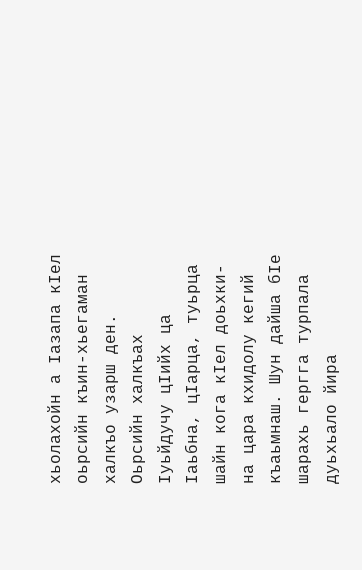хьолахойн а Iазапа кIел оьрсийн къин-хьегаман халкъо узарш ден. Оьрсийн халкъах Iуьйдучу цIийх ца Iаьбна, цIарца, туьрца шайн кога кIел доьхки-на цара кхидолу кегий къаьмнаш. Шун дайша бIе шарахь гергга турпала дуьхьало йира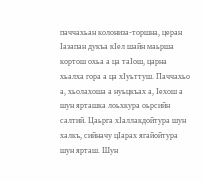паччахьан колониза-торшна, церан Iазапан дукъа кIел шайн маьрша кортош охьа а ца таIош, царна хьалха гора а ца хIуьттуш. Паччахьо а, хьолахоша а нуьцкъах а, Iехош а шун ярташка лоьхкура оьрсийн салтий. Цаьрга хIаллакдойтура шун халкъ, сийначу цIарах ягайойтура шун ярташ. Шун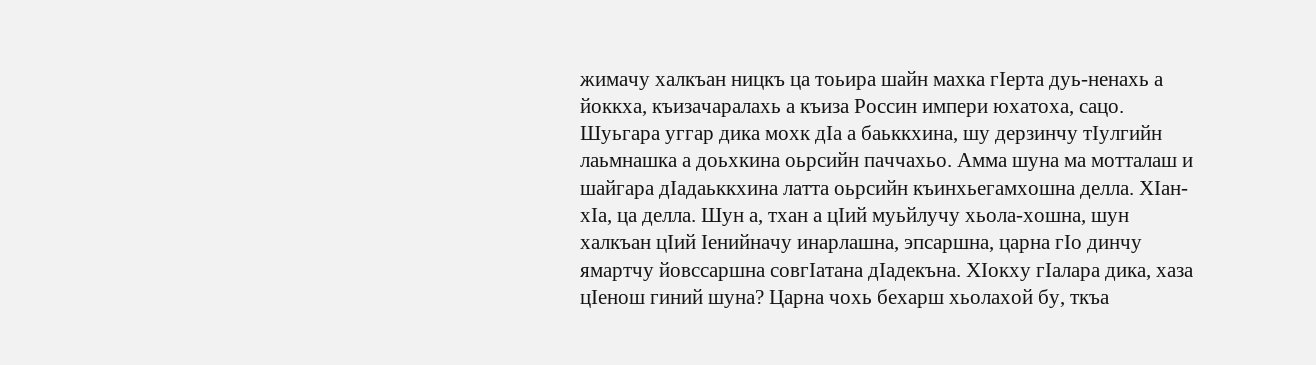жимачу халкъан ницкъ ца тоьира шайн махка гIерта дуь-ненахь а йоккха, къизачаралахь а къиза Россин импери юхатоха, сацо. Шуьгара уггар дика мохк дIа а баьккхина, шу дерзинчу тIулгийн лаьмнашка а доьхкина оьрсийн паччахьо. Амма шуна ма мотталаш и шайгара дIадаьккхина латта оьрсийн къинхьегамхошна делла. ХIан-хIа, ца делла. Шун а, тхан а цIий муьйлучу хьола-хошна, шун халкъан цIий Iенийначу инарлашна, эпсаршна, царна гIо динчу ямартчу йовссаршна совгIатана дIадекъна. ХIокху гIалара дика, хаза цIенош гиний шуна? Царна чохь бехарш хьолахой бу, ткъа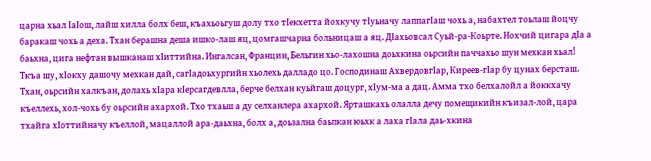царна хьал IаIош, лайш хилла болх беш, къахьоьгуш долу тхо тIекхетта йохкучу тIуьначу лаппагIаш чохь а, набахтел тоьлаш йоцчу баракаш чохь а деха. Тхан берашна деша ишко-лаш яц, цомгашчарна больницаш а яц. ДIахьовсал Суьй-ра-Коьрте. Нохчий цигара дIа а баьхна, цига нефтан вышканаш хIиттийна. Ингалсан, Францин, Бельгин хьо-лахошна доьхкина оьрсийн паччахьо шун мехкан хьал! Ткъа шу, хIокху дашочу мехкан дай, сагIадоьхургийн хьолехь далладо цо. Господинаш АхвердовгIар, Киреев-гIар бу цунах берсташ. Тхан, оьрсийн халкъан, долахь хIара кIерсагдевлла, берче белхан куьйгаш доцург, хIум-ма а дац. Амма тхо белхалойл а йоккхачу къеллехь, хол-чохь бу оьрсийн ахархой. Тхо тхаьш а ду селханлера ахархой. Ярташкахь олалла дечу помещикийн къизал-лой, цара тхайга хIоттийначу къеллой, мацаллой ара-даьхна, болх а, доьзална баьпкан юьхк а лаха гIала даь-хкина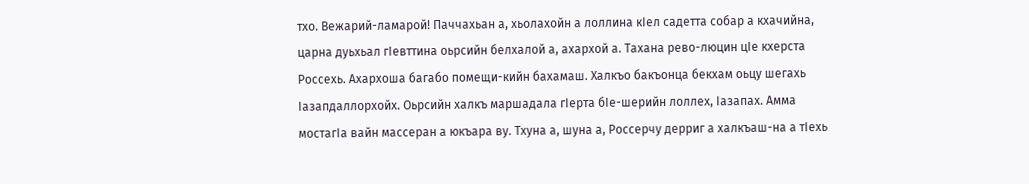тхо. Вежарий-ламарой! Паччахьан а, хьолахойн а лоллина кIел садетта собар а кхачийна, царна дуьхьал гIевттина оьрсийн белхалой а, ахархой а. Тахана рево-люцин цIе кхерста Россехь. Ахархоша багабо помещи-кийн бахамаш. Халкъо бакъонца бекхам оьцу шегахь Iазапдаллорхойх. Оьрсийн халкъ маршадала гIерта бIе-шерийн лоллех, Iазапах. Амма мостагIа вайн массеран а юкъара ву. Тхуна а, шуна а, Россерчу дерриг а халкъаш-на а тIехь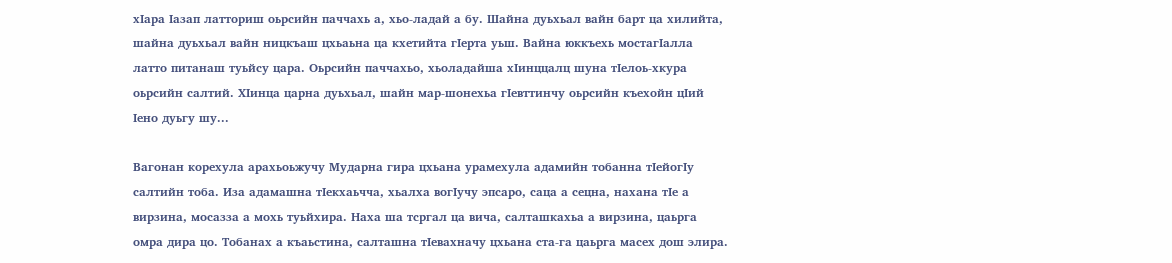хIара Iазап латториш оьрсийн паччахь а, хьо-ладай а бу. Шайна дуьхьал вайн барт ца хилийта, шайна дуьхьал вайн ницкъаш цхьаьна ца кхетийта гIерта уьш. Вайна юккъехь мостагIалла латто питанаш туьйсу цара. Оьрсийн паччахьо, хьоладайша хIинццалц шуна тIелоь-хкура оьрсийн салтий. ХIинца царна дуьхьал, шайн мар-шонехьа гIевттинчу оьрсийн къехойн цIий Iено дуьгу шу...

Вагонан корехула арахьоьжучу Мударна гира цхьана урамехула адамийн тобанна тIейогIу салтийн тоба. Иза адамашна тIекхаьчча, хьалха вогIучу эпсаро, саца а сецна, нахана тIе а вирзина, мосазза а мохь туьйхира. Наха ша тсргал ца вича, салташкахьа а вирзина, цаьрга омра дира цо. Тобанах а къаьстина, салташна тIевахначу цхьана ста-га цаьрга масех дош элира.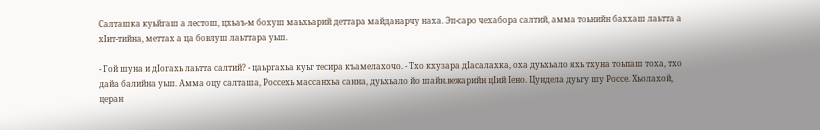Салташка куьйгаш а лестош, цхьаъ-м бохуш маьхьарий деттара майданарчу наха. Эп-саро чехабора салтий, амма тоьнийн баххаш лаьтта а хIит-тийна, меттах а ца бовлуш лаьттара уьш.

- Гой шуна и дIогахь лаьтта салтий? - цаьргахьа куьг тесира къамелахочо. - Тхо кхузара дIасалахка, оха дуьхьало яхь тхуна тоьпаш тоха, тхо дайа балийна уьш. Амма оцу салташа, Россехь массанхьа санна, дуьхьало йо шайн.вежарийн цIий Iено. Цундела дуьгу шу Россе. Хьолахой, церан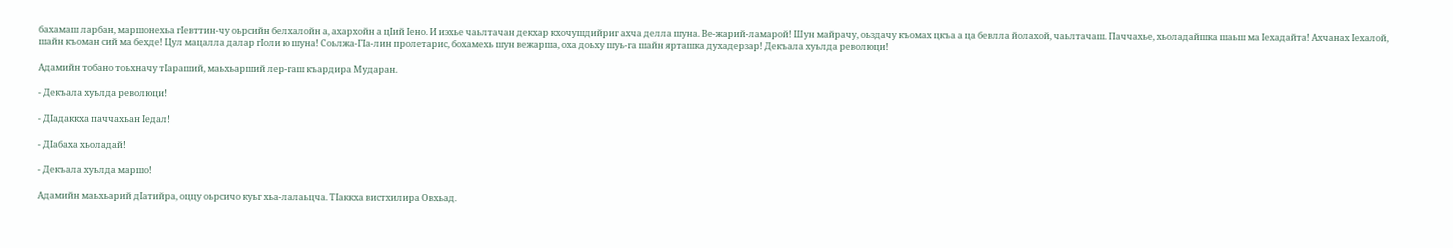бахамаш ларбан, маршонехьа гIевттин-чу оьрсийн белхалойн а, ахархойн а цIий Iено. И иэхье чаьлтачан декхар кхочушдийриг ахча делла шуна. Ве-жарий-ламарой! Шун майрачу, оьздачу къомах цкъа а ца бевлла йолахой, чаьлтачаш. Паччахье, хьоладайшка шаьш ма Iехадайта! Ахчанах Iехалой, шайн къоман сий ма бехде! Цул мацалла далар гIоли ю шуна! Соьлжа-ГIа-лин пролетарис, бохамехь шун вежарша, оха доьху шуь-га шайн ярташка духадерзар! Декъала хуьлда революци!

Адамийн тобано тоьхначу тIараший, маьхьарший лер-гаш къардира Мударан.

- Декъала хуьлда революци!

- ДIадаккха паччахьан Iедал!

- ДIабаха хьоладай!

- Декъала хуьлда маршо!

Адамийн маьхьарий дIатийра, оццу оьрсичо куьг хьа-лалаьцча. ТIаккха вистхилира Овхьад.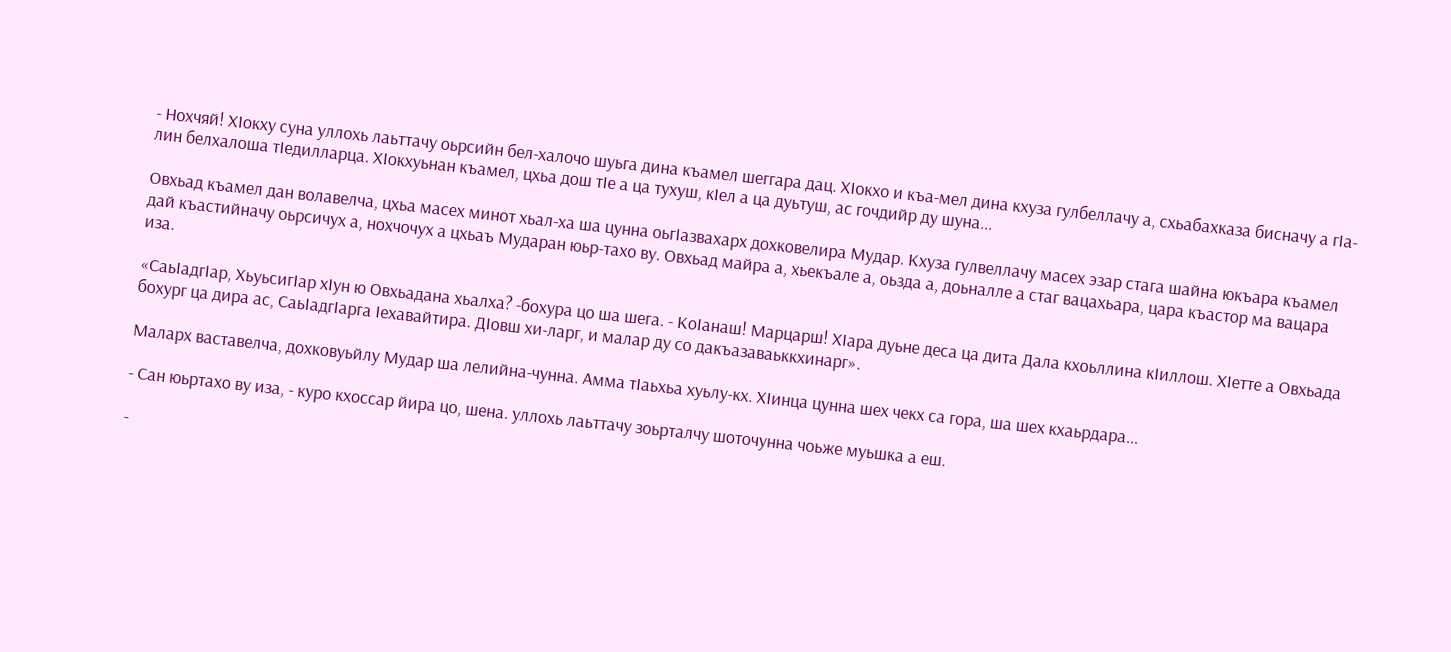- Нохчяй! ХIокху суна уллохь лаьттачу оьрсийн бел-халочо шуьга дина къамел шеггара дац. ХIокхо и къа-мел дина кхуза гулбеллачу а, схьабахказа бисначу а гIа-лин белхалоша тIедилларца. ХIокхуьнан къамел, цхьа дош тIе а ца тухуш, кIел а ца дуьтуш, ас гочдийр ду шуна...

Овхьад къамел дан волавелча, цхьа масех минот хьал-ха ша цунна оьгIазвахарх дохковелира Мудар. Кхуза гулвеллачу масех эзар стага шайна юкъара къамел дай къастийначу оьрсичух а, нохчочух а цхьаъ Мударан юьр-тахо ву. Овхьад майра а, хьекъале а, оьзда а, доьналле а стаг вацахьара, цара къастор ма вацара иза.

«СаьIадгIар, ХьуьсигIар хIун ю Овхьадана хьалха? -бохура цо ша шега. - КоIанаш! Марцарш! ХIара дуьне деса ца дита Дала кхоьллина кIиллош. ХIетте а Овхьада бохург ца дира ас, СаьIадгIарга Iехавайтира. ДIовш хи-ларг, и малар ду со дакъазаваьккхинарг».

Маларх ваставелча, дохковуьйлу Мудар ша лелийна-чунна. Амма тIаьхьа хуьлу-кх. ХIинца цунна шех чекх са гора, ша шех кхаьрдара...

- Сан юьртахо ву иза, - куро кхоссар йира цо, шена. уллохь лаьттачу зоьрталчу шоточунна чоьже муьшка а еш.

-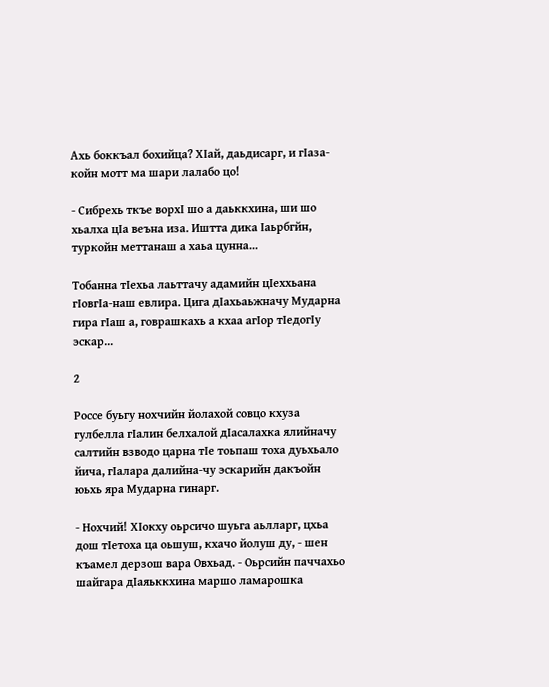Ахь боккъал бохийца? ХIай, даьдисарг, и гIаза-койн мотт ма шари лалабо цо!

- Сибрехь ткъе ворхI шо а даьккхина, ши шо хьалха цIа веъна иза. Иштта дика Iаьрбгйн, туркойн меттанаш а хаьа цунна...

Тобанна тIехьа лаьттачу адамийн цIеххьана гIовгIа-наш евлира. Цига дIахьаьжначу Мударна гира гIаш а, говрашкахь а кхаа агIор тIедогIу эскар...

2

Россе буьгу нохчийн йолахой совцо кхуза гулбелла гIалин белхалой дIасалахка ялийначу салтийн взводо царна тIе тоьпаш тоха дуьхьало йича, гIалара далийна-чу эскарийн дакъойн юьхь яра Мударна гинарг.

- Нохчий! ХIокху оьрсичо шуьга аьлларг, цхьа дош тIетоха ца оьшуш, кхачо йолуш ду, - шен къамел дерзош вара Овхьад. - Оьрсийн паччахьо шайгара дIаяьккхина маршо ламарошка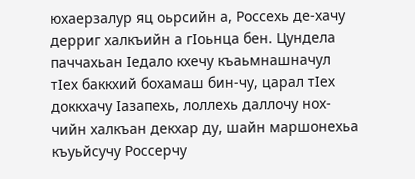юхаерзалур яц оьрсийн а, Россехь де-хачу дерриг халкъийн а гIоьнца бен. Цундела паччахьан Iедало кхечу къаьмнашначул тIех баккхий бохамаш бин-чу, царал тIех доккхачу Iазапехь, лоллехь даллочу нох-чийн халкъан декхар ду, шайн маршонехьа къуьйсучу Россерчу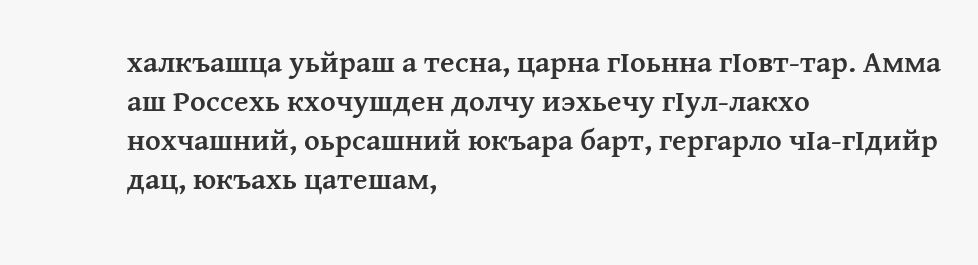халкъашца уьйраш а тесна, царна гIоьнна гIовт-тар. Амма аш Россехь кхочушден долчу иэхьечу гIул-лакхо нохчашний, оьрсашний юкъара барт, гергарло чIа-гIдийр дац, юкъахь цатешам,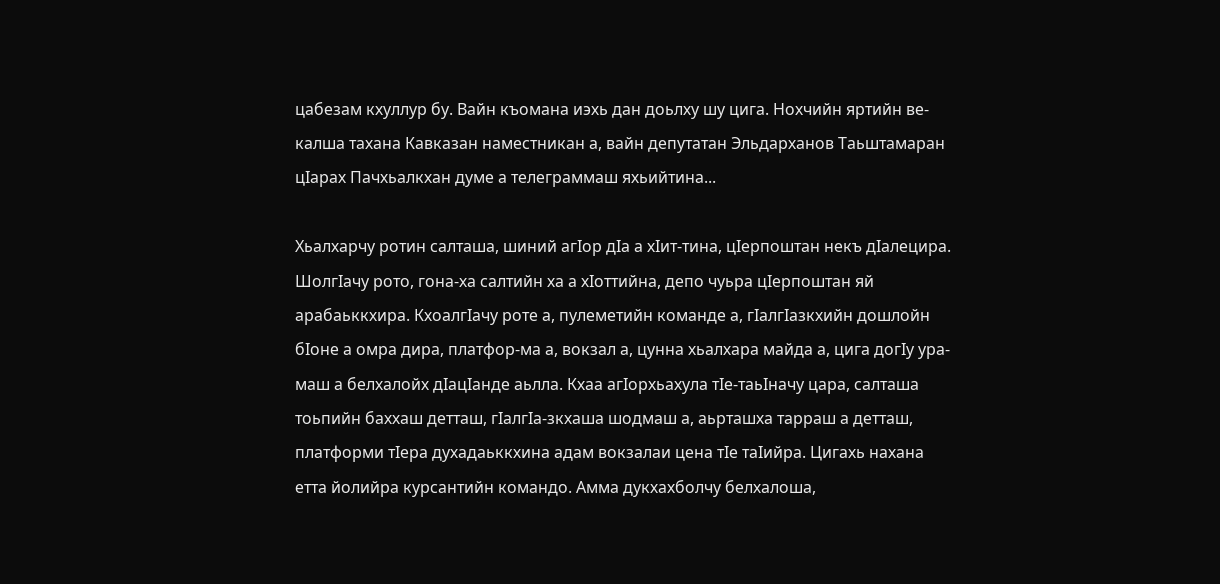цабезам кхуллур бу. Вайн къомана иэхь дан доьлху шу цига. Нохчийн яртийн ве-калша тахана Кавказан наместникан а, вайн депутатан Эльдарханов Таьштамаран цIарах Пачхьалкхан думе а телеграммаш яхьийтина...

Хьалхарчу ротин салташа, шиний агIор дIа а хIит-тина, цIерпоштан некъ дIалецира. ШолгIачу рото, гона-ха салтийн ха а хIоттийна, депо чуьра цIерпоштан яй арабаьккхира. КхоалгIачу роте а, пулеметийн команде а, гIалгIазкхийн дошлойн бIоне а омра дира, платфор-ма а, вокзал а, цунна хьалхара майда а, цига догIу ура-маш а белхалойх дIацIанде аьлла. Кхаа агIорхьахула тIе-таьIначу цара, салташа тоьпийн баххаш детташ, гIалгIа-зкхаша шодмаш а, аьрташха тарраш а детташ, платформи тIера духадаьккхина адам вокзалаи цена тIе таIийра. Цигахь нахана етта йолийра курсантийн командо. Амма дукхахболчу белхалоша,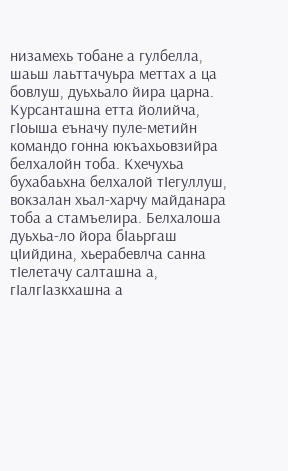низамехь тобане а гулбелла, шаьш лаьттачуьра меттах а ца бовлуш, дуьхьало йира царна. Курсанташна етта йолийча, гIоыша еъначу пуле-метийн командо гонна юкъахьовзийра белхалойн тоба. Кхечухьа бухабаьхна белхалой тIегуллуш, вокзалан хьал-харчу майданара тоба а стамъелира. Белхалоша дуьхьа-ло йора бIаьргаш цIийдина, хьерабевлча санна тIелетачу салташна а, гIалгIазкхашна а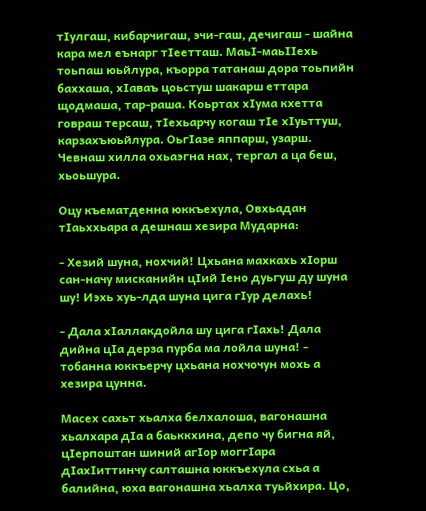тIулгаш, кибарчигаш, эчи-гаш, дечигаш - шайна кара мел еънарг тIеетташ. МаьI-маьIIехь тоьпаш юьйлура, къорра татанаш дора тоьпийн баххаша, хIаваъ цоьстуш шакарш еттара щодмаша, тар-раша. Коьртах хIума кхетта говраш терсаш, тIехьарчу когаш тIе хIуьттуш, карзахъюьйлура. ОьгIазе яппарш, узарш. Чевнаш хилла охьаэгна нах, тергал а ца беш, хьоьшура.

Оцу къематденна юккъехула, Овхьадан тIаьххьара а дешнаш хезира Мударна:

- Хезий шуна, нохчий! Цхьана махкахь хIорш сан-начу мисканийн цIий Iено дуьгуш ду шуна шу! Иэхь хуь-лда шуна цига гIур делахь!

- Дала хIаллакдойла шу цига гIахь! Дала дийна цIа дерза пурба ма лойла шуна! - тобанна юккъерчу цхьана нохчочун мохь а хезира цунна.

Масех сахьт хьалха белхалоша, вагонашна хьалхара дIа а баьккхина, депо чу бигна яй, цIерпоштан шиний агIор моггIара дIахIиттинчу салташна юккъехула схьа а балийна, юха вагонашна хьалха туьйхира. Цо,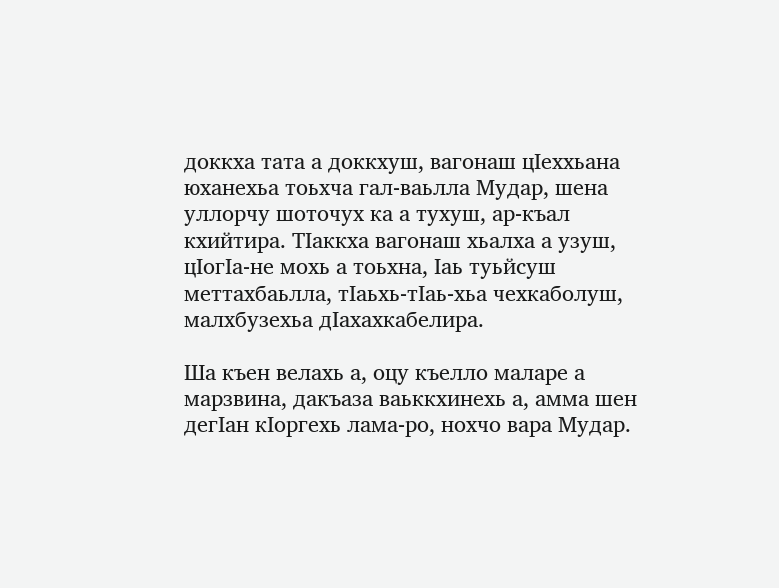доккха тата а доккхуш, вагонаш цIеххьана юханехьа тоьхча гал-ваьлла Мудар, шена уллорчу шоточух ка а тухуш, ар-къал кхийтира. ТIаккха вагонаш хьалха а узуш, цIогIа-не мохь а тоьхна, Iаь туьйсуш меттахбаьлла, тIаьхь-тIаь-хьа чехкаболуш, малхбузехьа дIахахкабелира.

Ша къен велахь а, оцу къелло маларе а марзвина, дакъаза ваьккхинехь а, амма шен дегIан кIоргехь лама-ро, нохчо вара Мудар.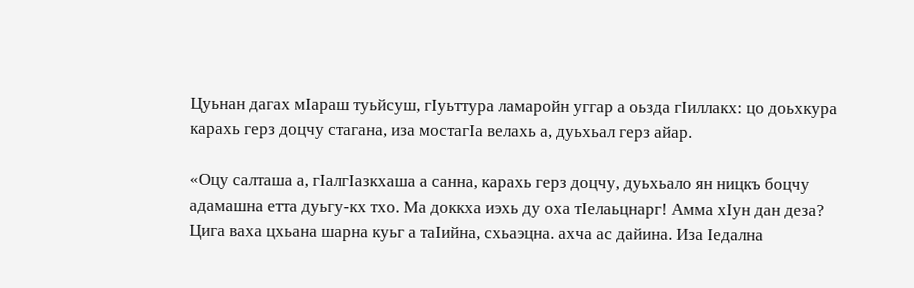Цуьнан дагах мIараш туьйсуш, гIуьттура ламаройн уггар а оьзда гIиллакх: цо доьхкура карахь герз доцчу стагана, иза мостагIа велахь а, дуьхьал герз айар.

«Оцу салташа а, гIалгIазкхаша а санна, карахь герз доцчу, дуьхьало ян ницкъ боцчу адамашна етта дуьгу-кх тхо. Ма доккха иэхь ду оха тIелаьцнарг! Амма хIун дан деза? Цига ваха цхьана шарна куьг а таIийна, схьаэцна. ахча ас дайина. Иза Iедална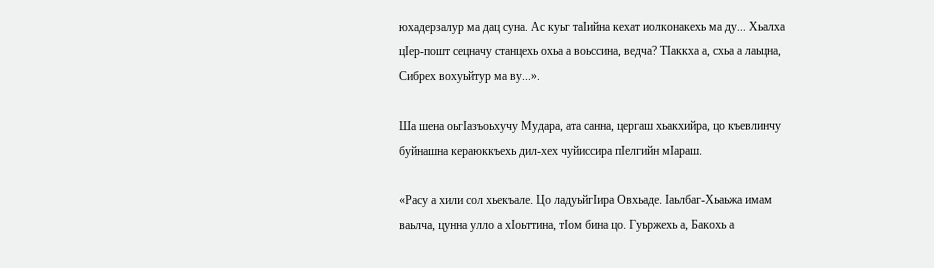юхадерзалур ма дац суна. Ас куьг таIийна кехат иолконакехь ма ду... Хьалха цIер-пошт сецначу станцехь охьа а воьссина, ведча? ТIаккха а, схьа а лаьцна, Сибрех вохуьйтур ма ву...».

Ша шена оьгIазъоьхучу Мудара, ата санна, цергаш хьакхийра, цо къевлинчу буйнашна кераюккъехь дил-хех чуйиссира пIелгийн мIараш.

«Расу а хили сол хьекъале. Цо ладуьйгIира Овхьаде. Iаьлбаг-Хьаьжа имам ваьлча, цунна улло а хIоьттина, тIом бина цо. Гуьржехь а, Бакохь а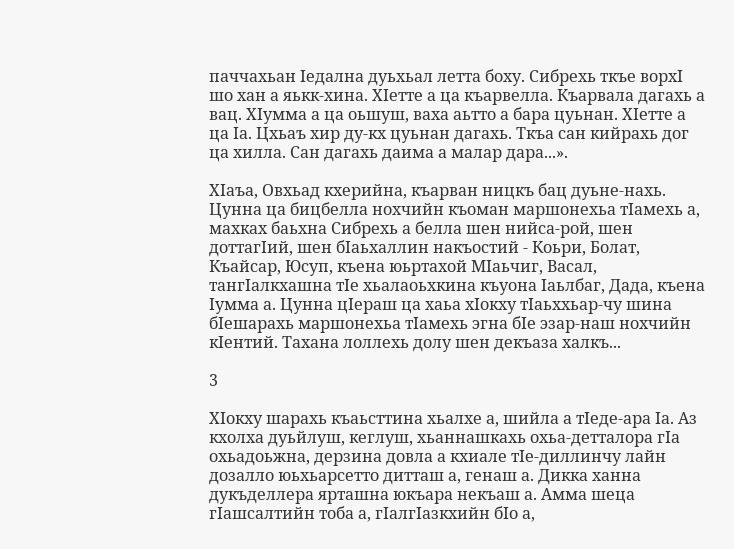паччахьан Iедална дуьхьал летта боху. Сибрехь ткъе ворхI шо хан а яькк-хина. ХIетте а ца къарвелла. Къарвала дагахь а вац. ХIумма а ца оьшуш, ваха аьтто а бара цуьнан. ХIетте а ца Iа. Цхьаъ хир ду-кх цуьнан дагахь. Ткъа сан кийрахь дог ца хилла. Сан дагахь даима а малар дара...».

ХIаъа, Овхьад кхерийна, къарван ницкъ бац дуьне-нахь. Цунна ца бицбелла нохчийн къоман маршонехьа тIамехь а, махках баьхна Сибрехь а белла шен нийса-рой, шен доттагIий, шен бIаьхаллин накъостий - Коьри, Болат, Къайсар, Юсуп, къена юьртахой МIаьчиг, Васал, тангIалкхашна тIе хьалаоьхкина къуона Iаьлбаг, Дада, къена Iумма а. Цунна цIераш ца хаьа хIокху тIаьххьар-чу шина бIешарахь маршонехьа тIамехь эгна бIе эзар-наш нохчийн кIентий. Тахана лоллехь долу шен декъаза халкъ...

3

ХIокху шарахь къаьсттина хьалхе а, шийла а тIеде-ара Iа. Аз кхолха дуьйлуш, кеглуш, хьаннашкахь охьа-детталора гIа охьадоьжна, дерзина довла а кхиале тIе-диллинчу лайн дозалло юьхьарсетто дитташ а, генаш а. Дикка ханна дукъделлера ярташна юкъара некъаш а. Амма шеца гIашсалтийн тоба а, гIалгIазкхийн бIо а,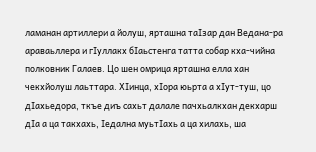ламанан артиллери а йолуш, ярташна таIзар дан Ведана-ра араваьллера и гIуллакх бIаьстенга татта собар кха-чийна полковник Галаев. Цо шен омрица ярташна елла хан чекхйолуш лаьттара. ХIинца, хIора юьрта а хIут-туш, цо дIахьедора, ткъе диъ сахьт далале пачхьалкхан декхарш дIа а ца такхахь, Iедална муьтIахь а ца хилахь, ша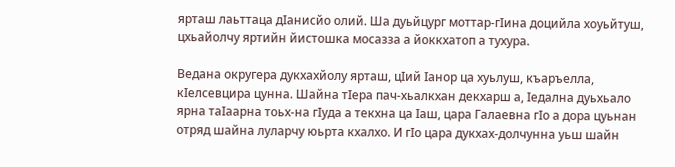ярташ лаьттаца дIанисйо олий. Ша дуьйцург моттар-гIина доцийла хоуьйтуш, цхьайолчу яртийн йистошка мосазза а йоккхатоп а тухура.

Ведана округера дукхахйолу ярташ, цIий Iанор ца хуьлуш, къаръелла, кIелсевцира цунна. Шайна тIера пач-хьалкхан декхарш а, Iедална дуьхьало ярна таIаарна тоьх-на гIуда а текхна ца Iаш, цара Галаевна гIо а дора цуьнан отряд шайна луларчу юьрта кхалхо. И гIо цара дукхах-долчунна уьш шайн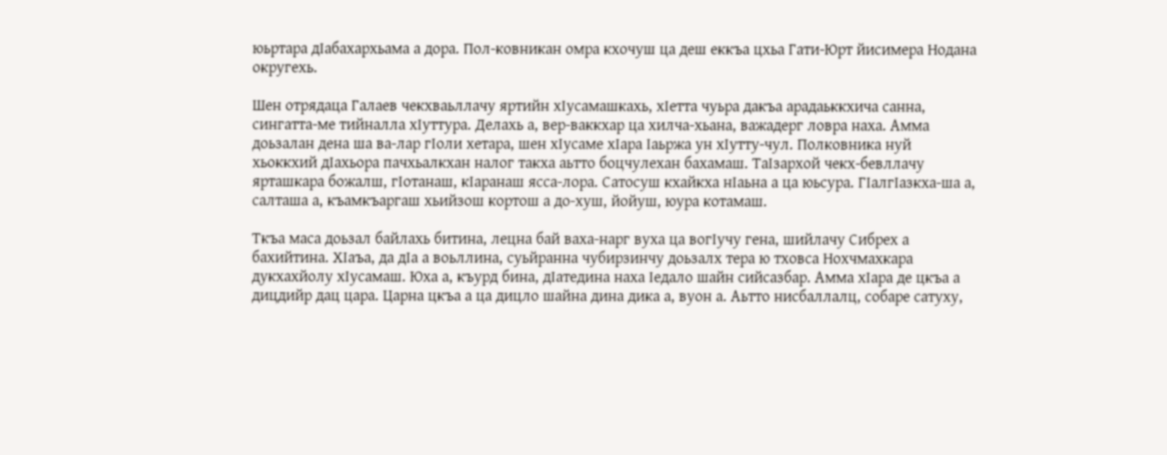юьртара дIабахархьама а дора. Пол-ковникан омра кхочуш ца деш еккъа цхьа Гати-Юрт йисимера Нодана округехь.

Шен отрядаца Галаев чекхваьллачу яртийн хIусамашкахь, хIетта чуьра дакъа арадаьккхича санна, сингатта-ме тийналла хIуттура. Делахь а, вер-ваккхар ца хилча-хьана, важадерг ловра наха. Амма доьзалан дена ша ва-лар гIоли хетара, шен хIусаме хIара Iаьржа ун хIутту-чул. Полковника нуй хьоккхий дIахьора пачхьалкхан налог такха аьтто боцчулехан бахамаш. ТаIзархой чекх-бевллачу ярташкара божалш, гIотанаш, кIаранаш ясса-лора. Сатосуш кхайкха нIаьна а ца юьсура. ГIалгIазкха-ша а, салташа а, къамкъаргаш хьийзош кортош а до-хуш, йойуш, юура котамаш.

Ткъа маса доьзал байлахь битина, лецна бай ваха-нарг вуха ца вогIучу гена, шийлачу Сибрех а бахийтина. ХIаъа, да дIа а воьллина, суьйранна чубирзинчу доьзалх тера ю тховса Нохчмахкара дукхахйолу хIусамаш. Юха а, къурд бина, дIатедина наха Iедало шайн сийсазбар. Амма хIара де цкъа а дицдийр дац цара. Царна цкъа а ца дицло шайна дина дика а, вуон а. Аьтто нисбаллалц, собаре сатуху,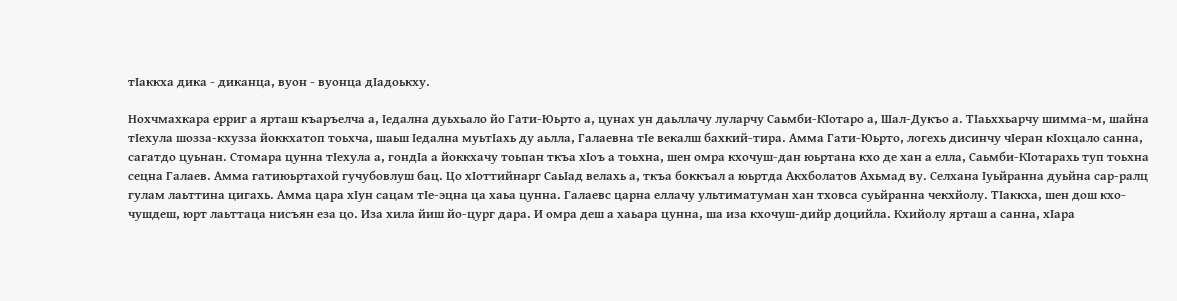тIаккха дика - диканца, вуон - вуонца дIадоькху.

Нохчмахкара ерриг а ярташ къаръелча а, Iедална дуьхьало йо Гати-Юьрто а, цунах ун даьллачу луларчу Саьмби-КIотаро а, Шал-Дукъо а. ТIаьххьарчу шимма-м, шайна тIехула шозза-кхузза йоккхатоп тоьхча, шаьш Iедална муьтIахь ду аьлла, Галаевна тIе векалш бахкий-тира. Амма Гати-Юьрто, логехь дисинчу чIеран кIохцало санна, сагатдо цуьнан. Стомара цунна тIехула а, гондIа а йоккхачу тоьпан ткъа хIоъ а тоьхна, шен омра кхочуш-дан юьртана кхо де хан а елла, Саьмби-КIотарахь туп тоьхна сецна Галаев. Амма гатиюьртахой гучубовлуш бац. Цо хIоттийнарг СаьIад велахь а, ткъа боккъал а юьртда Акхболатов Ахьмад ву. Селхана Iуьйранна дуьйна сар-ралц гулам лаьттина цигахь. Амма цара хIун сацам тIе-эцна ца хаьа цунна. Галаевс царна еллачу ультиматуман хан тховса суьйранна чекхйолу. ТIаккха, шен дош кхо-чушдеш, юрт лаьттаца нисъян еза цо. Иза хила йиш йо-цург дара. И омра деш а хаьара цунна, ша иза кхочуш-дийр доцийла. Кхийолу ярташ а санна, хIара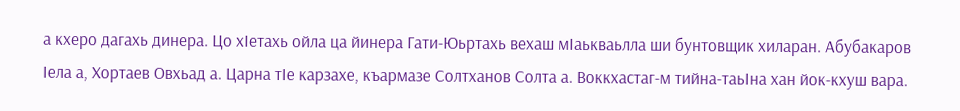а кхеро дагахь динера. Цо хIетахь ойла ца йинера Гати-Юьртахь вехаш мIаькваьлла ши бунтовщик хиларан. Абубакаров Iела а, Хортаев Овхьад а. Царна тIе карзахе, къармазе Солтханов Солта а. Воккхастаг-м тийна-таьIна хан йок-кхуш вара.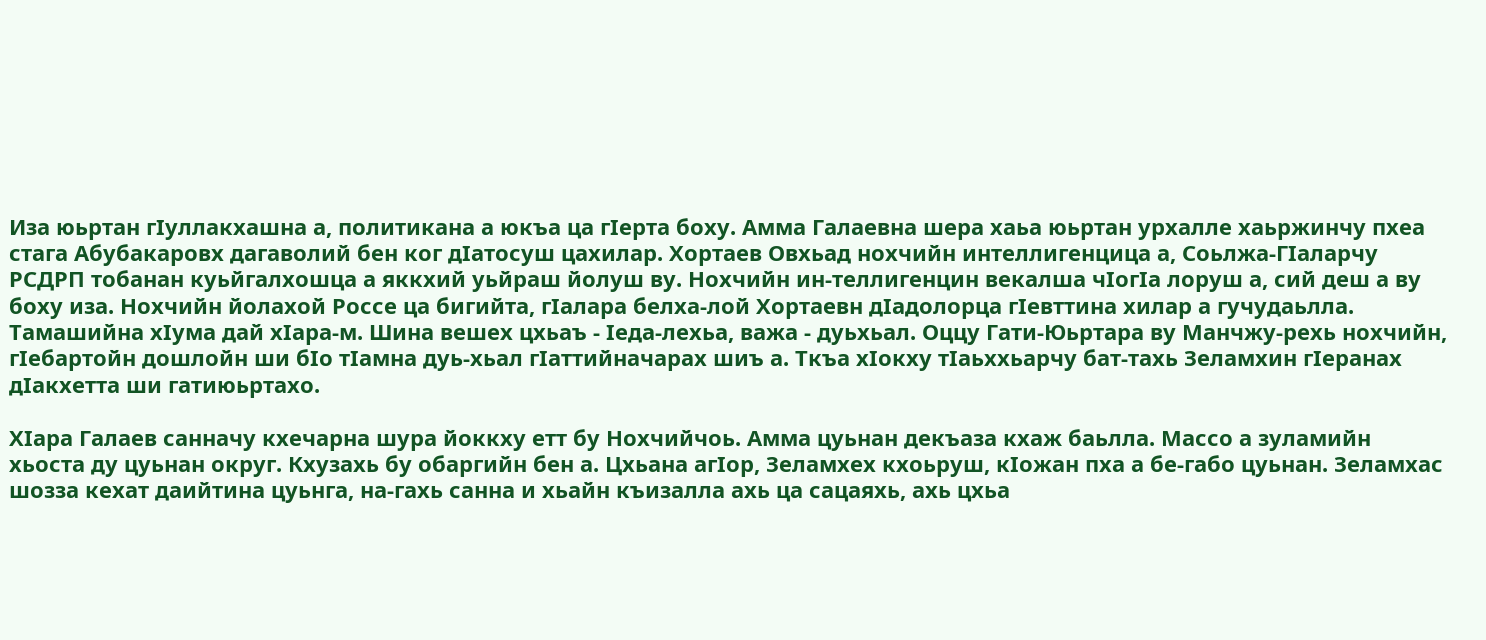Иза юьртан гIуллакхашна а, политикана а юкъа ца гIерта боху. Амма Галаевна шера хаьа юьртан урхалле хаьржинчу пхеа стага Абубакаровх дагаволий бен ког дIатосуш цахилар. Хортаев Овхьад нохчийн интеллигенцица а, Соьлжа-ГIаларчу РСДРП тобанан куьйгалхошца а яккхий уьйраш йолуш ву. Нохчийн ин-теллигенцин векалша чIогIа лоруш а, сий деш а ву боху иза. Нохчийн йолахой Россе ца бигийта, гIалара белха-лой Хортаевн дIадолорца гIевттина хилар а гучудаьлла. Тамашийна хIума дай хIара-м. Шина вешех цхьаъ - Iеда-лехьа, важа - дуьхьал. Оццу Гати-Юьртара ву Манчжу-рехь нохчийн, гIебартойн дошлойн ши бIо тIамна дуь-хьал гIаттийначарах шиъ а. Ткъа хIокху тIаьххьарчу бат-тахь Зеламхин гIеранах дIакхетта ши гатиюьртахо.

ХIара Галаев санначу кхечарна шура йоккху етт бу Нохчийчоь. Амма цуьнан декъаза кхаж баьлла. Массо а зуламийн хьоста ду цуьнан округ. Кхузахь бу обаргийн бен а. Цхьана агIор, Зеламхех кхоьруш, кIожан пха а бе-габо цуьнан. Зеламхас шозза кехат даийтина цуьнга, на-гахь санна и хьайн къизалла ахь ца сацаяхь, ахь цхьа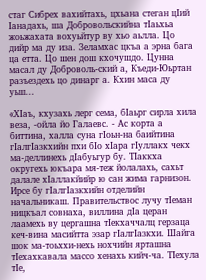стаг Сибрех вахийтахь, цхьана стеган цIий Iанадахь, ша Добровольскийна тIаьхьа жоьжахата вохуьйтур ву хьо аьлла. Цо дийр ма ду иза. Зеламхас цкъа а эрна бага ца етта. Цо шен дош кхочушдо. Цунна масал ду Доброволь-ский а, Къеди-Юьртан разъездехь цо динарг а. Кхин маса ду уьш...

«ХIаъ, кхузахь лерг сема, бIаьрг сирла хила веза, -ойла йо Галаевс. - Ас корта а биттина, халла суна гIоьн-на баийтина гIалгIазкхийн пхи бIо хIара гIуллакх чекх ма-деллинехь дIабуьгур бу. ТIаккха округехь юкъара мя-теж йолалахь, сахьт далале хIаллакйийр ю сан жима гарнизон. Ирсе бу гIалгIазкхийн отделийн начальникаш. Правительствос лучу тIеман ницкъал совнаха, виллина дIа церан лаамехь ву цергашна тIекхаччалц герзаца кеч-вина масийтта эзар гIалгIазкхи. Шайга шок ма-тоьххи-нехь нохчийн ярташна тIехахкавала массо хенахь кийч-ча. ТIехула тIе,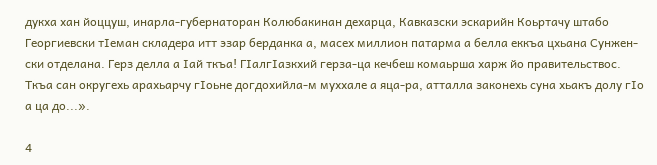дукха хан йоццуш, инарла-губернаторан Колюбакинан дехарца, Кавказски эскарийн Коьртачу штабо Георгиевски тIеман складера итт эзар берданка а, масех миллион патарма а белла еккъа цхьана Сунжен-ски отделана. Герз делла а Iай ткъа! ГIалгIазкхий герза-ца кечбеш комаьрша харж йо правительствос. Ткъа сан округехь арахьарчу гIоьне догдохийла-м муххале а яца-ра, атталла законехь суна хьакъ долу гIо а ца до...».

4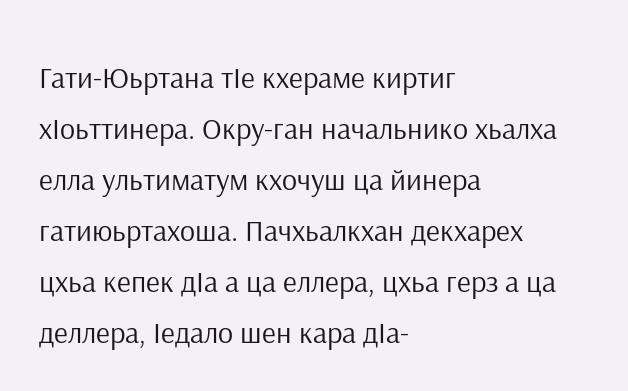Гати-Юьртана тIе кхераме киртиг хIоьттинера. Окру-ган начальнико хьалха елла ультиматум кхочуш ца йинера гатиюьртахоша. Пачхьалкхан декхарех цхьа кепек дIа а ца еллера, цхьа герз а ца деллера, Iедало шен кара дIа-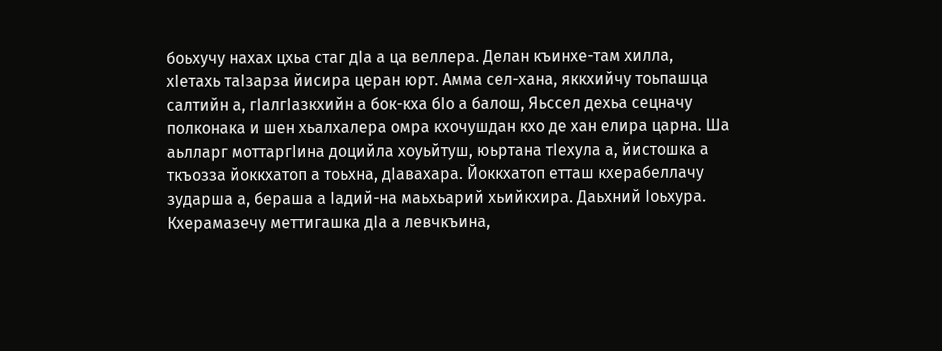боьхучу нахах цхьа стаг дIа а ца веллера. Делан къинхе-там хилла, хIетахь таIзарза йисира церан юрт. Амма сел-хана, яккхийчу тоьпашца салтийн а, гIалгIазкхийн а бок-кха бIо а балош, Яьссел дехьа сецначу полконака и шен хьалхалера омра кхочушдан кхо де хан елира царна. Ша аьлларг моттаргIина доцийла хоуьйтуш, юьртана тIехула а, йистошка а ткъозза йоккхатоп а тоьхна, дIавахара. Йоккхатоп етташ кхерабеллачу зударша а, бераша а Iадий-на маьхьарий хьийкхира. Даьхний Iоьхура. Кхерамазечу меттигашка дIа а левчкъина,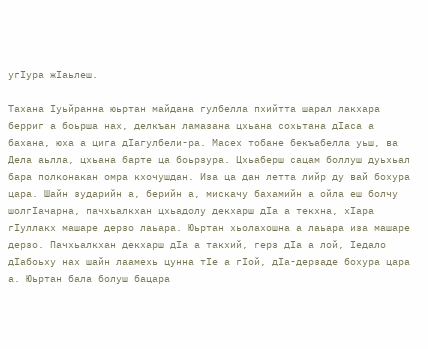угIура жIаьлеш.

Тахана Iуьйранна юьртан майдана гулбелла пхийтта шарал лакхара берриг а боьрша нах, делкъан ламазана цхьана сохьтана дIаса а бахана, юха а цига дIагулбели-ра. Масех тобане бекъабелла уьш, ва Дела аьлла, цхьана барте ца боьрзура. Цхьаберш сацам боллуш дуьхьал бара полконакан омра кхочушдан. Иза ца дан летта лийр ду вай бохура цара. Шайн зударийн а, берийн а, мискачу бахамийн а ойла еш болчу шолгIачарна, пачхьалкхан цхьадолу декхарш дIа а текхна, хIара гIуллакх машаре дерзо лаьара. Юьртан хьолахошна а лаьара иза машаре дерзо. Пачхьалкхан декхарш дIа а такхий, герз дIа а лой, Iедало дIабоьху нах шайн лаамехь цунна тIе а гIой, дIа-дерзаде бохура цара а. Юьртан бала болуш бацара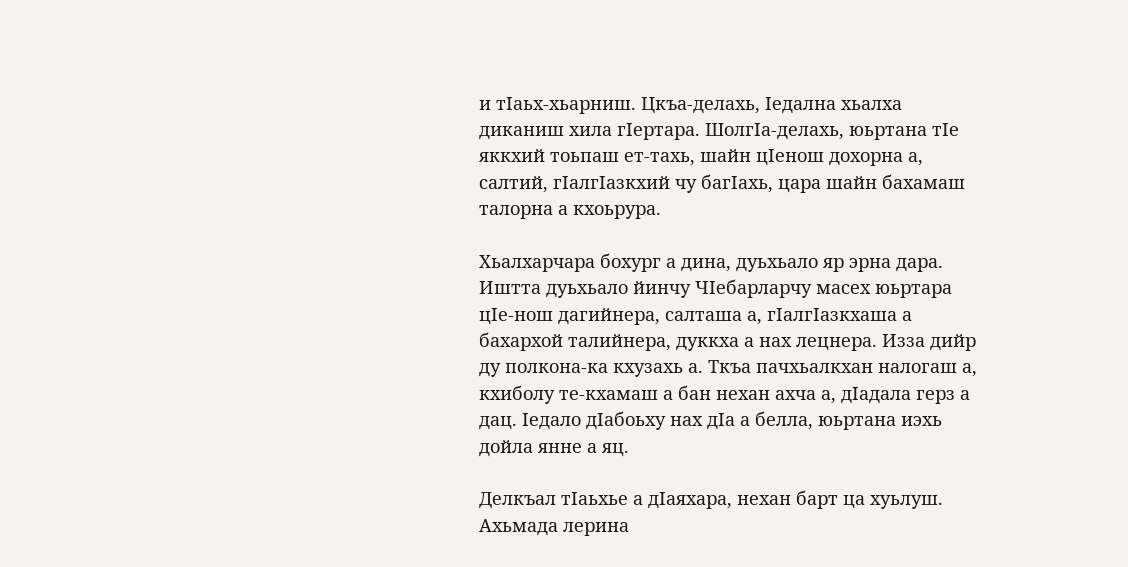и тIаьх-хьарниш. Цкъа-делахь, Iедална хьалха диканиш хила гIертара. ШолгIа-делахь, юьртана тIе яккхий тоьпаш ет-тахь, шайн цIенош дохорна а, салтий, гIалгIазкхий чу багIахь, цара шайн бахамаш талорна а кхоьрура.

Хьалхарчара бохург а дина, дуьхьало яр эрна дара. Иштта дуьхьало йинчу ЧIебарларчу масех юьртара цIе-нош дагийнера, салташа а, гIалгIазкхаша а бахархой талийнера, дуккха а нах лецнера. Изза дийр ду полкона-ка кхузахь а. Ткъа пачхьалкхан налогаш а, кхиболу те-кхамаш а бан нехан ахча а, дIадала герз а дац. Iедало дIабоьху нах дIа а белла, юьртана иэхь дойла янне а яц.

Делкъал тIаьхье а дIаяхара, нехан барт ца хуьлуш. Ахьмада лерина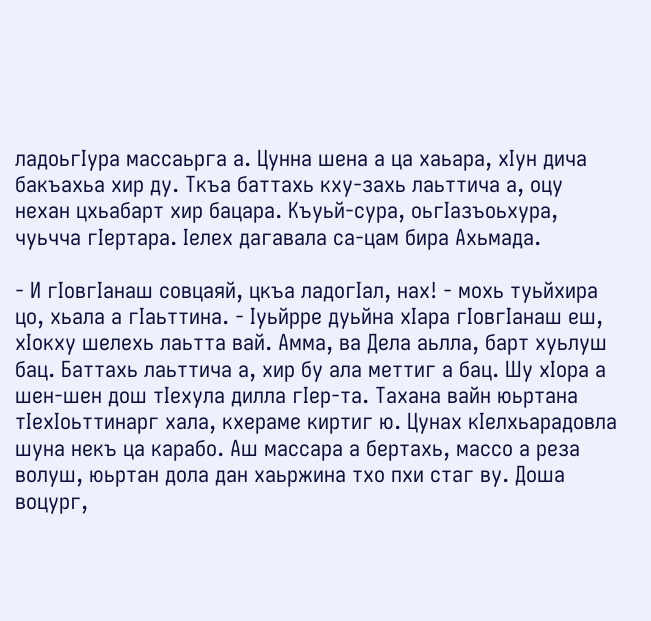ладоьгIура массаьрга а. Цунна шена а ца хаьара, хIун дича бакъахьа хир ду. Ткъа баттахь кху-захь лаьттича а, оцу нехан цхьабарт хир бацара. Къуьй-сура, оьгIазъоьхура, чуьчча гIертара. Iелех дагавала са-цам бира Ахьмада.

- И гIовгIанаш совцаяй, цкъа ладогIал, нах! - мохь туьйхира цо, хьала а гIаьттина. - Iуьйрре дуьйна хIара гIовгIанаш еш, хIокху шелехь лаьтта вай. Амма, ва Дела аьлла, барт хуьлуш бац. Баттахь лаьттича а, хир бу ала меттиг а бац. Шу хIора а шен-шен дош тIехула дилла гIер-та. Тахана вайн юьртана тIехIоьттинарг хала, кхераме киртиг ю. Цунах кIелхьарадовла шуна некъ ца карабо. Аш массара а бертахь, массо а реза волуш, юьртан дола дан хаьржина тхо пхи стаг ву. Доша воцург,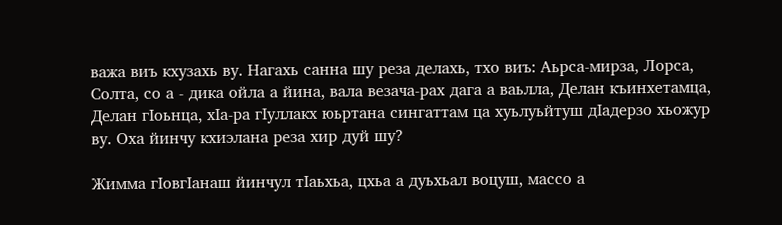важа виъ кхузахь ву. Нагахь санна шу реза делахь, тхо виъ: Аьрса-мирза, Лорса, Солта, со а - дика ойла а йина, вала везача-рах дага а ваьлла, Делан къинхетамца, Делан гIоьнца, хIа-ра гIуллакх юьртана сингаттам ца хуьлуьйтуш дIадерзо хьожур ву. Оха йинчу кхиэлана реза хир дуй шу?

Жимма гIовгIанаш йинчул тIаьхьа, цхьа а дуьхьал воцуш, массо а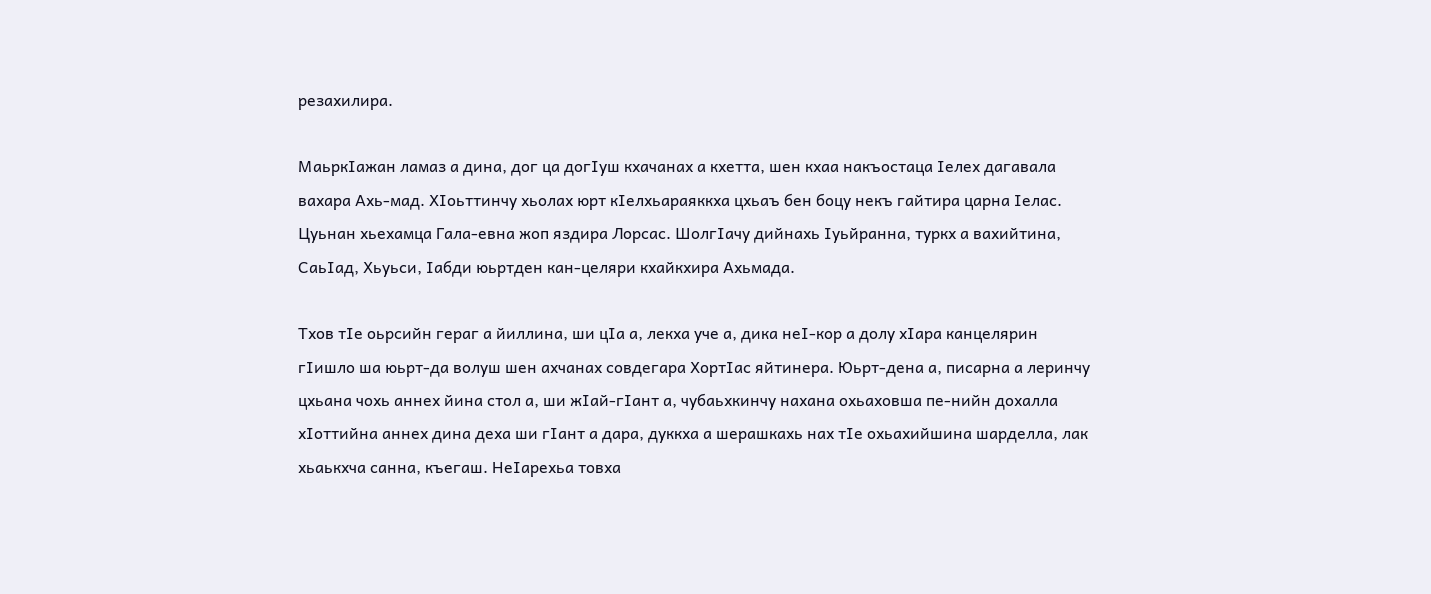резахилира.

МаьркIажан ламаз а дина, дог ца догIуш кхачанах а кхетта, шен кхаа накъостаца Iелех дагавала вахара Ахь-мад. ХIоьттинчу хьолах юрт кIелхьараяккха цхьаъ бен боцу некъ гайтира царна Iелас. Цуьнан хьехамца Гала-евна жоп яздира Лорсас. ШолгIачу дийнахь Iуьйранна, туркх а вахийтина, СаьIад, Хьуьси, Iабди юьртден кан-целяри кхайкхира Ахьмада.

Тхов тIе оьрсийн гераг а йиллина, ши цIа а, лекха уче а, дика неI-кор а долу хIара канцелярин гIишло ша юьрт-да волуш шен ахчанах совдегара ХортIас яйтинера. Юьрт-дена а, писарна а леринчу цхьана чохь аннех йина стол а, ши жIай-гIант а, чубаьхкинчу нахана охьаховша пе-нийн дохалла хIоттийна аннех дина деха ши гIант а дара, дуккха а шерашкахь нах тIе охьахийшина шарделла, лак хьаькхча санна, къегаш. НеIарехьа товха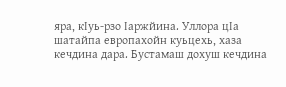яра, кIуь-рзо Iаржйина. Уллора цIа шатайпа европахойн куьцехь, хаза кечдина дара. Бустамаш дохуш кечдина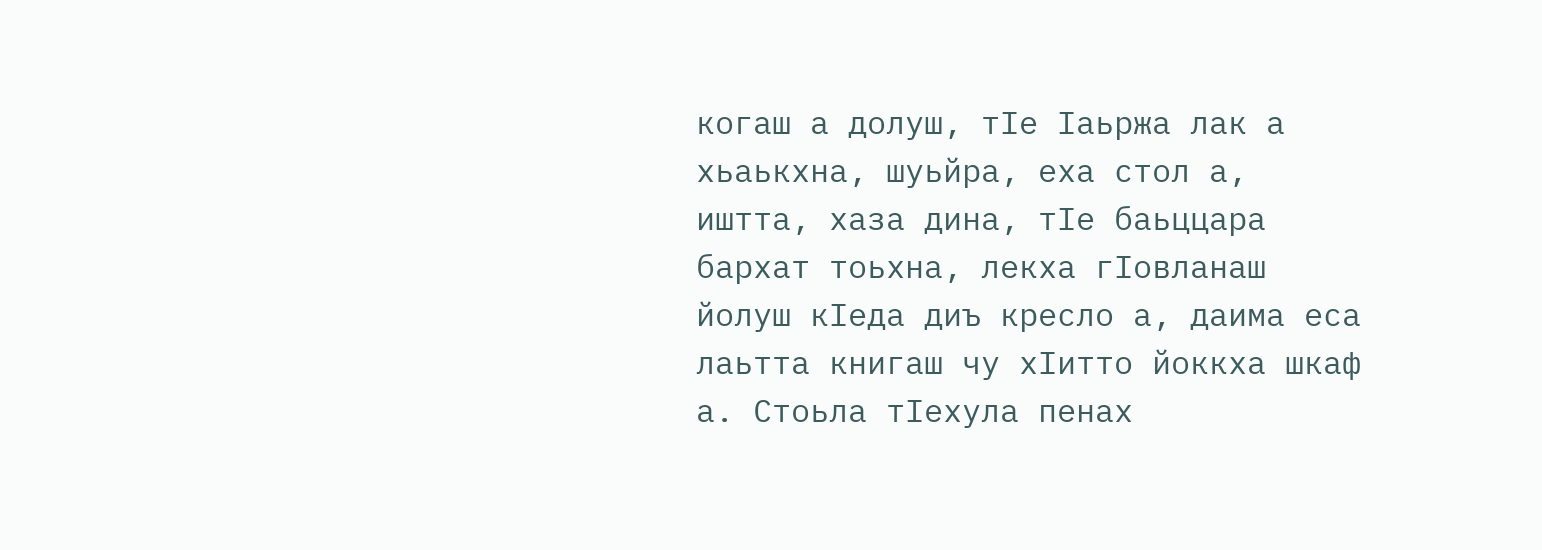когаш а долуш, тIе Iаьржа лак а хьаькхна, шуьйра, еха стол а, иштта, хаза дина, тIе баьццара бархат тоьхна, лекха гIовланаш йолуш кIеда диъ кресло а, даима еса лаьтта книгаш чу хIитто йоккха шкаф а. Стоьла тIехула пенах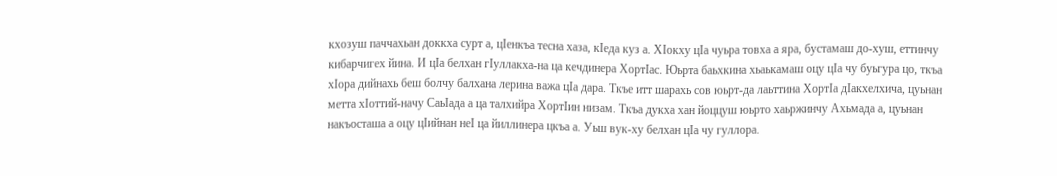кхозуш паччахьан доккха сурт а, цIенкъа тесна хаза, кIеда куз а. ХIокху цIа чуьра товха а яра, бустамаш до-хуш, еттинчу кибарчигех йина. И цIа белхан гIуллакха-на ца кечдинера ХортIас. Юьрта баьхкина хьаькамаш оцу цIа чу буьгура цо, ткъа хIора дийнахь беш болчу балхана лерина важа цIа дара. Ткъе итт шарахь сов юьрт-да лаьттина ХортIа дIакхелхича, цуьнан метта хIоттий-начу СаьIада а ца талхийра ХортIин низам. Ткъа дукха хан йоццуш юьрто хаьржинчу Ахьмада а, цуьнан накъосташа а оцу цIийнан неI ца йиллинера цкъа а. Уьш вук-ху белхан цIа чу гуллора.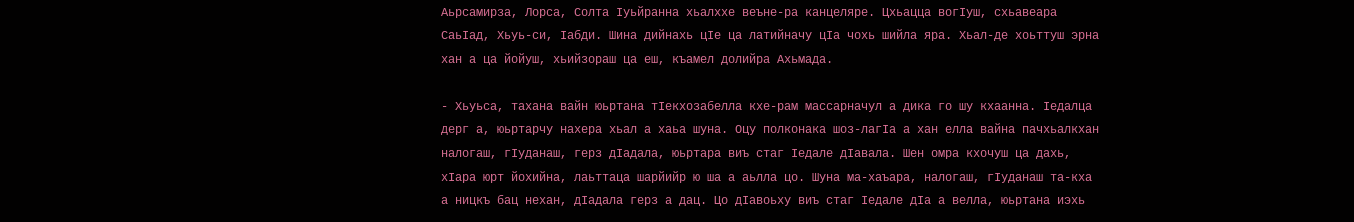Аьрсамирза, Лорса, Солта Iуьйранна хьалххе веъне-ра канцеляре. Цхьацца вогIуш, схьавеара СаьIад, Хьуь-си, Iабди. Шина дийнахь цIе ца латийначу цIа чохь шийла яра. Хьал-де хоьттуш эрна хан а ца йойуш, хьийзораш ца еш, къамел долийра Ахьмада.

- Хьуьса, тахана вайн юьртана тIекхозабелла кхе-рам массарначул а дика го шу кхаанна. Iедалца дерг а, юьртарчу нахера хьал а хаьа шуна. Оцу полконака шоз-лагIа а хан елла вайна пачхьалкхан налогаш, гIуданаш, герз дIадала, юьртара виъ стаг Iедале дIавала. Шен омра кхочуш ца дахь, хIара юрт йохийна, лаьттаца шарйийр ю ша а аьлла цо. Шуна ма-хаъара, налогаш, гIуданаш та-кха а ницкъ бац нехан, дIадала герз а дац. Цо дIавоьху виъ стаг Iедале дIа а велла, юьртана иэхь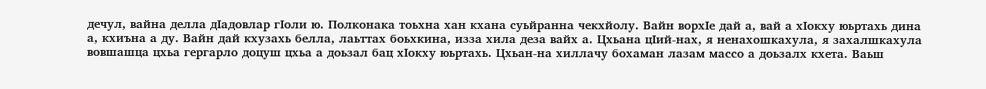дечул, вайна делла дIадовлар гIоли ю. Полконака тоьхна хан кхана суьйранна чекхйолу. Вайн ворхIе дай а, вай а хIокху юьртахь дина а, кхиъна а ду. Вайн дай кхузахь белла, лаьттах боьхкина, изза хила деза вайх а. Цхьана цIий-нах, я ненахошкахула, я захалшкахула вовшашца цхьа гергарло доцуш цхьа а доьзал бац хIокху юьртахь. Цхьан-на хиллачу бохаман лазам массо а доьзалх кхета. Ваьш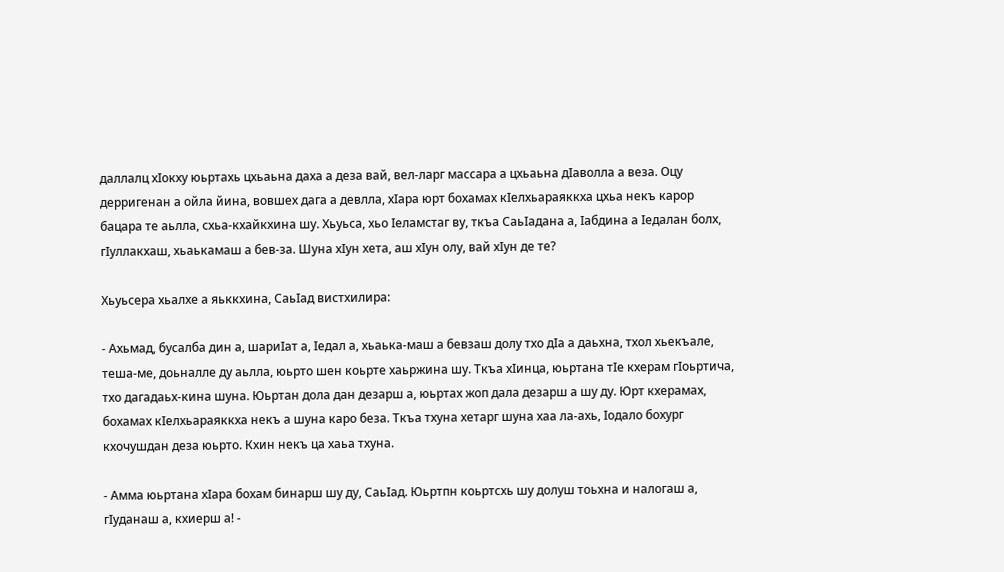даллалц хIокху юьртахь цхьаьна даха а деза вай, вел-ларг массара а цхьаьна дIаволла а веза. Оцу дерригенан а ойла йина, вовшех дага а девлла, хIара юрт бохамах кIелхьараяккха цхьа некъ карор бацара те аьлла, схьа-кхайкхина шу. Хьуьса, хьо Iеламстаг ву, ткъа СаьIадана а, Iабдина а Iедалан болх, гIуллакхаш, хьаькамаш а бев-за. Шуна хIун хета, аш хIун олу, вай хIун де те?

Хьуьсера хьалхе а яьккхина, СаьIад вистхилира:

- Ахьмад, бусалба дин а, шариIат а, Iедал а, хьаька-маш а бевзаш долу тхо дIа а даьхна, тхол хьекъале, теша-ме, доьналле ду аьлла, юьрто шен коьрте хаьржина шу. Ткъа хIинца, юьртана тIе кхерам гIоьртича, тхо дагадаьх-кина шуна. Юьртан дола дан дезарш а, юьртах жоп дала дезарш а шу ду. Юрт кхерамах, бохамах кIелхьараяккха некъ а шуна каро беза. Ткъа тхуна хетарг шуна хаа ла-ахь, Iодало бохург кхочушдан деза юьрто. Кхин некъ ца хаьа тхуна.

- Амма юьртана хIара бохам бинарш шу ду, СаьIад. Юьртпн коьртсхь шу долуш тоьхна и налогаш а, гIуданаш а, кхиерш а! -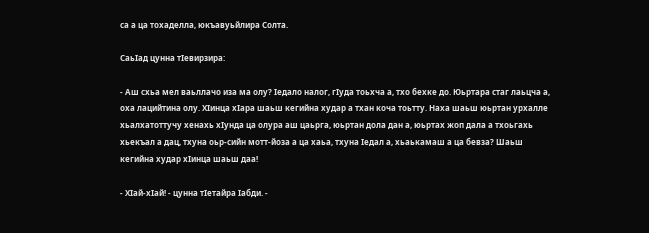са а ца тохаделла, юкъавуьйлира Солта.

СаьIад цунна тIевирзира:

- Аш схьа мел ваьллачо иза ма олу? Iедало налог, гIуда тоьхча а, тхо бехке до. Юьртара стаг лаьцча а, оха лацийтина олу. ХIинца хIара шаьш кегийна худар а тхан коча тоьтту. Наха шаьш юьртан урхалле хьалхатоттучу хенахь хIунда ца олура аш цаьрга, юьртан дола дан а, юьртах жоп дала а тхоьгахь хьекъал а дац, тхуна оьр-сийн мотт-йоза а ца хаьа, тхуна Iедал а, хьаькамаш а ца бевза? Шаьш кегийна худар хIинца шаьш даа!

- ХIай-хIай! - цунна тIетайра Iабди. -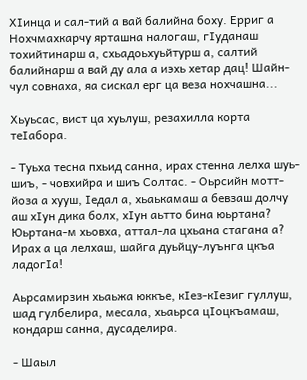ХIинца и сал-тий а вай балийна боху. Ерриг а Нохчмахкарчу ярташна налогаш, гIуданаш тохийтинарш а, схьадоьхуьйтурш а, салтий балийнарш а вай ду ала а иэхь хетар дац! Шайн-чул совнаха, яа сискал ерг ца веза нохчашна...

Хьуьсас, вист ца хуьлуш, резахилла корта теIабора.

- Туьха тесна пхьид санна, ирах стенна лелха шуь-шиъ, - човхийра и шиъ Солтас. - Оьрсийн мотт-йоза а хууш, Iедал а, хьаькамаш а бевзаш долчу аш хIун дика болх, хIун аьтто бина юьртана? Юьртана-м хьовха, аттал-ла цхьана стагана а? Ирах а ца лелхаш, шайга дуьйцу-луънга цкъа ладогIа!

Аьрсамирзин хьаьжа юккъе, кIез-кIезиг гуллуш, шад гулбелира, месала, хьаьрса цIоцкъамаш, кондарш санна, дусаделира.

- Шаыл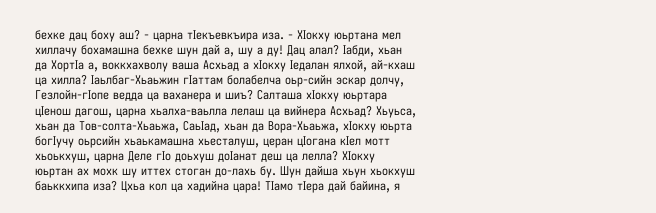бехке дац боху аш? - царна тIекъевкъира иза. - ХIокху юьртана мел хиллачу бохамашна бехке шун дай а, шу а ду! Дац алал? Iабди, хьан да ХортIа а, воккхахволу ваша Асхьад а хIокху Iедалан ялхой, ай-кхаш ца хилла? Iаьлбаг-Хьаьжин гIаттам болабелча оьр-сийн эскар долчу, Гезлойн-гIопе ведда ца ваханера и шиъ? Салташа хIокху юьртара цIенош дагош, царна хьалха-ваьлла лелаш ца вийнера Асхьад? Хьуьса, хьан да Тов-солта-Хьаьжа, СаьIад, хьан да Вора-Хьаьжа, хIокху юьрта богIучу оьрсийн хьаькамашна хьесталуш, церан цIогана кIел мотт хьоькхуш, царна Деле гIо доьхуш доIанат деш ца лелла? ХIокху юьртан ах мохк шу иттех стоган до-лахь бу. Шун дайша хьун хьокхуш баьккхипа иза? Цхьа кол ца хадийна цара! ТIамо тIера дай байина, я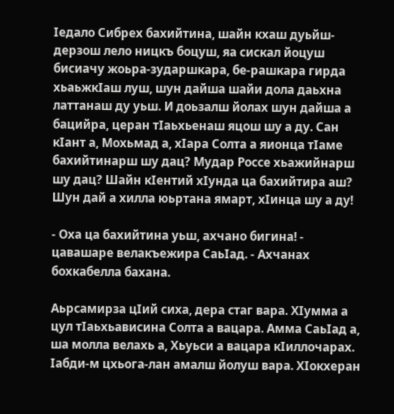Iедало Сибрех бахийтина, шайн кхаш дуьйш-дерзош лело ницкъ боцуш, яа сискал йоцуш бисиачу жоьра-зударшкара, бе-рашкара гирда хьаьжкIаш луш, шун дайша шайи дола даьхна латтанаш ду уьш. И доьзалш йолах шун дайша а бацийра, церан тIаьхьенаш яцош шу а ду. Сан кIант а, Мохьмад а, хIара Солта а яионца тIаме бахийтинарш шу дац? Мудар Россе хьажийнарш шу дац? Шайн кIентий хIунда ца бахийтира аш? Шун дай а хилла юьртана ямарт, хIинца шу а ду!

- Оха ца бахийтина уьш, ахчано бигина! - цавашаре велакъежира СаьIад. - Ахчанах бохкабелла бахана.

Аьрсамирза цIий сиха, дера стаг вара. ХIумма а цул тIаьхьависина Солта а вацара. Амма СаьIад а, ша молла велахь а, Хьуьси а вацара кIиллочарах. Iабди-м цхьога-лан амалш йолуш вара. ХIокхеран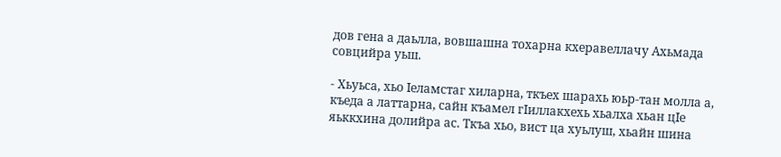дов гена а даьлла, вовшашна тохарна кхеравеллачу Ахьмада совцийра уьш.

- Хьуьса, хьо Iеламстаг хиларна, ткъех шарахь юьр-тан молла а, къеда а латтарна, сайн къамел гIиллакхехь хьалха хьан цIе яьккхина долийра ас. Ткъа хьо, вист ца хуьлуш, хьайн шина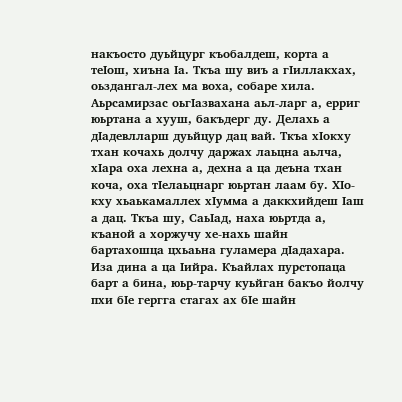накъосто дуьйцург къобалдеш, корта а теIош, хиъна Iа. Ткъа шу виъ а гIиллакхах, оьздангал-лех ма воха, собаре хила. Аьрсамирзас оьгIазвахана аьл-ларг а, ерриг юьртана а хууш, бакъдерг ду. Делахь а дIадевлларш дуьйцур дац вай. Ткъа хIокху тхан кочахь долчу даржах лаьцна аьлча, хIара оха лехна а, дехна а ца деъна тхан коча, оха тIелаьцнарг юьртан лаам бу. ХIо-кху хьаькамаллех хIумма а даккхийдеш Iаш а дац. Ткъа шу, СаьIад, наха юьртда а, къаной а хоржучу хе-нахь шайн бартахошца цхьаьна гуламера дIадахара. Иза дина а ца Iийра. Къайлах пурстопаца барт а бина, юьр-тарчу куьйган бакъо йолчу пхи бIе гергга стагах ах бIе шайн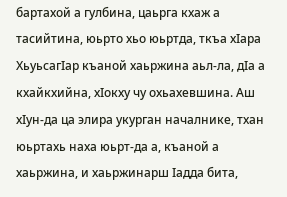бартахой а гулбина, цаьрга кхаж а тасийтина, юьрто хьо юьртда, ткъа хIара ХьуьсагIар къаной хаьржина аьл-ла, дIа а кхайкхийна, хIокху чу охьахевшина. Аш хIун-да ца элира укурган началнике, тхан юьртахь наха юьрт-да а, къаной а хаьржина, и хаьржинарш Iадда бита,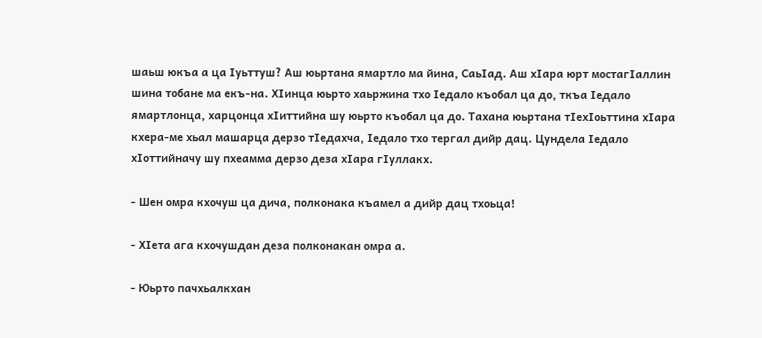шаьш юкъа а ца Iуьттуш? Аш юьртана ямартло ма йина, СаьIад. Аш хIара юрт мостагIаллин шина тобане ма екъ-на. ХIинца юьрто хаьржина тхо Iедало къобал ца до, ткъа Iедало ямартлонца, харцонца хIиттийна шу юьрто къобал ца до. Тахана юьртана тIехIоьттина хIара кхера-ме хьал машарца дерзо тIедахча, Iедало тхо тергал дийр дац. Цундела Iедало хIоттийначу шу пхеамма дерзо деза хIара гIуллакх.

- Шен омра кхочуш ца дича, полконака къамел а дийр дац тхоьца!

- ХIета ага кхочушдан деза полконакан омра а.

- Юьрто пачхьалкхан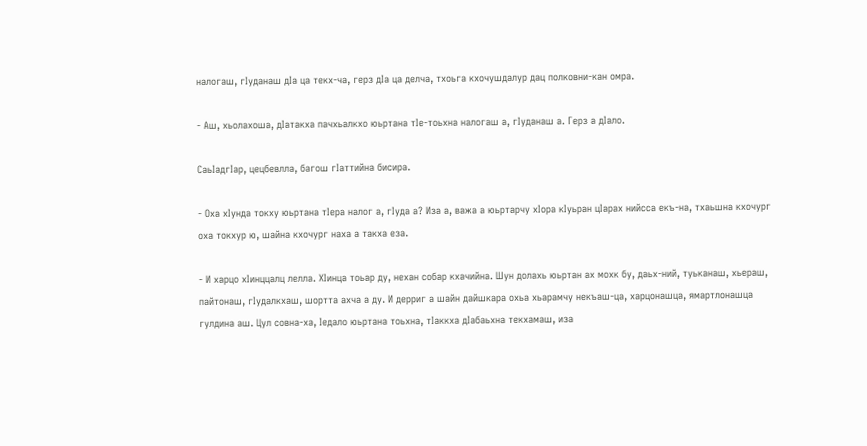налогаш, гIуданаш дIа ца текх-ча, герз дIа ца делча, тхоьга кхочушдалур дац полковни-кан омра.

- Аш, хьолахоша, дIатакха пачхьалкхо юьртана тIе-тоьхна налогаш а, гIуданаш а. Герз а дIало.

СаьIадгIар, цецбевлла, багош гIаттийна бисира.

- Оха хIунда токху юьртана тIера налог а, гIуда а? Иза а, важа а юьртарчу хIора кIуьран цIарах нийсса екъ-на, тхаьшна кхочург оха токхур ю, шайна кхочург наха а такха еза.

- И харцо хIинццалц лелла. ХIинца тоьар ду, нехан собар кхачийна. Шун долахь юьртан ах мохк бу, даьх-ний, туьканаш, хьераш, пайтонаш, гIудалкхаш, шортта ахча а ду. И дерриг а шайн дайшкара охьа хьарамчу некъаш-ца, харцонашца, ямартлонашца гулдина аш. Цул совна-ха, Iедало юьртана тоьхна, тIаккха дIабаьхна текхамаш, иза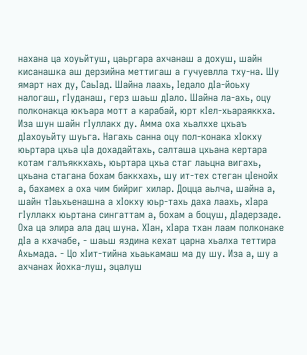нахана ца хоуьйтуш, цаьргара ахчанаш а дохуш, шайн кисанашка аш дерзийна меттигаш а гучуевлла тху-на. Шу ямарт нах ду, СаьIад. Шайна лаахь, Iедало дIа-йоьху налогаш, гIуданаш, герз шаьш дIало. Шайна ла-ахь, оцу полконакца юкъара мотт а карабай, юрт кIел-хьараяккха. Иза шун шайн гIуллакх ду. Амма оха хьалххе цхьаъ дIахоуьйту шуьга. Нагахь санна оцу пол-конака хIокху юьртара цхьа цIа дохадайтахь, салташа цхьана кертара котам галъяккхахь, юьртара цхьа стаг лаьцна вигахь, цхьана стагана бохам баккхахь, шу ит-тех стеган цIенойх а, бахамех а оха чим бийриг хилар. Доцца аьлча, шайна а, шайн тIаьхьенашна а хIокху юьр-тахь даха лаахь, хIара гIуллакх юьртана сингаттам а, бохам а боцуш, дIадерзаде. Оха ца элира ала дац шуна. ХIан, хIара тхан лаам полконаке дIа а кхачабе, - шаьш яздина кехат царна хьалха теттира Ахьмада. - Цо хIит-тийна хьаькамаш ма ду шу. Иза а, шу а ахчанах йохка-луш, эцалуш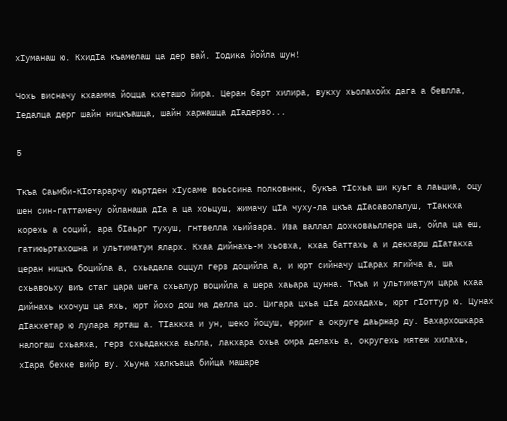хIуманаш ю. КхидIа къамелаш ца дер вай. Iодика йойла шун!

Чохь висначу кхаамма йоцца кхеташо йира. Церан барт хилира, вукху хьолахойх дага а бевлла, Iедалца дерг шайн ницкъашца, шайн харжашца дIадерзо...

5

Ткъа Саьмби-КIотарарчу юьртден хIусаме воьссина полковннк, букъа тIсхьа ши куьг а лаьциа, оцу шен син-гаттамечу ойланаша дIа а ца хоьцуш, жимачу цIа чуху-ла цкъа дIасаволалуш, тIаккха корехь а соций, ара бIаьрг тухуш, гнтвелла хьийзара. Иза валлал дохковаьллера ша, ойла ца еш, гатиюьртахошна и ультиматум яларх. Кхаа дийнахь-м хьовха, кхаа баттахь а и декхарш дIатакха церан ницкъ боцийла а, схьадала оццул герз доцийла а, и юрт сийначу цIарах ягийча а, ша схьавоьху виъ стаг цара шега схьалур воцийла а шера хаьара цунна. Ткъа и ультиматум цара кхаа дийнахь кхочуш ца яхь, юрт йохо дош ма делла цо. Цигара цхьа цIа дохадахь, юрт гIоттур ю. Цунах дIакхетар ю лулара ярташ а. ТIаккха и ун, шеко йоцуш, ерриг а округе даьржар ду. Бахархошкара налогаш схьаяха, герз схьадаккха аьлла, лакхара охьа омра делахь а, округехь мятеж хилахь, хIара бехке вийр ву. Хьуна халкъаца бийца машаре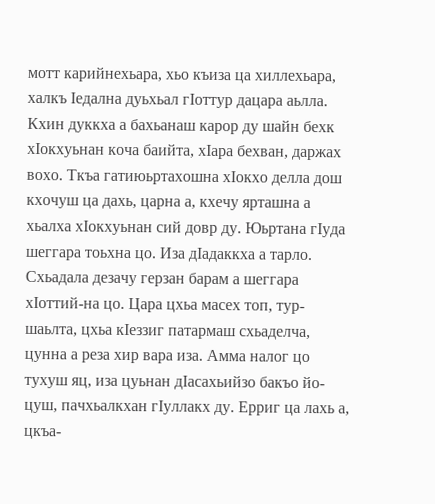мотт карийнехьара, хьо къиза ца хиллехьара, халкъ Iедална дуьхьал гIоттур дацара аьлла. Кхин дуккха а бахьанаш карор ду шайн бехк хIокхуьнан коча баийта, хIара бехван, даржах вохо. Ткъа гатиюьртахошна хIокхо делла дош кхочуш ца дахь, царна а, кхечу ярташна а хьалха хIокхуьнан сий довр ду. Юьртана гIуда шеггара тоьхна цо. Иза дIадаккха а тарло. Схьадала дезачу герзан барам а шеггара хIоттий-на цо. Цара цхьа масех топ, тур-шаьлта, цхьа кIеззиг патармаш схьаделча, цунна а реза хир вара иза. Амма налог цо тухуш яц, иза цуьнан дIасахьийзо бакъо йо-цуш, пачхьалкхан гIуллакх ду. Ерриг ца лахь а, цкъа-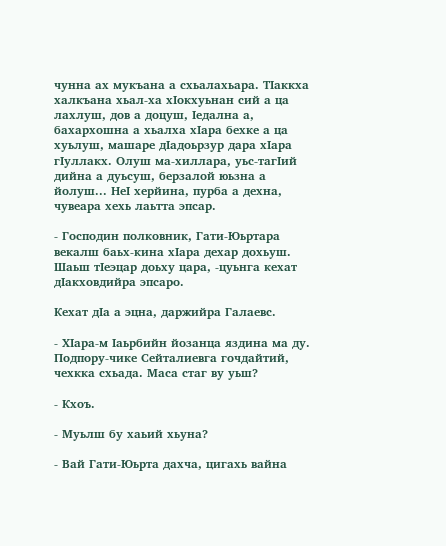чунна ах мукъана а схьалахьара. ТIаккха халкъана хьал-ха хIокхуьнан сий а ца лахлуш, дов а доцуш, Iедална а, бахархошна а хьалха хIара бехке а ца хуьлуш, машаре дIадоьрзур дара хIара гIуллакх. Олуш ма-хиллара, уьс-тагIий дийна а дуьсуш, берзалой юьзна а йолуш... НеI херйина, пурба а дехна, чувеара хехь лаьтта эпсар.

- Господин полковник, Гати-Юьртара векалш баьх-кина хIара дехар дохьуш. Шаьш тIеэцар доьху цара, -цуьнга кехат дIакховдийра эпсаро.

Кехат дIа а эцна, даржийра Галаевс.

- ХIара-м Iаьрбийн йозанца яздина ма ду. Подпору-чике Сейталиевга гочдайтий, чехкка схьада. Маса стаг ву уьш?

- Кхоъ.

- Муьлш бу хаьий хьуна?

- Вай Гати-Юьрта дахча, цигахь вайна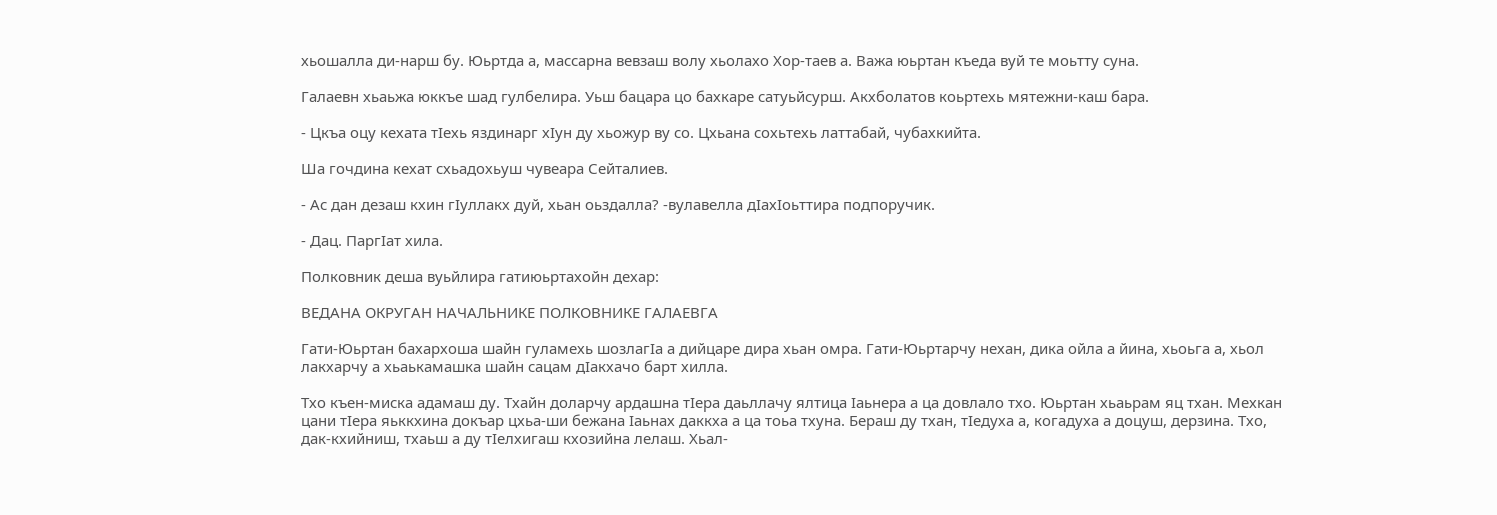хьошалла ди-нарш бу. Юьртда а, массарна вевзаш волу хьолахо Хор-таев а. Важа юьртан къеда вуй те моьтту суна.

Галаевн хьаьжа юккъе шад гулбелира. Уьш бацара цо бахкаре сатуьйсурш. Акхболатов коьртехь мятежни-каш бара.

- Цкъа оцу кехата тIехь яздинарг хIун ду хьожур ву со. Цхьана сохьтехь латтабай, чубахкийта.

Ша гочдина кехат схьадохьуш чувеара Сейталиев.

- Ас дан дезаш кхин гIуллакх дуй, хьан оьздалла? -вулавелла дIахIоьттира подпоручик.

- Дац. ПаргIат хила.

Полковник деша вуьйлира гатиюьртахойн дехар:

ВЕДАНА ОКРУГАН НАЧАЛЬНИКЕ ПОЛКОВНИКЕ ГАЛАЕВГА

Гати-Юьртан бахархоша шайн гуламехь шозлагIа а дийцаре дира хьан омра. Гати-Юьртарчу нехан, дика ойла а йина, хьоьга а, хьол лакхарчу а хьаькамашка шайн сацам дIакхачо барт хилла.

Тхо къен-миска адамаш ду. Тхайн доларчу ардашна тIера даьллачу ялтица Iаьнера а ца довлало тхо. Юьртан хьаьрам яц тхан. Мехкан цани тIера яьккхина докъар цхьа-ши бежана Iаьнах даккха а ца тоьа тхуна. Бераш ду тхан, тIедуха а, когадуха а доцуш, дерзина. Тхо, дак-кхийниш, тхаьш а ду тIелхигаш кхозийна лелаш. Хьал-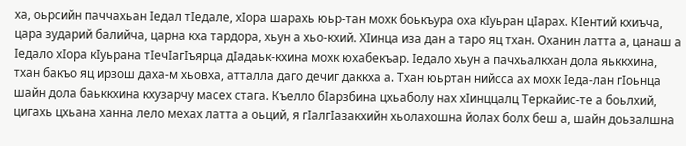ха, оьрсийн паччахьан Iедал тIедале, хIора шарахь юьр-тан мохк боькъура оха кIуьран цIарах. КIентий кхиъча, цара зударий балийча, царна кха тардора, хьун а хьо-кхий. ХIинца иза дан а таро яц тхан. Оханин латта а, цанаш а Iедало хIора кIуьрана тIечIагIъярца дIадаьк-кхина мохк юхабекъар. Iедало хьун а пачхьалкхан дола яьккхина, тхан бакъо яц ирзош даха-м хьовха, атталла даго дечиг даккха а. Тхан юьртан нийсса ах мохк Iеда-лан гIоьнца шайн дола баьккхина кхузарчу масех стага. Къелло бIарзбина цхьаболу нах хIинццалц Теркайис-те а боьлхий, цигахь цхьана ханна лело мехах латта а оьций, я гIалгIазакхийн хьолахошна йолах болх беш а, шайн доьзалшна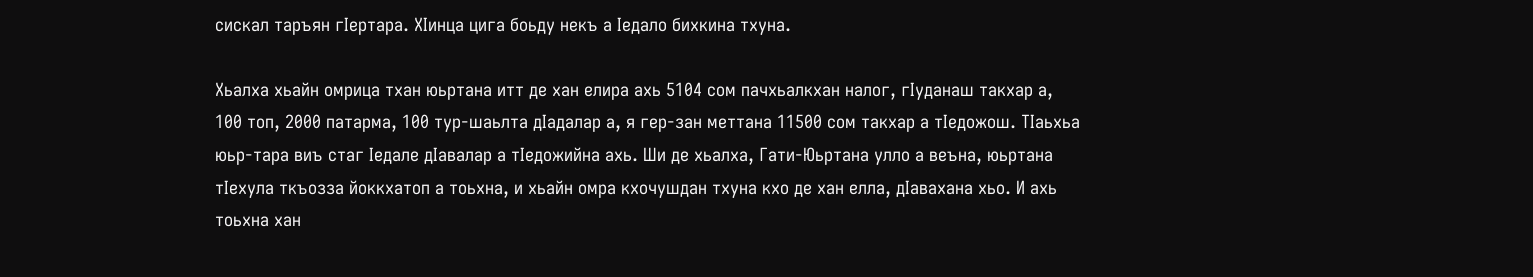сискал таръян гIертара. ХIинца цига боьду некъ а Iедало бихкина тхуна.

Хьалха хьайн омрица тхан юьртана итт де хан елира ахь 5104 сом пачхьалкхан налог, гIуданаш такхар а, 100 топ, 2000 патарма, 100 тур-шаьлта дIадалар а, я гер-зан меттана 11500 сом такхар а тIедожош. ТIаьхьа юьр-тара виъ стаг Iедале дIавалар а тIедожийна ахь. Ши де хьалха, Гати-Юьртана улло а веъна, юьртана тIехула ткъозза йоккхатоп а тоьхна, и хьайн омра кхочушдан тхуна кхо де хан елла, дIавахана хьо. И ахь тоьхна хан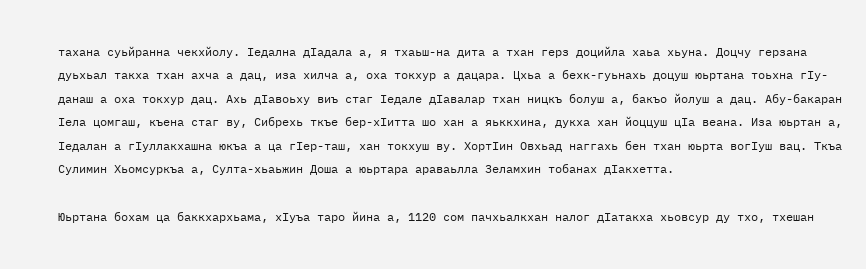тахана суьйранна чекхйолу. Iедална дIадала а, я тхаьш-на дита а тхан герз доцийла хаьа хьуна. Доцчу герзана дуьхьал такха тхан ахча а дац, иза хилча а, оха токхур а дацара. Цхьа а бехк-гуьнахь доцуш юьртана тоьхна гIу-данаш а оха токхур дац. Ахь дIавоьху виъ стаг Iедале дIавалар тхан ницкъ болуш а, бакъо йолуш а дац. Абу-бакаран Iела цомгаш, къена стаг ву, Сибрехь ткъе бер-хIитта шо хан а яьккхина, дукха хан йоццуш цIа веана. Иза юьртан а, Iедалан а гIуллакхашна юкъа а ца гIер-таш, хан токхуш ву. ХортIин Овхьад наггахь бен тхан юьрта вогIуш вац. Ткъа Сулимин Хьомсуркъа а, Султа-хьаьжин Доша а юьртара араваьлла Зеламхин тобанах дIакхетта.

Юьртана бохам ца баккхархьама, хIуъа таро йина а, 1120 сом пачхьалкхан налог дIатакха хьовсур ду тхо, тхешан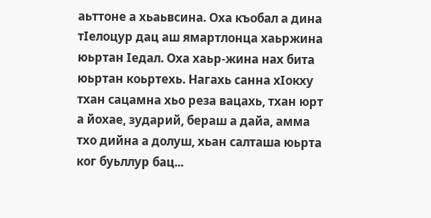аьттоне а хьаьвсина. Оха къобал а дина тIелоцур дац аш ямартлонца хаьржина юьртан Iедал. Оха хаьр-жина нах бита юьртан коьртехь. Нагахь санна хIокху тхан сацамна хьо реза вацахь, тхан юрт а йохае, зударий, бераш а дайа, амма тхо дийна а долуш, хьан салташа юьрта ког буьллур бац...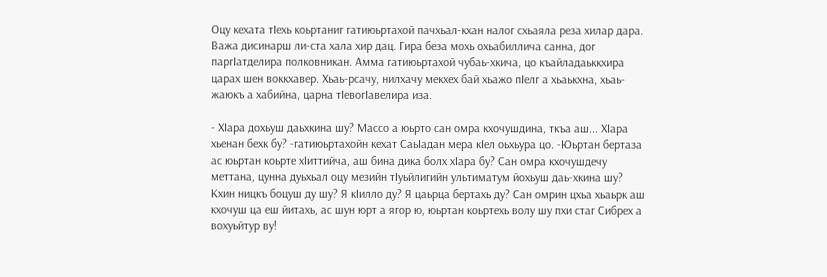Оцу кехата тIехь коьртаниг гатиюьртахой пачхьал-кхан налог схьаяла реза хилар дара. Важа дисинарш ли-ста хала хир дац. Гира беза мохь охьабиллича санна, дог паргIатделира полковникан. Амма гатиюьртахой чубаь-хкича, цо къайладаьккхира царах шен воккхавер. Хьаь-рсачу, нилхачу мекхех бай хьажо пIелг а хьаькхна, хьаь-жаюкъ а хабийна, царна тIевогIавелира иза.

- ХIара дохьуш даьхкина шу? Массо а юьрто сан омра кхочушдина, ткъа аш... ХIара хьенан бехк бу? -гатиюьртахойн кехат СаьIадан мера кIел оьхьура цо. -Юьртан бертаза ас юьртан коьрте хIиттийча, аш бина дика болх хIара бу? Сан омра кхочушдечу меттана, цунна дуьхьал оцу мезийн тIуьйлигийн ультиматум йохьуш даь-хкина шу? Кхин ницкъ боцуш ду шу? Я кIилло ду? Я цаьрца бертахь ду? Сан омрин цхьа хьаьрк аш кхочуш ца еш йитахь, ас шун юрт а ягор ю, юьртан коьртехь волу шу пхи стаг Сибрех а вохуьйтур ву!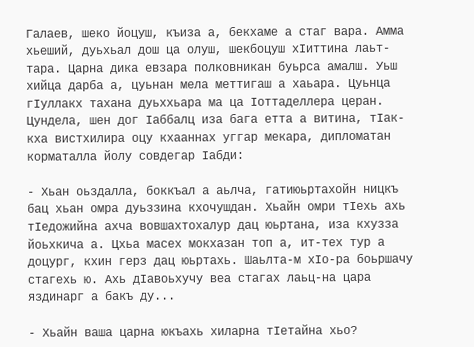Галаев, шеко йоцуш, къиза а, бекхаме а стаг вара. Амма хьеший, дуьхьал дош ца олуш, шекбоцуш хIиттина лаьт-тара. Царна дика евзара полковникан буьрса амалш. Уьш хийца дарба а, цуьнан мела меттигаш а хаьара. Цуьнца гIуллакх тахана дуьххьара ма ца Iоттаделлера церан. Цундела, шен дог Iаббалц иза бага етта а витина, тIак-кха вистхилира оцу кхааннах уггар мекара, дипломатан корматалла йолу совдегар Iабди:

- Хьан оьздалла, боккъал а аьлча, гатиюьртахойн ницкъ бац хьан омра дуьззина кхочушдан. Хьайн омри тIехь ахь тIедожийна ахча вовшахтохалур дац юьртана, иза кхузза йоьхкича а. Цхьа масех мокхазан топ а, ит-тех тур а доцург, кхин герз дац юьртахь. Шаьлта-м хIо-ра боьршачу стагехь ю. Ахь дIавоьхучу веа стагах лаьц-на цара яздинарг а бакъ ду...

- Хьайн ваша царна юкъахь хиларна тIетайна хьо?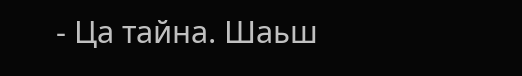- Ца тайна. Шаьш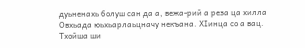дуьненахь болуш сан да а, вежа-рий а реза ца хилла Овхьада юьхьарлаьцначу некъана. ХIинца со а вац. Тхойша ши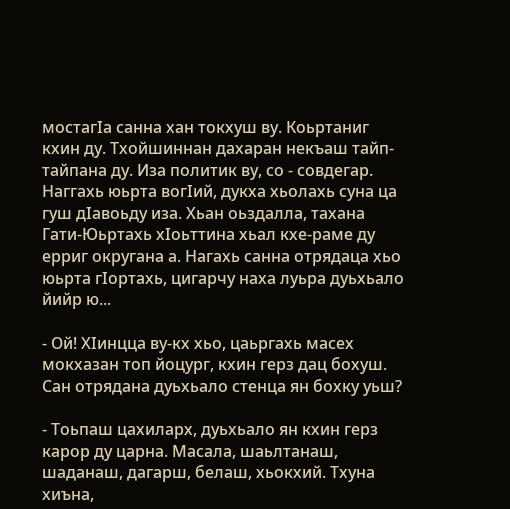мостагIа санна хан токхуш ву. Коьртаниг кхин ду. Тхойшиннан дахаран некъаш тайп-тайпана ду. Иза политик ву, со - совдегар. Наггахь юьрта вогIий, дукха хьолахь суна ца гуш дIавоьду иза. Хьан оьздалла, тахана Гати-Юьртахь хIоьттина хьал кхе-раме ду ерриг округана а. Нагахь санна отрядаца хьо юьрта гIортахь, цигарчу наха луьра дуьхьало йийр ю...

- Ой! ХIинцца ву-кх хьо, цаьргахь масех мокхазан топ йоцург, кхин герз дац бохуш. Сан отрядана дуьхьало стенца ян бохку уьш?

- Тоьпаш цахиларх, дуьхьало ян кхин герз карор ду царна. Масала, шаьлтанаш, шаданаш, дагарш, белаш, хьокхий. Тхуна хиъна,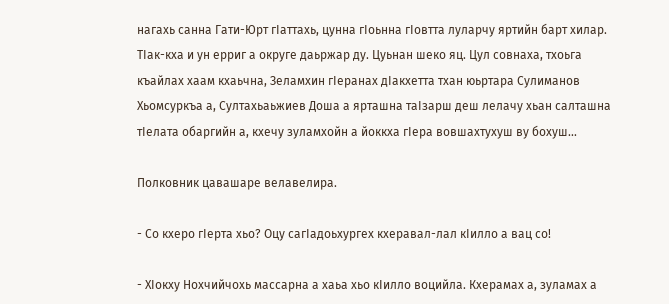нагахь санна Гати-Юрт гIаттахь, цунна гIоьнна гIовтта луларчу яртийн барт хилар. ТIак-кха и ун ерриг а округе даьржар ду. Цуьнан шеко яц. Цул совнаха, тхоьга къайлах хаам кхаьчна, Зеламхин гIеранах дIакхетта тхан юьртара Сулиманов Хьомсуркъа а, Султахьаьжиев Доша а ярташна таIзарш деш лелачу хьан салташна тIелата обаргийн а, кхечу зуламхойн а йоккха гIера вовшахтухуш ву бохуш...

Полковник цавашаре велавелира.

- Со кхеро гIерта хьо? Оцу сагIадоьхургех кхеравал-лал кIилло а вац со!

- ХIокху Нохчийчохь массарна а хаьа хьо кIилло воцийла. Кхерамах а, зуламах а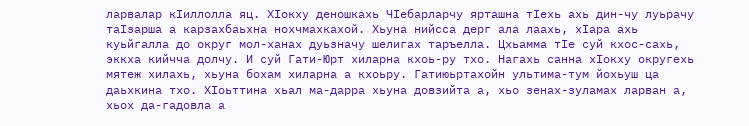ларвалар кIиллолла яц. ХIокху деношкахь ЧIебарларчу ярташна тIехь ахь дин-чу луьрачу таIзарша а карзахбаьхна нохчмахкахой. Хьуна нийсса дерг ала лаахь, хIара ахь куьйгалла до округ мол-ханах дуьзначу шелигах таръелла. Цхьамма тIе суй кхос-сахь, эккха кийчча долчу. И суй Гати-Юрт хиларна кхоь-ру тхо. Нагахь санна хIокху округехь мятеж хилахь, хьуна бохам хиларна а кхоьру. Гатиюьртахойн ультима-тум йохьуш ца даьхкина тхо. ХIоьттина хьал ма-дарра хьуна довзийта а, хьо зенах-зуламах ларван а, хьох да-гадовла а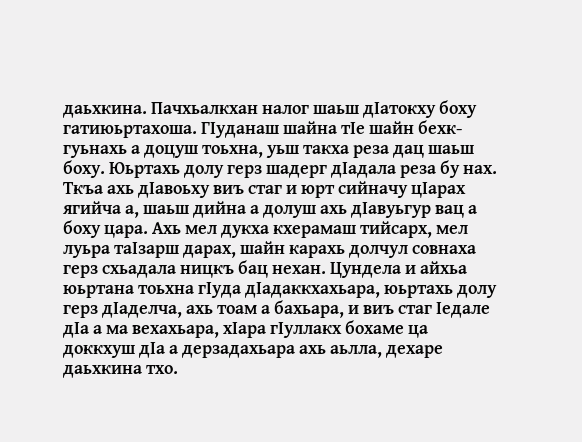даьхкина. Пачхьалкхан налог шаьш дIатокху боху гатиюьртахоша. ГIуданаш шайна тIе шайн бехк-гуьнахь а доцуш тоьхна, уьш такха реза дац шаьш боху. Юьртахь долу герз шадерг дIадала реза бу нах. Ткъа ахь дIавоьху виъ стаг и юрт сийначу цIарах ягийча а, шаьш дийна а долуш ахь дIавуьгур вац а боху цара. Ахь мел дукха кхерамаш тийсарх, мел луьра таIзарш дарах, шайн карахь долчул совнаха герз схьадала ницкъ бац нехан. Цундела и айхьа юьртана тоьхна гIуда дIадаккхахьара, юьртахь долу герз дIаделча, ахь тоам а бахьара, и виъ стаг Iедале дIа а ма вехахьара, хIара гIуллакх бохаме ца доккхуш дIа а дерзадахьара ахь аьлла, дехаре даьхкина тхо.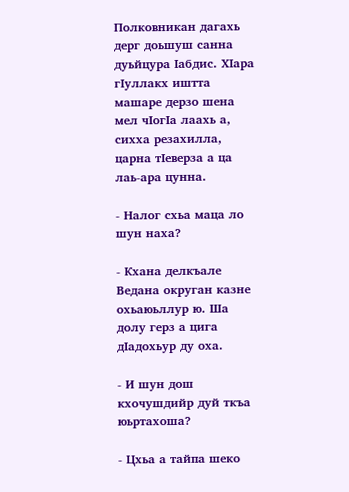Полковникан дагахь дерг доьшуш санна дуьйцура Iабдис. ХIара гIуллакх иштта машаре дерзо шена мел чIогIа лаахь а, сихха резахилла, царна тIеверза а ца лаь-ара цунна.

- Налог схьа маца ло шун наха?

- Кхана делкъале Ведана округан казне охьаюьллур ю. Ша долу герз а цига дIадохьур ду оха.

- И шун дош кхочушдийр дуй ткъа юьртахоша?

- Цхьа а тайпа шеко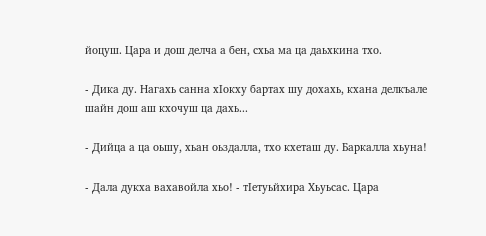йоцуш. Цара и дош делча а бен, схьа ма ца даьхкина тхо.

- Дика ду. Нагахь санна хIокху бартах шу дохахь, кхана делкъале шайн дош аш кхочуш ца дахь...

- Дийца а ца оьшу, хьан оьздалла, тхо кхеташ ду. Баркалла хьуна!

- Дала дукха вахавойла хьо! - тIетуьйхира Хьуьсас. Цара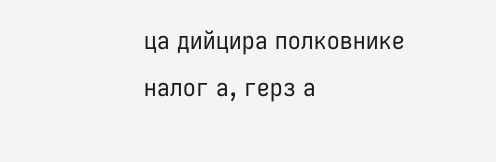ца дийцира полковнике налог а, герз а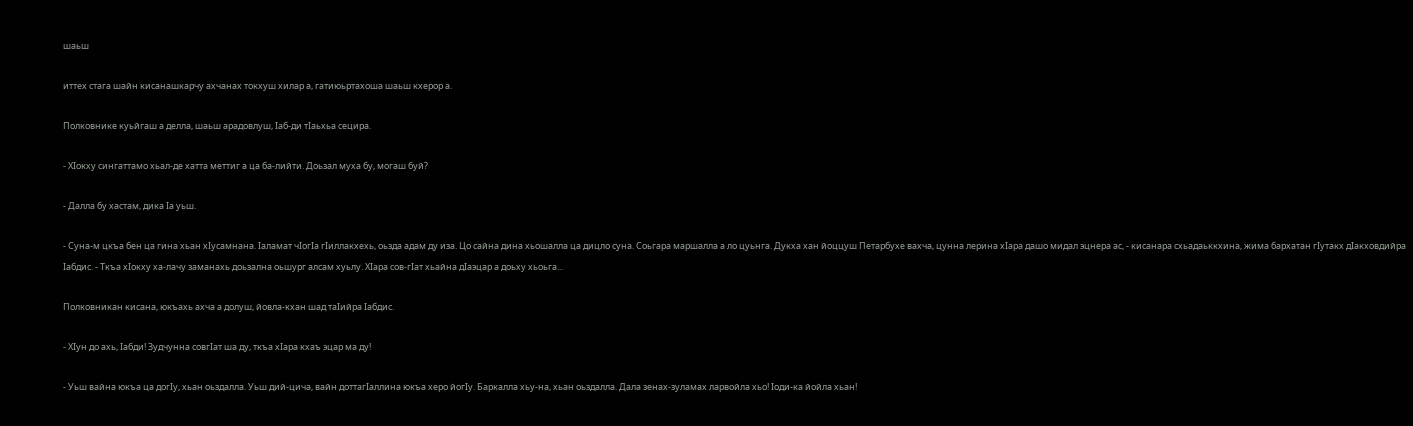шаьш

иттех стага шайн кисанашкарчу ахчанах токхуш хилар а, гатиюьртахоша шаьш кхерор а.

Полковнике куьйгаш а делла, шаьш арадовлуш, Iаб-ди тIаьхьа сецира.

- ХIокху сингаттамо хьал-де хатта меттиг а ца ба-лийти. Доьзал муха бу, могаш буй?

- Далла бу хастам, дика Iа уьш.

- Суна-м цкъа бен ца гина хьан хIусамнана. Iаламат чIогIа гIиллакхехь, оьзда адам ду иза. Цо сайна дина хьошалла ца дицло суна. Соьгара маршалла а ло цуьнга. Дукха хан йоццуш Петарбухе вахча, цунна лерина хIара дашо мидал эцнера ас, - кисанара схьадаьккхина, жима бархатан гIутакх дIакховдийра Iабдис. - Ткъа хIокху ха-лачу заманахь доьзална оьшург алсам хуьлу. ХIара сов-гIат хьайна дIаэцар а доьху хьоьга...

Полковникан кисана, юкъахь ахча а долуш, йовла-кхан шад таIийра Iабдис.

- ХIун до ахь, Iабди! Зудчунна совгIат ша ду, ткъа хIара кхаъ эцар ма ду!

- Уьш вайна юкъа ца догIу, хьан оьздалла. Уьш дий-цича, вайн доттагIаллина юкъа херо йогIу. Баркалла хьу-на, хьан оьздалла. Дала зенах-зуламах ларвойла хьо! Iоди-ка йойла хьан!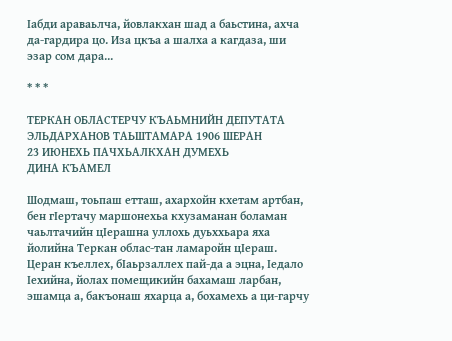Iабди араваьлча, йовлакхан шад а баьстина, ахча да-гардира цо. Иза цкъа а шалха а кагдаза, ши эзар сом дара...

* * *

ТЕРКАН ОБЛАСТЕРЧУ КЪАЬМНИЙН ДЕПУТАТА
ЭЛЬДАРХАНОВ ТАЬШТАМАРА 1906 ШЕРАН
23 ИЮНЕХЬ ПАЧХЬАЛКХАН ДУМЕХЬ
ДИНА КЪАМЕЛ

Шодмаш, тоьпаш етташ, ахархойн кхетам артбан, бен гIертачу маршонехьа кхузаманан боламан чаьлтачийн цIерашна уллохь дуьххьара яха йолийна Теркан облас-тан ламаройн цIераш. Церан къеллех, бIаьрзаллех пай-да а эцна, Iедало Iехийна, йолах помещикийн бахамаш ларбан, эшамца а, бакъонаш яхарца а, бохамехь а ци-гарчу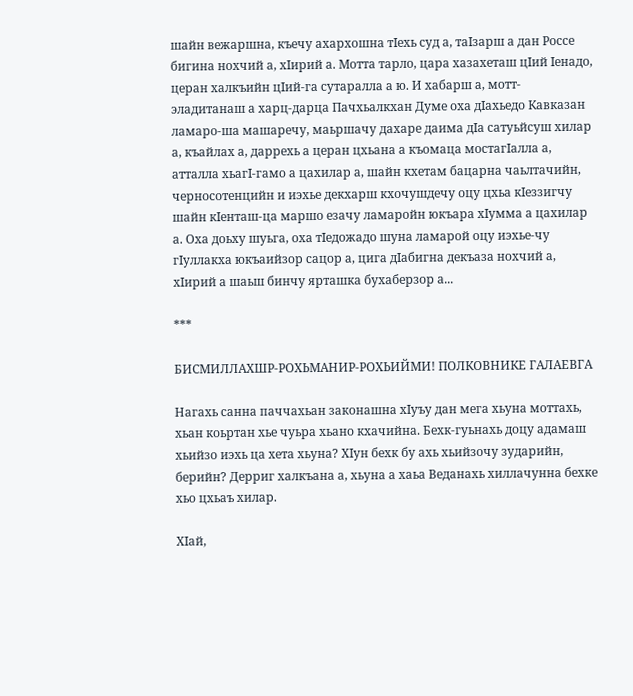шайн вежаршна, къечу ахархошна тIехь суд а, таIзарш а дан Россе бигина нохчий а, хIирий а. Мотта тарло, цара хазахеташ цIий Iенадо, церан халкъийн цIий-га сутаралла а ю. И хабарш а, мотт-эладитанаш а харц-дарца Пачхьалкхан Думе оха дIахьедо Кавказан ламаро-ша машаречу, маьршачу дахаре даима дIа сатуьйсуш хилар а, къайлах а, даррехь а церан цхьана а къомаца мостагIалла а, атталла хьагI-гамо а цахилар а, шайн кхетам бацарна чаьлтачийн, черносотенцийн и иэхье декхарш кхочушдечу оцу цхьа кIеззигчу шайн кIенташ-ца маршо езачу ламаройн юкъара хIумма а цахилар а. Оха доьху шуьга, оха тIедожадо шуна ламарой оцу иэхье-чу гIуллакха юкъаийзор сацор а, цига дIабигна декъаза нохчий а, хIирий а шаьш бинчу ярташка бухаберзор а...

***

БИСМИЛЛАХШР-РОХЬМАНИР-РОХЬИЙМИ! ПОЛКОВНИКЕ ГАЛАЕВГА

Нагахь санна паччахьан законашна хIуъу дан мега хьуна моттахь, хьан коьртан хье чуьра хьано кхачийна. Бехк-гуьнахь доцу адамаш хьийзо иэхь ца хета хьуна? ХIун бехк бу ахь хьийзочу зударийн, берийн? Дерриг халкъана а, хьуна а хаьа Веданахь хиллачунна бехке хьо цхьаъ хилар.

ХIай,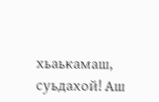хьаькамаш, суьдахой! Аш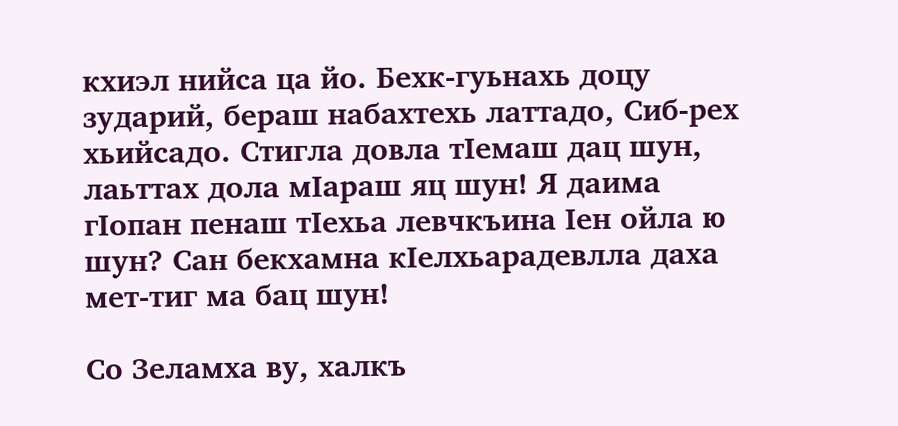кхиэл нийса ца йо. Бехк-гуьнахь доцу зударий, бераш набахтехь латтадо, Сиб-рех хьийсадо. Стигла довла тIемаш дац шун, лаьттах дола мIараш яц шун! Я даима гIопан пенаш тIехьа левчкъина Iен ойла ю шун? Сан бекхамна кIелхьарадевлла даха мет-тиг ма бац шун!

Со Зеламха ву, халкъ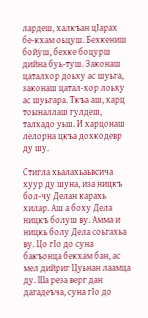лардеш, халкъан цIарах бе-кхам оьцуш. Бехкениш бойуш, бехке боцурш дийна буь-туш. Законаш цаталхор доьху ас шуьга, законаш цатал-хор лоьху ас шуьгара. Ткъа аш, харц тоыналлаш гулдеш, талхадо уьш. И харцонаш лелорна цкъа дохкодевр ду шу.

Стигла хьалахьаьвсича хуур ду шуна, иза ницкъ бол-чу Делан карахь хилар. Аш а боху Дела ницкъ болуш ву. Амма и ницкь болу Дела соьгахьа ву. Цо гIо до суна бакъонца бекхам бан, ас мел дийриг Цуьнан лаамца ду. Ша реза верг дан дагадеъча, суна гIо до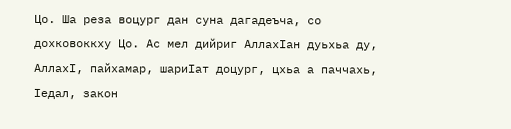Цо. Ша реза воцург дан суна дагадеъча, со дохковоккху Цо. Ас мел дийриг АллахIан дуьхьа ду, АллахI, пайхамар, шариIат доцург, цхьа а паччахь, Iедал, закон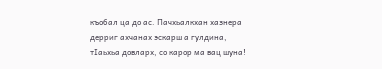къобал ца до ас. Пачхьалкхан хазнера дерриг ахчанах эскарш а гулдина, тIаьхьа довларх, со карор ма вац шуна!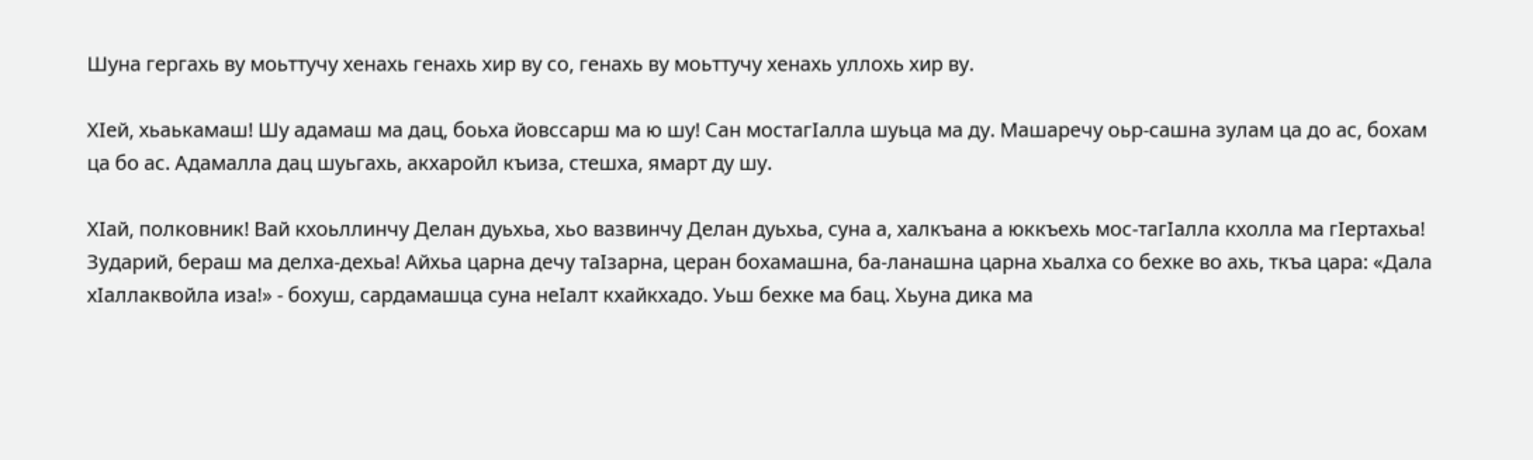Шуна гергахь ву моьттучу хенахь генахь хир ву со, генахь ву моьттучу хенахь уллохь хир ву.

ХIей, хьаькамаш! Шу адамаш ма дац, боьха йовссарш ма ю шу! Сан мостагIалла шуьца ма ду. Машаречу оьр-сашна зулам ца до ас, бохам ца бо ас. Адамалла дац шуьгахь, акхаройл къиза, стешха, ямарт ду шу.

ХIай, полковник! Вай кхоьллинчу Делан дуьхьа, хьо вазвинчу Делан дуьхьа, суна а, халкъана а юккъехь мос-тагIалла кхолла ма гIертахьа! Зударий, бераш ма делха-дехьа! Айхьа царна дечу таIзарна, церан бохамашна, ба-ланашна царна хьалха со бехке во ахь, ткъа цара: «Дала хIаллаквойла иза!» - бохуш, сардамашца суна неIалт кхайкхадо. Уьш бехке ма бац. Хьуна дика ма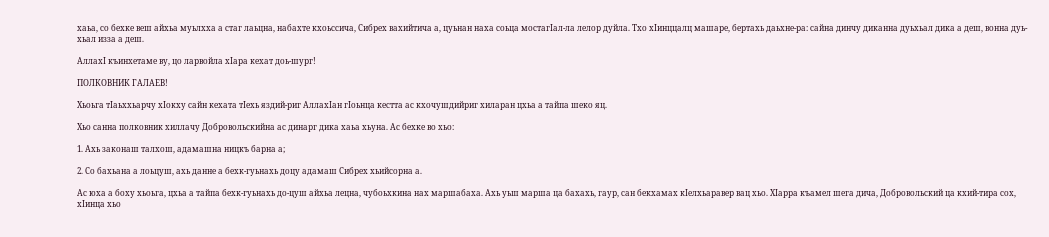хаьа, со бехке веш айхьа муьлхха а стаг лаьцна, набахте кхоьссича, Сибрех вахийтича а, цуьнан наха соьца мостагIал-ла лелор дуйла. Тхо хIинццалц машаре, бертахь даьхне-ра: сайна динчу диканна дуьхьал дика а деш, вонна дуь-хьал изза а деш.

АллахI къинхетаме ву, цо ларвойла хIара кехат доь-шург!

ПОЛКОВНИК ГАЛАЕВ!

Хьоьга тIаьххьарчу хIокху сайн кехата тIехь яздий-риг АллахIан гIоьнца кестта ас кхочушдийриг хиларан цхьа а тайпа шеко яц.

Хьо санна полковник хиллачу Добровольскийна ас динарг дика хаьа хьуна. Ас бехке во хьо:

1. Ахь законаш талхош, адамашна ницкъ барна а;

2. Со бахьана а лоьцуш, ахь данне а бехк-гуьнахь доцу адамаш Сибрех хьийсорна а.

Ас юха а боху хьоьга, цхьа а тайпа бехк-гуьнахь до-цуш айхьа лецна, чубоьхкина нах маршабаха. Ахь уьш марша ца бахахь, гаур, сан бекхамах кIелхьаравер вац хьо. ХIарра къамел шега дича, Добровольский ца кхий-тира сох, хIинца хьо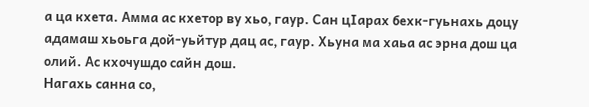а ца кхета. Амма ас кхетор ву хьо, гаур. Сан цIарах бехк-гуьнахь доцу адамаш хьоьга дой-уьйтур дац ас, гаур. Хьуна ма хаьа ас эрна дош ца олий. Ас кхочушдо сайн дош.
Нагахь санна со,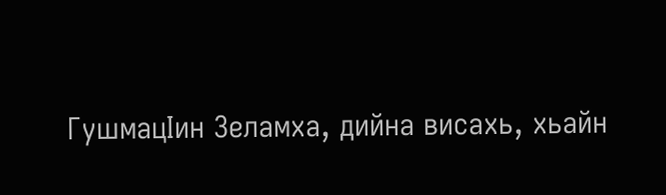ГушмацIин Зеламха, дийна висахь, хьайн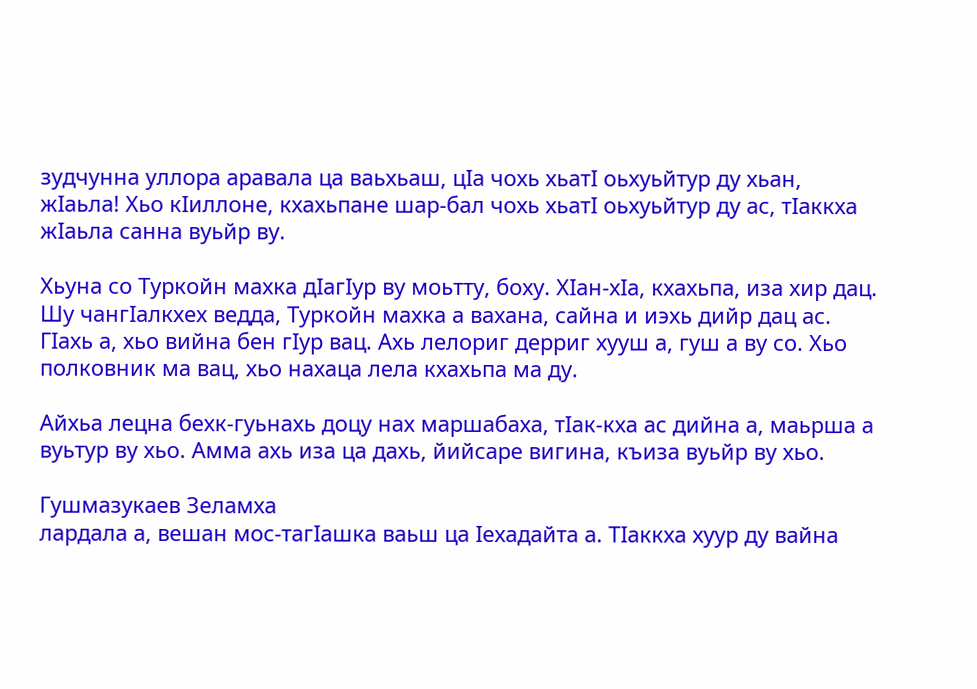зудчунна уллора аравала ца ваьхьаш, цIа чохь хьатI оьхуьйтур ду хьан, жIаьла! Хьо кIиллоне, кхахьпане шар-бал чохь хьатI оьхуьйтур ду ас, тIаккха жIаьла санна вуьйр ву.

Хьуна со Туркойн махка дIагIур ву моьтту, боху. ХIан-хIа, кхахьпа, иза хир дац. Шу чангIалкхех ведда, Туркойн махка а вахана, сайна и иэхь дийр дац ас. ГIахь а, хьо вийна бен гIур вац. Ахь лелориг дерриг хууш а, гуш а ву со. Хьо полковник ма вац, хьо нахаца лела кхахьпа ма ду.

Айхьа лецна бехк-гуьнахь доцу нах маршабаха, тIак-кха ас дийна а, маьрша а вуьтур ву хьо. Амма ахь иза ца дахь, йийсаре вигина, къиза вуьйр ву хьо.

Гушмазукаев Зеламха
лардала а, вешан мос-тагIашка ваьш ца Iехадайта а. ТIаккха хуур ду вайна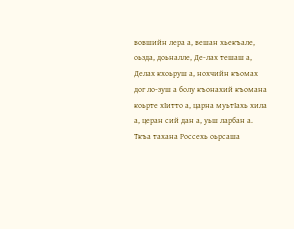вовшийн лера а, вешан хьекъале, оьзда, доьналле, Де-лах тешаш а, Делах кхоьруш а, нохчийн къомах дог ло-зуш а болу къонахий къомана коьрте хIитто а, царна муьтIахь хила а, церан сий дан а, уьш ларбан а. Ткъа тахана Россехь оьрсаша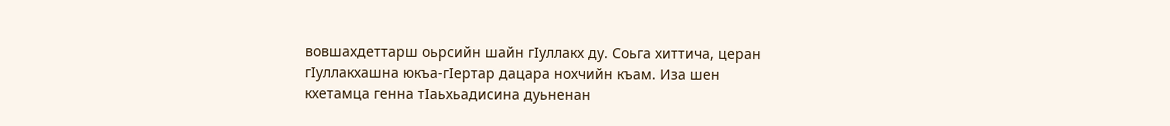вовшахдеттарш оьрсийн шайн гIуллакх ду. Соьга хиттича, церан гIуллакхашна юкъа-гIертар дацара нохчийн къам. Иза шен кхетамца генна тIаьхьадисина дуьненан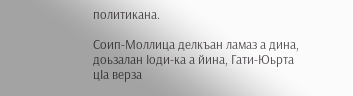политикана.

Соип-Моллица делкъан ламаз а дина, доьзалан Iоди-ка а йина, Гати-Юьрта цIа верза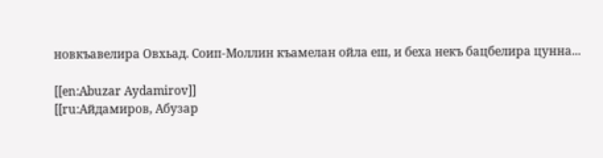новкъавелира Овхьад. Соип-Моллин къамелан ойла еш, и беха некъ бацбелира цунна...

[[en:Abuzar Aydamirov]]
[[ru:Айдамиров, Абузар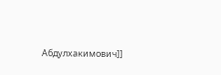Абдулхакимович]]